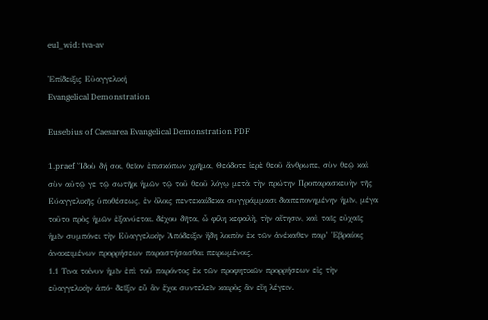eul_wid: tva-av

Ἐπίδειξις Εὐαγγελική
Evangelical Demonstration

Eusebius of Caesarea Evangelical Demonstration PDF

1.praef Ἴδοὺ δή σοι, θεῖον ἐπισκόπων χρῆμα, Θεόδοτε ἱερὲ θεοῦ ἄνθρωπε, σὺν θεῷ καὶ σὺν αὐτῷ γε τῷ σωτῆρι ἡμῶν τῷ τοῦ θεοῦ λόγῳ μετὰ τὴν πρώτην Προπαρασκευὴν τῆς Εύαγγελικῆς ὑποθέσεως, ἐν ὅλοις πεντεκαίδεκα συγγράμμασι διαπεπονημένην ἡμῖν, μέγα τοῦτο πρὸς ἡμῶν ἐξανύεται. δέχου δῆτα, ὦ φίλη κεφαλὴ, τὴν αἴτησιν, καὶ ταῖς εὐχαῖς ἡμῖν συμπόνει τὴν Εὐαγγελικὴν Ἀπόδειξιν ἤδη λοιπὸν ἐκ τῶν ἀνέκαθεν παρ’ Ἑβραίοις ἀνακειμένων προρρήσεων παραστήσασθαι πειρωμένοις.
1.1 Τινα τοίνυν ἡμῖν ἐπὶ τοῦ παρόντος ἐκ τῶν προφητικῶν προρρήσεων εἰς τὴν εὐαγγελικὴν ἀπό- δεῖξιν εὖ ἂν ἔχοι συντελεῖν καιρὸς ἂν εἴη λέγειν.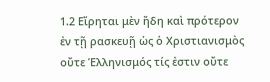1.2 Εἴρηται μὲν ἤδη καὶ πρότερον ἐν τῇ ρασκευῇ ὡς ὁ Χριστιανισμὸς οὔτε Ἑλληνισμός τίς ἐστιν οὔτε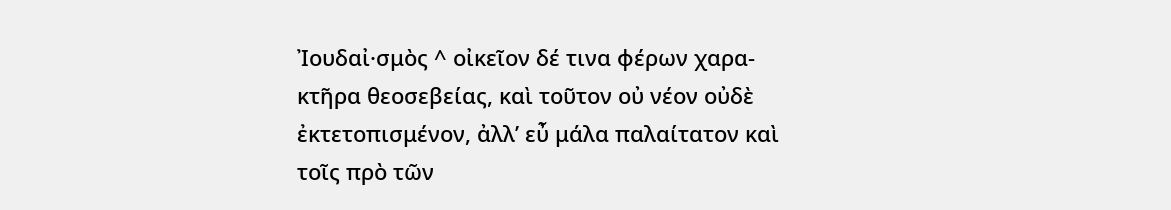Ἰουδαἰ·σμὸς ^ οἰκεῖον δέ τινα φέρων χαρα- κτῆρα θεοσεβείας, καὶ τοῦτον οὐ νέον οὐδὲ ἐκτετοπισμένον, ἀλλ’ εὖ μάλα παλαίτατον καὶ τοῖς πρὸ τῶν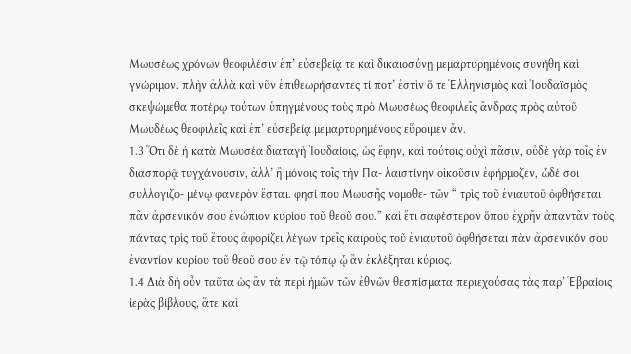Μωυσέως χρόνων θεοφιλέσιν ἐπ’ εὐσεβείᾳ τε καὶ δικαιοσύνῃ μεμαρτυρημένοις συνήθη καὶ γνώριμον. πλὴν ἀλλὰ καὶ νῦν ἐπιθεωρήσαντες τί ποτ’ ἐστὶν ὅ τε Ἑλληνισμὸς καὶ Ἰουδαϊσμὸς σκεψώμεθα ποτέρῳ τούτων ὑπηγμένους τοὺς πρὸ Μωυσέως θεοφιλεῖς ἄνδρας πρὸς αὐτοῦ Μωυδέως θεοφιλεῖς καὶ ἐπ’ εὐσεβείᾳ μεμαρτυρημένους εὕροιμεν ἄν.
1.3 Ὅτι δὲ ἡ κατὰ Μωυσέα διαταγὴ Ἰουδαίοις, ὡς ἔφην, καὶ τούτοις οὐχὶ πᾶσιν, οὐδὲ γὰρ τοῖς ἐν διασπορᾷ τυγχάνουσιν, ἀλλ’ ἢ μόνοις τοῖς τὴν Πα- λαιστίνην οἰκοῦσιν ἐφήρμοζεν, ὧδέ σοι συλλογιζο- μένῳ φανερὸν ἔσται. φησί που Μωυσῆς νομοθε- τῶν “ τρὶς τοῦ ἐνιαυτοῦ ὀφθήσεται πᾶν ἀρσενικόν σου ἐνώπιον κυρίου τοῦ θεοῦ σου.” καὶ ἔτι σαφέστερον ὅπου ἐχρῆν ἀπαντᾶν τοὺς πάντας τρὶς τοῦ ἔτους ἀφορίζει λέγων τρεῖς καιροὺς τοῦ ἐνιαυτοῦ ὀφθήσεται πὰν ἀρσενικόν σου ἐναντίον κυρίου τοῦ θεοῦ σου ἐν τῷ τόπῳ ᾧ ἂν ἐκλέξηται κύριος.
1.4 Διὰ δὴ οὖν ταῦτα ὡς ἂν τὰ περὶ ἡμῶν τῶν ἐθνῶν θεσπίσματα περιεχούσας τὰς παρ’ Ἑβραίοις ἱερὰς βίβλους, ἅτε καὶ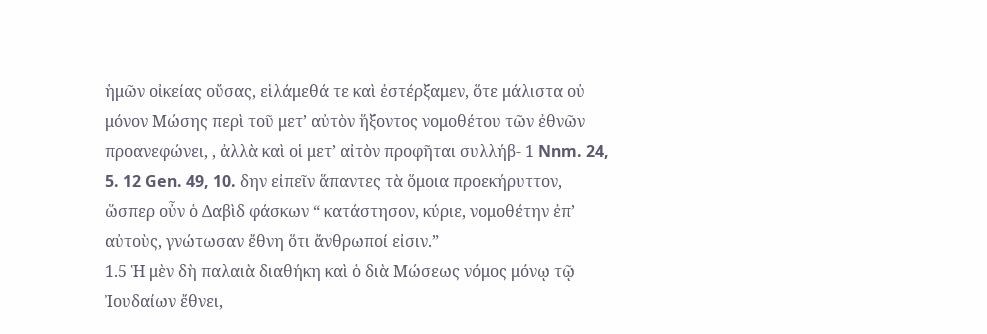ἡμῶν οἰκείας οὔσας, εἱλάμεθά τε καὶ ἐστέρξαμεν, ὅτε μάλιστα οὐ μόνον Μώσης περὶ τοῦ μετ’ αὐτὸν ἥξοντος νομοθέτου τῶν ἐθνῶν προανεφώνει, , ἀλλὰ καὶ οἱ μετ’ αἰτὸν προφῆται συλλήβ- 1 Nnm. 24, 5. 12 Gen. 49, 10. δην εἰπεῖν ἅπαντες τὰ ὅμοια προεκήρυττον, ὥσπερ οὖν ὁ Δαβὶδ φάσκων “ κατάστησον, κύριε, νομοθέτην ἐπ’ αὐτοὺς, γνώτωσαν ἔθνη ὅτι ἄνθρωποί εἰσιν.”
1.5 Ἡ μὲν δὴ παλαιὰ διαθήκη καὶ ὁ διὰ Μώσεως νόμος μόνῳ τῷ Ἰουδαίων ἔθνει,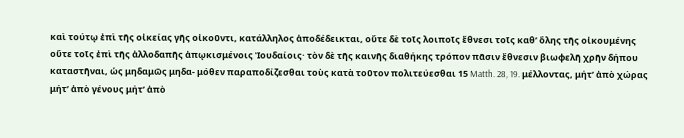καὶ τούτῳ ἐπὶ τῆς οἰκείας γῆς οἰκοῦντι, κατάλληλος ἀποδέδεικται, οὔτε δὲ τοῖς λοιποῖς ἔθνεσι τοῖς καθ’ ὅλης τῆς οἰκουμένης οὕτε τοῖς ἐπὶ τῆς ἀλλοδαπῆς ἀπῳκισμένοις Ἰουδαίοις· τὸν δὲ τῆς καινῆς διαθήκης τρόπον πᾶσιν ἔθνεσιν βιωφελῆ χρῆν δήπου καταστῆναι, ὡς μηδαμῶς μηδα- μόθεν παραποδίζεσθαι τοὺς κατὰ τοῦτον πολιτεύεσθαι 15 Matth. 28, 19. μέλλοντας, μήτ’ ἀπὸ χώρας μήτ’ ἀπὸ γένους μήτ’ ἀπὸ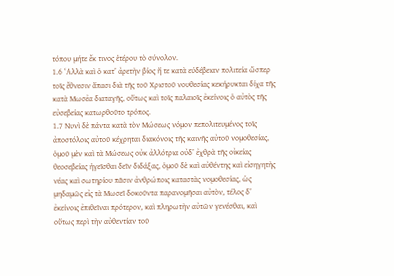τόπου μήτε ἔκ τινος ἑτέρου τὸ σύνολον.
1.6 ‘Αλλὰ καὶ ὁ κατ’ ἀρετὴν βίος ἥ τε κατὰ εύδέβειαν πολιτεία ὥσπερ τοῖς ἔθνεσιν ἅπασι διὰ τῆς τοῦ Χριστοῦ νουθεσίας κεκήρυκται δίχα τῆς κατὰ Μωσἐα διαταγῆς, οὕτως καὶ τοῖς παλαιοῖς ἐκείνοις ὁ αὐτὸς τῆς εὐσεβείας κατωρθοῦτο τρόπος.
1.7 Νυνὶ δὲ πάντα κατὰ τὸν Μώσεως νόμον πεπολιτευμένος τοῖς ἀποστόλοις αὐτοῦ κέχρηται διακόνοις τῆς καινῆς αὐτοῦ νομοθεσίας, ὁμοῦ μὲν καὶ τὰ Μώσεως οὐκ ἀλλότρια οὐδ’ ἐχθρὰ τῆς οἰκείας θεοσεβείας ἡγεῖσθαι δεῖν διδάξας, ὁμοῦ δὲ καὶ αὐθέντης καὶ εἰσηγητὴς νέας καὶ σωτηρίου πᾶσιν ἀνθρώποις καταστὰς νομοθεσίας, ὡς μηδαμῶς εἰς τὰ Μωσεῖ δοκοῦντα παρανομῆσαι αὐτὸν, τέλος δ’ ἐκείνοις ἐπιθεῖναι πρότερον, καὶ πληρωτὴν αὐτῶν γενέσθαι, καὶ οὕτως περὶ τὴν αὐθεντίαν τοῦ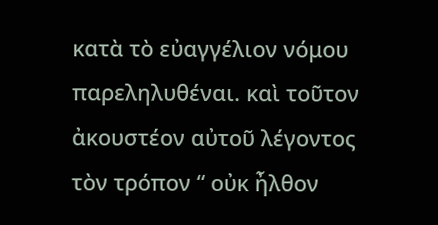κατὰ τὸ εὐαγγέλιον νόμου παρεληλυθέναι. καὶ τοῦτον ἀκουστέον αὐτοῦ λέγοντος τὸν τρόπον “ οὐκ ἦλθον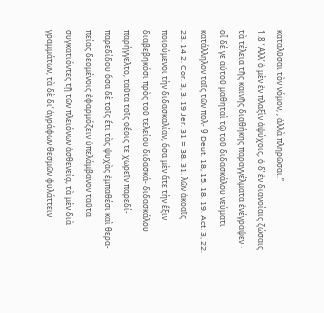καταλῦσαι τὸν νόμον, , ἀλλὰ πληρῶσαι.”
1.8 ‘ Αλλ’ ὁ μὲν ἐν πλαξὶν ἀψύχοις, ὁ δ’ ἐν διανοίαις ζώσαις τὰ τέλεια τῆς καινῆς διαθήκης παραγγέλματα ἐνέγραψεν · οἶ δέ γε αὐτοῦ μαθηταὶ τῷ τοῦ διδασκάλου νεύματι κατάλληλον ταῖς τῶν πολ- 9 Deut. 18, 15. 18. 19. Act. 3, 22. 23. 14 2. Cor. 3, 3. 19 Jer. 31 = 38. 31. λῶν ἀκοαῖς ποιούμενοι τὴν διδασκαλίαν, ὅσα μὲν ἅτε τὴν ἔξιν διαβεβηκόσι πρὸς τοῦ τελείου διδασκά- διδασκάλου παρήγγελτο, ταῦτα τοῖς οἔοις τε χωρεῖν παρεδί- παρεδίδου ὅσα δὲ τοῖς ἔτι τὰς ψυχὰς ἐμπαθέσι καὶ θερα- πείας δεομένοις ἐφαρμόζειν ὑπελάμβανον ταῦτα συγκατιόντες τῇ τῶν πλειόνων ἀσθενείᾳ, τὰ μὲν διὰ γραμμάτων, τὰ δὲ δι’ ἀγράφων θεσμῶν φυλάττειν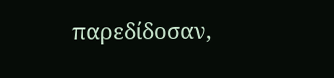παρεδίδοσαν,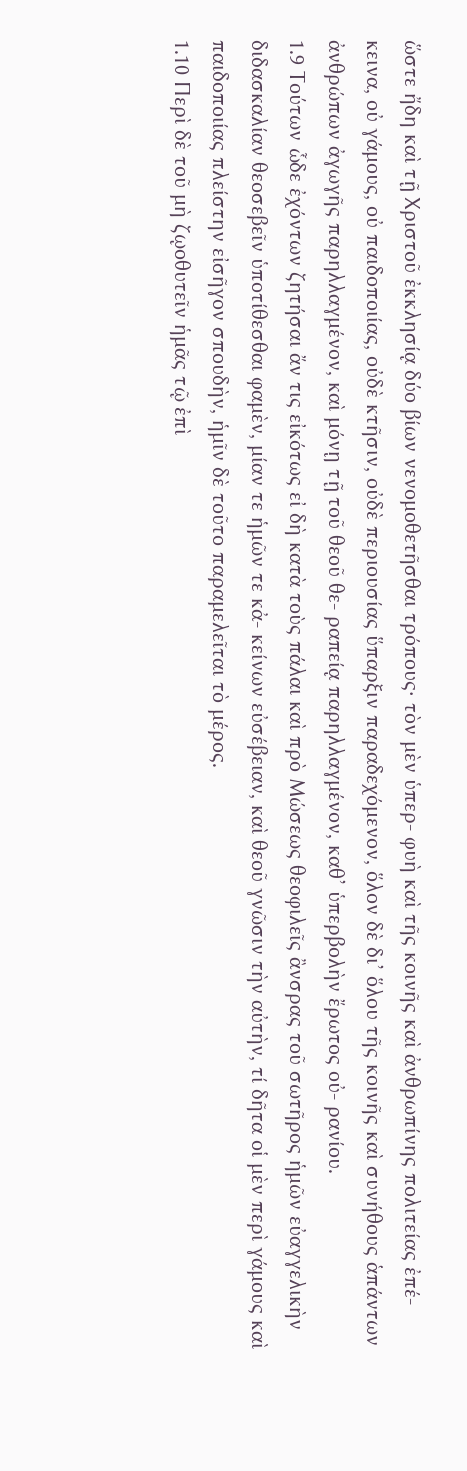ὥστε ἤδη καὶ τῇ Χριστοῦ ἐκκλησίᾳ δύο βίων νενομοθετῆσθαι τρόπους· τὸν μὲν ὑπερ- φυὴ καὶ τῆς κοινῆς καὶ ἀνθρωπίνης πολιτείας ἐπέ- κεινα, οὐ γάμους, οὐ παιδοποιίας, οὐδὲ κτῆσιν, οὐδὲ περιουσίας ὕπαρξιν παραδεχόμενον, ὅλον δὲ δι’ ὅλου τῆς κοινῆς καὶ συνήθους ἁπάντων ἀνθρώπων ἀγωγῆς παρηλλαγμένον, καὶ μόνῃ τῇ τοῦ θεοῦ θε- ραπείᾳ παρηλλαγμένον, καθ’ ὑπερβολὴν ἔρωτος οὐ- ρανίου.
1.9 Τούτων ὧδε ἐχόντων ζητήσαι ἄν τις εἰκότως εἰ δὴ κατὰ τοὺς πάλαι καὶ πρὸ Μώσεως θεοφιλεῖς ἂνσρας τοῦ σωτῆρος ἡμῶν εὐαγγελικὴν διδασκαλίαν θεοσεβεῖν ὑποτίθεσθαι φαμὲν, μίαν τε ἡμῶν τε κἀ- κείνων εὐσέβειαν, καὶ θεοῦ γνῶσιν τὴν αὐτὴν, τί δῆτα οἱ μὲν περὶ γάμους καὶ παιδοποιίας πλείστην εἰσῆγον σπουδὴν, ἡμῖν δὲ τοῦτο παραμελεῖται τὸ μέρος.
1.10 Περὶ δὲ τοῦ μὴ ζῳοθυτεῖν ἡμᾶς τῷ ἐπὶ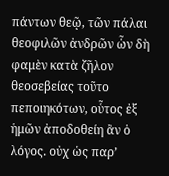πάντων θεῷ, τῶν πάλαι θεοφιλῶν ἀνδρῶν ὧν δὴ φαμὲν κατὰ ζῆλον θεοσεβείας τοῦτο πεποιηκότων, οὗτος ἐξ ἡμῶν ἀποδοθείη ἂν ὁ λόγος. οὐχ ὡς παρ’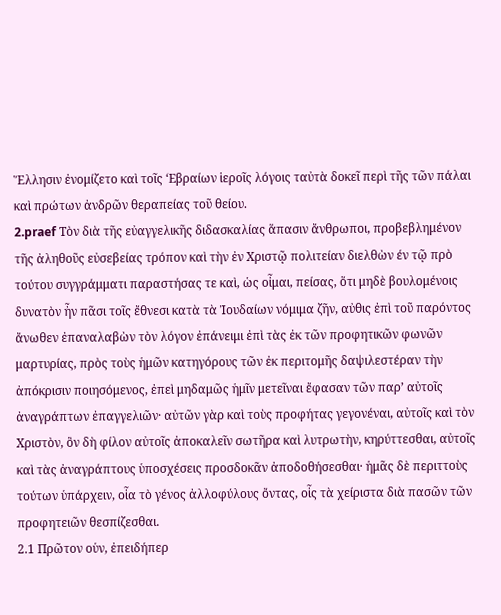Ἕλλησιν ἐνομίζετο καὶ τοῖς ‘Εβραίων ἱεροῖς λόγοις ταὐτὰ δοκεῖ περὶ τῆς τῶν πάλαι καὶ πρώτων ἀνδρῶν θεραπείας τοῦ θείου.
2.praef Τὸν διὰ τῆς εὐαγγελικῆς διδασκαλίας ἅπασιν ἄνθρωποι, προβεβλημένον τῆς ἀληθοῦς εὐσεβείας τρόπον καὶ τὴν ἐν Χριστῷ πολιτείαν διελθὼν έν τῷ πρὸ τούτου συγγράμματι παραστήσας τε καὶ, ὡς οἶμαι, πείσας, ὅτι μηδὲ βουλομένοις δυνατὸν ἦν πᾶσι τοῖς ἔθνεσι κατὰ τὰ Ἰουδαίων νόμιμα ζῆν, αὐθις ἐπὶ τοῦ παρόντος ἄνωθεν ἐπαναλαβὼν τὸν λόγον ἐπάνειμι ἐπὶ τὰς ἐκ τῶν προφητικῶν φωνῶν μαρτυρίας, πρὸς τοὺς ἡμῶν κατηγόρους τῶν ἐκ περιτομῆς δαψιλεστέραν τὴν ἀπόκρισιν ποιησόμενος, ἐπεὶ μηδαμῶς ἡμῖν μετεῖναι ἔφασαν τῶν παρ’ αὐτοῖς ἀναγράπτων ἐπαγγελιῶν· αὐτῶν γὰρ καὶ τοὺς προφήτας γεγονέναι, αὐτοῖς καὶ τὸν Χριστὸν, ὃν δὴ φίλον αὐτοῖς ἀποκαλεῖν σωτῆρα καὶ λυτρωτὴν, κηρύττεσθαι, αὐτοῖς καὶ τὰς ἀναγράπτους ὑποσχέσεις προσδοκᾶν ἀποδοθήσεσθαι· ἡμᾶς δὲ περιττοὺς τούτων ὑπάρχειν, οἷα τὸ γένος ἀλλοφύλους ὄντας, οἷς τὰ χείριστα διὰ πασῶν τῶν προφητειῶν θεσπίζεσθαι.
2.1 Πρῶτον οὑν, ἐπειδήπερ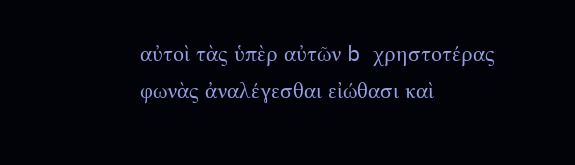αὐτοὶ τὰς ὑπὲρ αὐτῶν b χρηστοτέρας φωνὰς ἀναλέγεσθαι εἰώθασι καὶ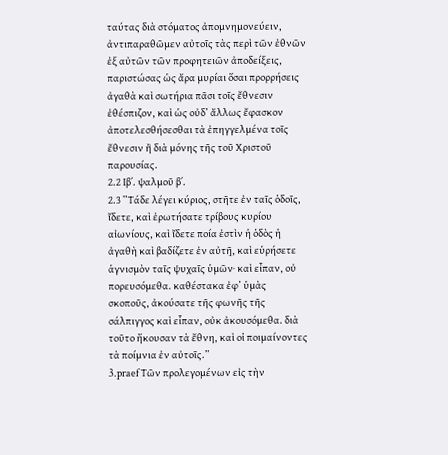ταύτας διὰ στόματος ἀπομνημονεύειν, ἀντιπαραθῶμεν αὐτοῖς τὰς περὶ τῶν ἐθνῶν ἐξ αὐτῶν τῶν προφητειῶν ἀποδείξεις, παριστώσας ὡς ἄρα μυρίαι ὅσαι προρρήσεις ἀγαθὰ καὶ σωτήρια πᾶσι τοῖς ἔθνεσιν ἐθέσπιζον, καὶ ὡς οὐδ’ ἄλλως ἔφασκον ἀποτελεσθήσεσθαι τὰ ἐπηγγελμένα τοῖς ἔθνεσιν ἢ διὰ μόνης τῆς τοῦ Χριστοῦ παρουσίας.
2.2 Ιβ΄. ψαλμοῦ β΄.
2.3 ‟Τάδε λέγει κύριος, στῆτε ἐν ταῖς ὁδοῖς, ἴδετε, καὶ ἐρωτήσατε τρίβους κυρίου αἰωνίους, καὶ ἴδετε ποία ἐστὶν ἡ ὁδὸς ἡ ἀγαθὴ καὶ βαδίζετε ἐν αὐτῆ̣, καὶ εὑρήσετε ἁγνισμὸν ταῖς ψυχαῖς ὑμῶν· καὶ εἶπαν, οὐ πορευσόμεθα. καθέστακα ἐφ’ ὑμὰς σκοποῦς, ἀκούσατε τῆς φωνῆς τῆς σάλπιγγος καὶ εἶπαν, οὐκ ἀκουσόμεθα. διὰ τοῦτο ἥκουσαν τὰ ἔθνη, καὶ οἱ ποιμαίνοντες τὰ ποίμνια ἐν αὐτοῖς.”
3.praef Τῶν προλεγομένων εἰς τὴν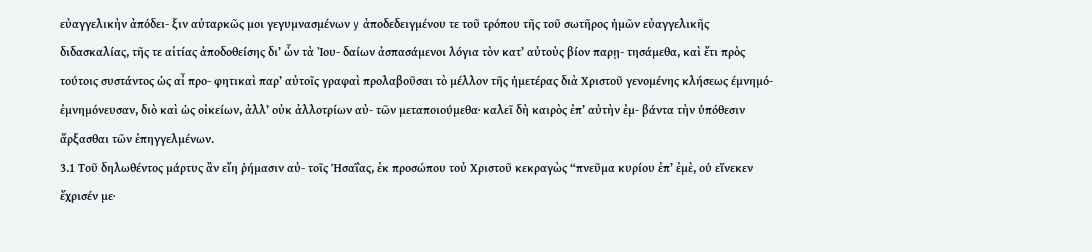εὐαγγελικὴν ἀπόδει- ξιν αὐταρκῶς μοι γεγυμνασμένων y ἀποδεδειγμένου τε τοῦ τρόπου τῆς τοῦ σωτῆρος ἡμῶν εὐαγγελικῆς διδασκαλίας, τῆς τε αἰτίας ἀποδοθείσης δι’ ὧν τὰ Ἰου- δαίων ἀσπασάμενοι λόγια τὸν κατ’ αὐτοὺς βίον παρῃ- τησάμεθα, καὶ ἔτι πρὸς τούτοις συστάντος ὡς αἶ προ- φητικαὶ παρ’ αὐτοῖς γραφαὶ προλαβοῦσαι τὸ μέλλον τῆς ἡμετέρας διὰ Χριστοῦ γενομένης κλήσεως έμνημό- ἐμνημόνευσαν, διὸ καὶ ὡς οἰκείων, ἀλλ’ οὐκ ἀλλοτρίων αὐ- τῶν μεταποιούμεθα· καλεῖ δὴ καιρὸς ἐπ’ αὐτὴν ἐμ- βάντα τὴν ὑπόθεσιν ἄρξασθαι τῶν ἐπηγγελμένων.
3.1 Τοῦ δηλωθέντος μάρτυς ἂν εἴη ῥήμασιν αὐ- τοῖς Ἡσαΐας, ἐκ προσώπου τοὐ Χριστοῦ κεκραγὼς “πνεῦμα κυρίου ἐπ’ ἐμὲ, οὑ εἵνεκεν ἔχρισέν με·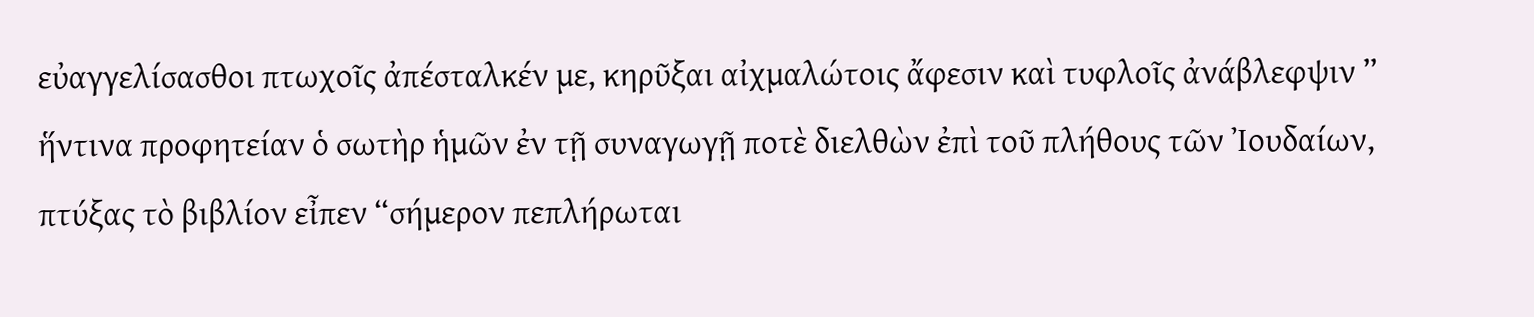εὐαγγελίσασθοι πτωχοῖς ἀπέσταλκέν με, κηρῦξαι αἰχμαλώτοις ἄφεσιν καὶ τυφλοῖς ἀνάβλεφψιν ” ἥντινα προφητείαν ὁ σωτὴρ ἡμῶν ἐν τῇ συναγωγῇ ποτὲ διελθὼν ἐπὶ τοῦ πλήθους τῶν Ἰουδαίων, πτύξας τὸ βιβλίον εἶπεν “σήμερον πεπλήρωται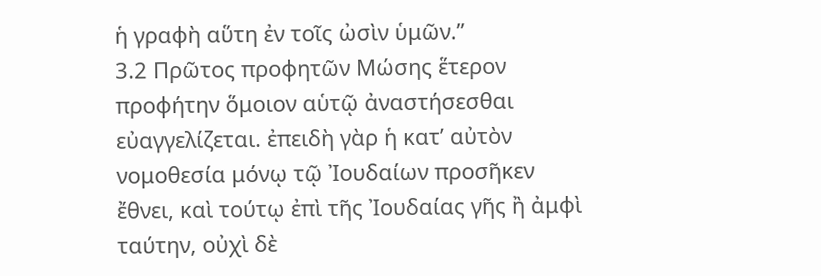ἡ γραφὴ αὕτη ἐν τοῖς ὠσὶν ὑμῶν.”
3.2 Πρῶτος προφητῶν Μώσης ἕτερον προφήτην ὅμοιον αὑτῷ ἀναστήσεσθαι εὐαγγελίζεται. ἐπειδὴ γὰρ ἡ κατ’ αὐτὸν νομοθεσία μόνῳ τῷ Ἰουδαίων προσῆκεν ἔθνει, καὶ τούτῳ ἐπὶ τῆς Ἰουδαίας γῆς ἢ ἀμφὶ ταύτην, οὐχὶ δὲ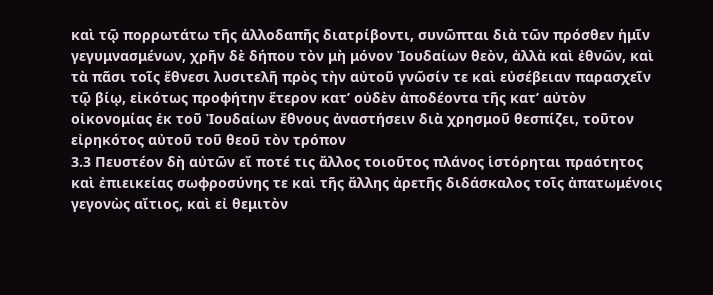καὶ τῷ πορρωτάτω τῆς ἀλλοδαπῆς διατρίβοντι, συνῶπται διὰ τῶν πρόσθεν ἡμῖν γεγυμνασμένων, χρῆν δὲ δήπου τὸν μὴ μόνον Ἰουδαίων θεὸν, ἀλλὰ καὶ ἐθνῶν, καὶ τὰ πᾶσι τοῖς ἔθνεσι λυσιτελῆ πρὸς τὴν αὐτοῦ γνῶσίν τε καὶ εὐσέβειαν παρασχεῖν τῷ βίῳ, εἰκότως προφήτην ἕτερον κατ’ οὐδὲν ἀποδέοντα τῆς κατ’ αὐτὸν οἰκονομίας ἐκ τοῦ Ἰουδαίων ἔθνους ἀναστήσειν διὰ χρησμοῦ θεσπίζει, τοῦτον εἰρηκότος αὐτοῦ τοῦ θεοῦ τὸν τρόπον
3.3 Πευστέον δὴ αὐτῶν εἴ ποτέ τις ἄλλος τοιοῦτος πλάνος ἱστόρηται πραότητος καὶ ἐπιεικείας σωφροσύνης τε καὶ τῆς ἄλλης ἀρετῆς διδάσκαλος τοῖς ἀπατωμένοις γεγονὼς αἴτιος, καὶ εἰ θεμιτὸν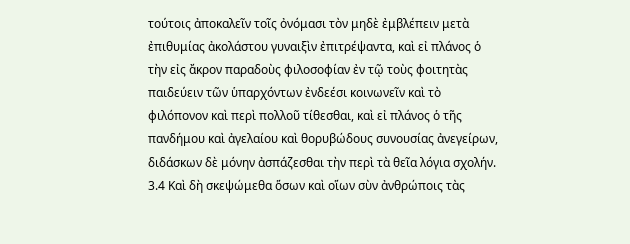τούτοις ἀποκαλεῖν τοῖς ὀνόμασι τὸν μηδὲ ἐμβλέπειν μετὰ ἐπιθυμίας ἀκολάστου γυναιξὶν ἐπιτρέψαντα, καὶ εἰ πλάνος ὁ τὴν εἰς ἄκρον παραδοὺς φιλοσοφίαν ἐν τῷ τοὺς φοιτητὰς παιδεύειν τῶν ὑπαρχόντων ἐνδεέσι κοινωνεῖν καὶ τὸ φιλόπονον καὶ περὶ πολλοῦ τίθεσθαι, καὶ εἰ πλάνος ὁ τῆς πανδήμου καὶ ἀγελαίου καὶ θορυβώδους συνουσίας ἀνεγείρων, διδάσκων δὲ μόνην ἀσπάζεσθαι τὴν περὶ τὰ θεῖα λόγια σχολήν.
3.4 Καὶ δὴ σκεψώμεθα ὅσων καὶ οἵων σὺν ἀνθρώποις τὰς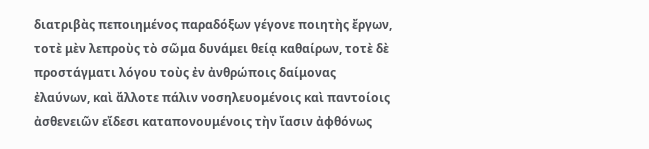διατριβὰς πεποιημένος παραδόξων γέγονε ποιητὴς ἔργων, τοτὲ μὲν λεπροὺς τὸ σῶμα δυνάμει θείᾳ καθαίρων, τοτὲ δὲ προστάγματι λόγου τοὺς ἐν ἀνθρώποις δαίμονας ἐλαύνων, καὶ ἄλλοτε πάλιν νοσηλευομένοις καὶ παντοίοις ἀσθενειῶν εἴδεσι καταπονουμένοις τὴν ἴασιν ἀφθόνως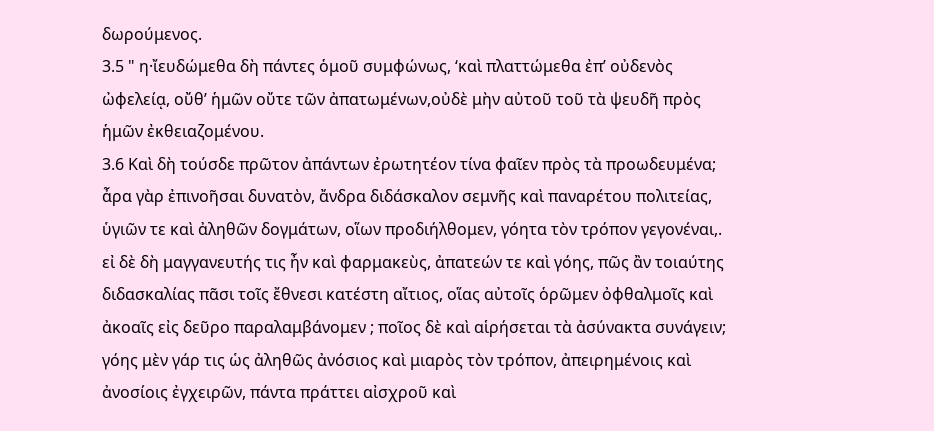δωρούμενος.
3.5 " η·ἴευδώμεθα δὴ πάντες ὁμοῦ συμφώνως, ‘καὶ πλαττώμεθα ἐπ’ οὐδενὸς ὠφελείᾳ, οὔθ’ ἡμῶν οὔτε τῶν ἀπατωμένων,οὐδὲ μὴν αὐτοῦ τοῦ τὰ ψευδῆ πρὸς ἡμῶν ἐκθειαζομένου.
3.6 Καὶ δὴ τούσδε πρῶτον ἀπάντων ἐρωτητέον τίνα φαῖεν πρὸς τὰ προωδευμένα; ἆρα γὰρ ἐπινοῆσαι δυνατὸν, ἄνδρα διδάσκαλον σεμνῆς καὶ παναρέτου πολιτείας, ὑγιῶν τε καὶ ἀληθῶν δογμάτων, οἵων προδιήλθομεν, γόητα τὸν τρόπον γεγονέναι,. εἰ δὲ δὴ μαγγανευτής τις ἦν καὶ φαρμακεὺς, ἀπατεών τε καὶ γόης, πῶς ἂν τοιαύτης διδασκαλίας πᾶσι τοῖς ἔθνεσι κατέστη αἴτιος, οἵας αὐτοῖς ὁρῶμεν ὀφθαλμοῖς καὶ ἀκοαῖς εἰς δεῦρο παραλαμβάνομεν ; ποῖος δὲ καὶ αἱρήσεται τὰ ἀσύνακτα συνάγειν; γόης μὲν γάρ τις ὡς ἀληθῶς ἀνόσιος καὶ μιαρὸς τὸν τρόπον, ἀπειρημένοις καὶ ἀνοσίοις ἐγχειρῶν, πάντα πράττει αἰσχροῦ καὶ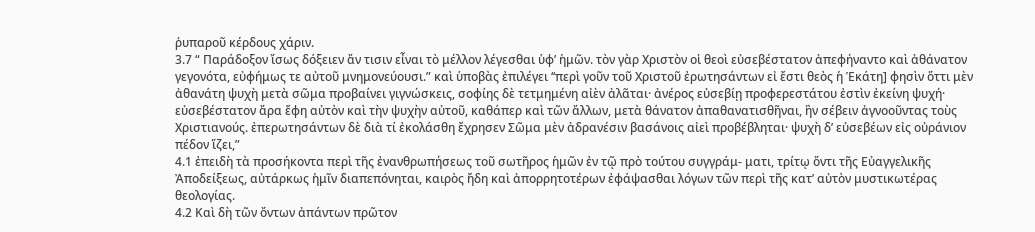ῥυπαροῦ κέρδους χάριν.
3.7 “ Παράδοξον ἴσως δόξειεν ἄν τισιν εἶναι τὸ μέλλον λέγεσθαι ὑφ’ ἡμῶν. τὸν γὰρ Χριστὸν οἱ θεοὶ εὐσεβέστατον ἀπεφήναντο καὶ ἀθάνατον γεγονότα, εὐφήμως τε αὐτοῦ μνημονεύουσι.” καὶ ὑποβὰς ἐπιλέγει ‘‘περὶ γοῦν τοῦ Χριστοῦ ἐρωτησάντων εἰ ἔστι θεὸς ἡ Ἑκάτη] φησὶν ὅττι μὲν ἀθανάτη ψυχὴ μετὰ σῶμα προβαίνει γιγνώσκεις, σοφίης δὲ τετμημένη αἰὲν ἀλᾶται· ἀνέρος εὐσεβίῃ προφερεστάτου ἐστὶν ἐκείνη ψυχή· εὐσεβέστατον ἄρα ἔφη αὐτὸν καὶ τὴν ψυχὴν αὐτοῦ, καθάπερ καὶ τῶν ἄλλων, μετὰ θάνατον ἀπαθανατισθῆναι, ἣν σέβειν ἀγνοοῦντας τοὺς Χριστιανούς. ἐπερωτησάντων δὲ διὰ τί ἐκολάσθη ἔχρησεν Σῶμα μὲν ἀδρανέσιν βασάνοις αἰεὶ προβέβληται· ψυχὴ δ’ εὐσεβέων εἰς οὐράνιον πέδον ἵζει,”
4.1 ἐπειδὴ τὰ προσήκοντα περὶ τῆς ἐνανθρωπήσεως τοῦ σωτῆρος ἡμῶν ἐν τῷ πρὸ τούτου συγγράμ- ματι, τρίτῳ ὄντι τῆς Εὐαγγελικῆς Ἀποδείξεως, αὐτάρκως ἡμῖν διαπεπόνηται, καιρὸς ἤδη καὶ ἀπορρητοτέρων ἐφάψασθαι λόγων τῶν περὶ τῆς κατ’ αὐτὸν μυστικωτέρας θεολογίας.
4.2 Καὶ δὴ τῶν ὄντων ἀπάντων πρῶτον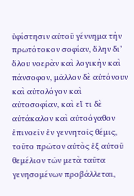ὑφίστησιν αὐτοῦ γέννημα τὴν πρωτότοκον σοφίαν, ὅλην δι’ ὅλου νοερὰν καὶ λογικὴν καὶ πάνσοφον, μᾶλλον δὲ αὐτόνουν καὶ αὐτολόγον καὶ αὐτοσοφίαν, καὶ εἴ τι δὲ αὐτάκαλον καὶ αὐτοόγαθον ἐπινοεῖν ἐν γεννητοῖς θέμις, τοῦτο πρῶτον αὐτὸς ἐξ αὐτοῦ θεμέλιον τῶν μετὰ ταῦτα γενησομένων προβάλλεται,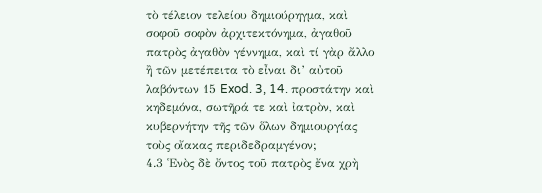τὸ τέλειον τελείου δημιούρηγμα, καὶ σοφοῦ σοφὸν ἀρχιτεκτόνημα, ἀγαθοῦ πατρὸς ἀγαθὸν γέννημα, καὶ τί γὰρ ἄλλο ἢ τῶν μετέπειτα τὸ εἶναι δι’ αὐτοῦ λαβόντων 15 Exod. 3, 14. προστάτην καὶ κηδεμόνα, σωτῆρά τε καὶ ἰατρὸν, καὶ κυβερνήτην τῆς τῶν ὅλων δημιουργίας τοὺς οἴακας περιδεδραμγένον;
4.3 ῾Ενὸς δὲ ὄντος τοῦ πατρὸς ἔνα χρὴ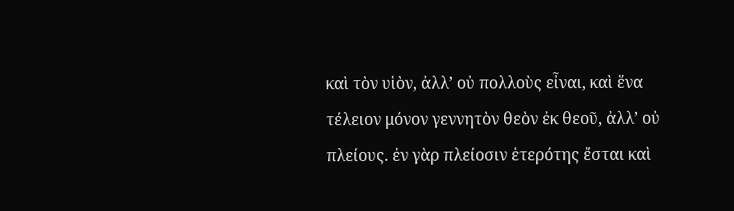καὶ τὸν υἱὸν, ἀλλ’ οὐ πολλοὺς εἶναι, καὶ ἕνα τέλειον μόνον γεννητὸν θεὸν ἐκ θεοῦ, ἀλλ’ οὐ πλείους. ἐν γὰρ πλείοσιν ἑτερότης ἔσται καὶ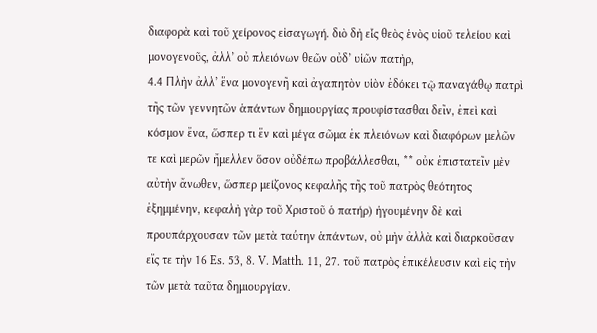διαφορὰ καὶ τοῦ χείρονος εἰσαγωγή. διὸ δὴ εἷς θεὸς ἑνὸς υἱοῦ τελείου καὶ μονογενοῦς, ἀλλ’ οὐ πλειόνων θεῶν οὐδ’ υἱῶν πατὴρ,
4.4 Πλὴν ἀλλ’ ἕνα μονογενῆ καὶ ἀγαπητὸν υἱὸν ἐδόκει τῷ παναγάθῳ πατρὶ τῆς τῶν γεννητῶν ἁπάντων δημιουργίας προυφίστασθαι δεῖν, ἐπεὶ καὶ κόσμον ἔνα, ὥσπερ τι ἕν καὶ μέγα σῶμα ἐκ πλειόνων καὶ διαφόρων μελῶν τε καὶ μερῶν ἤμελλεν ὅσον οὐδέπω προβάλλεσθαι, ** οὐκ ἐπιστατεῖν μὲν αὐτὴν ἄνωθεν, ὥσπερ μείζονος κεφαλῆς τῆς τοῦ πατρὸς θεότητος ἐξημμένην, κεφαλὴ γὰρ τοῦ Χριστοῦ ὁ πατήρ) ἡγουμένην δὲ καὶ προυπάρχουσαν τῶν μετὰ ταύτην ἁπάντων, οὐ μὴν ἀλλὰ καὶ διαρκοῦσαν εἴς τε τὴν 16 Es. 53, 8. V. Matth. 11, 27. τοῦ πατρὸς ἐπικέλευσιν καὶ εἰς τὴν τῶν μετὰ ταῦτα δημιουργίαν.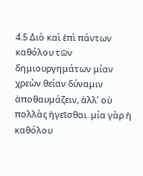4.5 Διὸ καὶ ἐπὶ πάντων καθόλου τῶν δημιουργημάτων μίαν χρεὼν θείαν δύναμιν ἀποθαυμάζειν, ἀλλ’ οὐ πολλὰς ἡγεῖσθαι. μία γὰρ ἡ καθόλου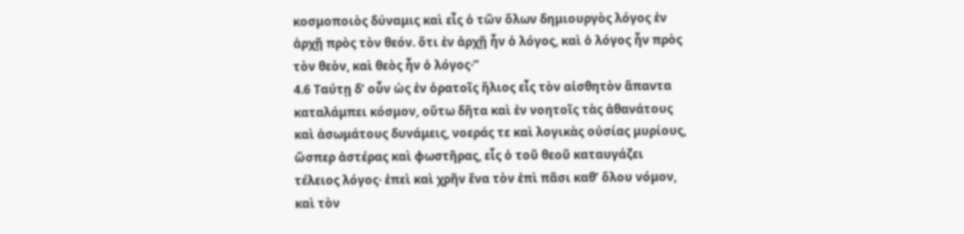κοσμοποιὸς δύναμις καὶ εἷς ὁ τῶν ὅλων δημιουργὸς λόγος ἐν ἀρχῇ πρὸς τὸν θεόν. ὅτι ἐν ἀρχῇ ἦν ὁ λόγος, καὶ ὁ λόγος ἦν πρὸς τὸν θεὸν, καὶ θεὸς ἦν ὁ λόγος·”
4.6 Ταύτῃ δ’ οὖν ὡς ἐν ὁρατοῖς ἥλιος εἷς τὸν αἰσθητὸν ἅπαντα καταλάμπει κόσμον, οὕτω δῆτα καὶ ἐν νοητοῖς τὰς ἀθανάτους καὶ ἀσωμάτους δυνάμεις, νοεράς τε καὶ λογικὰς οὐσίας μυρίους, ὥσπερ ἀστέρας καὶ φωστῆρας, εἷς ὁ τοῦ θεοῦ καταυγάζει τέλειος λόγος· ἐπεὶ καὶ χρῆν ἔνα τὸν ἐπὶ πᾶσι καθ’ ὅλου νόμον, καὶ τὸν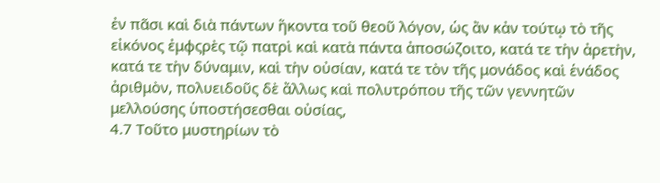ἐν πᾶσι καὶ διὰ πάντων ἥκοντα τοῦ θεοῦ λόγον, ὡς ἂν κἀν τούτῳ τὸ τῆς εἰκόνος ἐμφςρὲς τῷ πατρὶ καὶ κατὰ πάντα ἀποσώζοιτο, κατά τε τὴν ἀρετὴν, κατά τε τὴν δύναμιν, καὶ τὴν οὐσίαν, κατά τε τὸν τῆς μονάδος καὶ ἑνάδος ἀριθμὸν, πολυειδοῦς δὲ ἄλλως καὶ πολυτρόπου τῆς τῶν γεννητῶν μελλούσης ὑποστήσεσθαι οὐσίας,
4.7 Τοῦτο μυστηρίων τὸ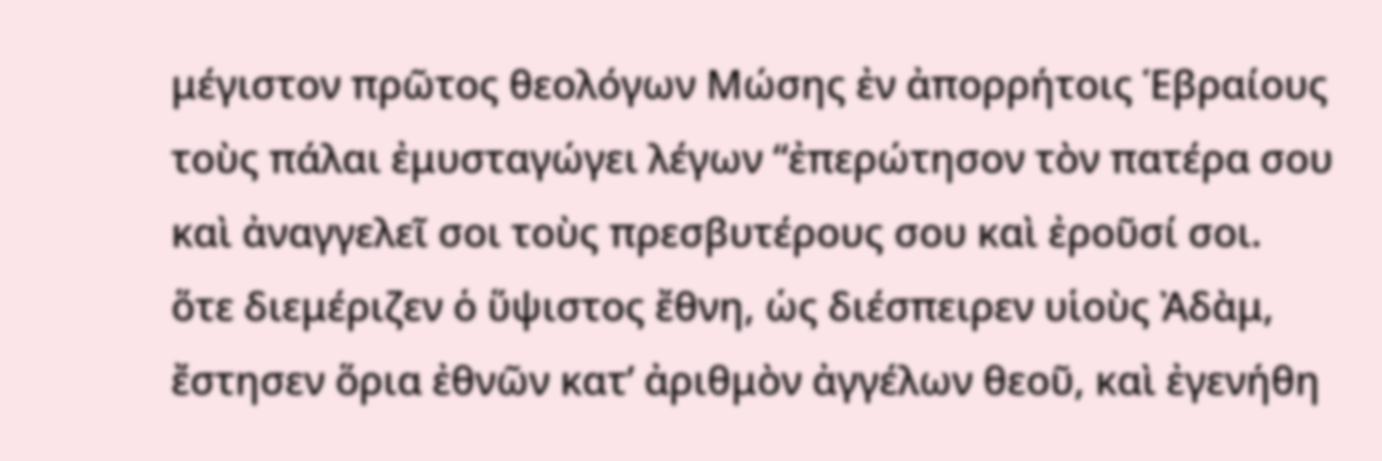μέγιστον πρῶτος θεολόγων Μώσης ἐν ἀπορρήτοις Ἑβραίους τοὺς πάλαι ἐμυσταγώγει λέγων “ἐπερώτησον τὸν πατέρα σου καὶ ἀναγγελεῖ σοι τοὺς πρεσβυτέρους σου καὶ ἐροῦσί σοι. ὅτε διεμέριζεν ὁ ὕψιστος ἔθνη, ὡς διέσπειρεν υἱοὺς Ἀδὰμ, ἔστησεν ὅρια ἐθνῶν κατ’ ἀριθμὸν ἀγγέλων θεοῦ, καὶ ἐγενήθη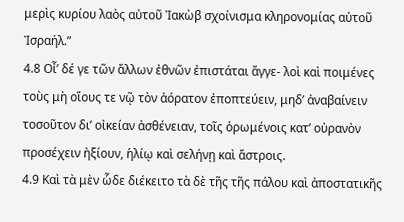μερὶς κυρίου λαὸς αὐτοῦ Ἰακὼβ σχοίνισμα κληρονομίας αὐτοῦ Ἰσραήλ.”
4.8 Οἶ’ δέ γε τῶν ἄλλων ἐθνῶν ἐπιστάται ἄγγε- λοὶ καὶ ποιμένες τοὺς μὴ οἵους τε νῷ τὸν ἀόρατον ἐποπτεύειν, μηδ’ ἀναβαίνειν τοσοῦτον δι’ οἰκείαν ἀσθένειαν, τοῖς ὁρωμένοις κατ’ οὐρανὸν προσέχειν ἠξίουν, ἡλίῳ καὶ σελήνῃ καὶ ἄστροις.
4.9 Καὶ τὰ μὲν ὧδε διέκειτο τὰ δὲ τῆς τῆς πάλου καὶ ἀποστατικῆς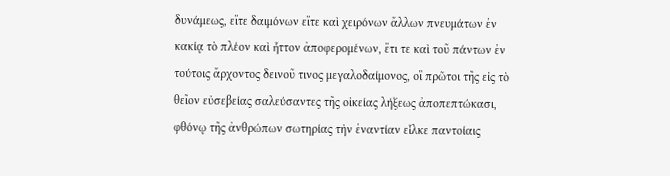δυνάμεως, εἴτε δαιμόνων εἴτε καὶ χειρόνων ἄλλων πνευμάτων ἐν κακίᾳ τὸ πλέον καὶ ἧττον ἀποφερομένων, ἔτι τε καὶ τοῦ πάντων ἐν τούτοις ἄρχοντος δεινοῦ τινος μεγαλοδαίμονος, οἳ πρῶτοι τῆς εἰς τὸ θεῖον εὐσεβείας σαλεύσαντες τῆς οἰκείας λήξεως ἀποπεπτώκασι, φθόνῳ τῆς ἀνθρώπων σωτηρίας τὴν ἐναντίαν εἷλκε παντοίαις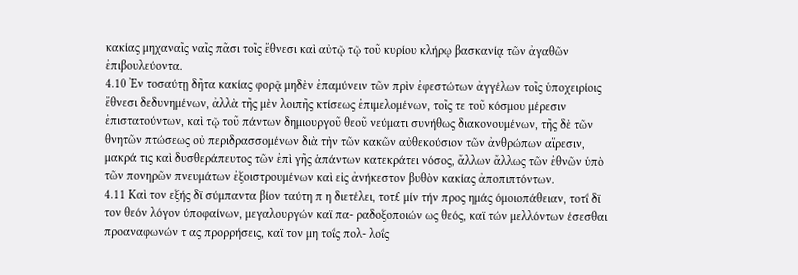κακίας μηχαναῖς ναῖς πᾶσι τοῖς ἔθνεσι καὶ αὐτῷ τῷ τοῦ κυρίου κλήρῳ βασκανίᾳ τῶν ἀγαθῶν ἐπιβουλεύοντα.
4.10 Ἐν τοσαύτῃ δῆτα κακίας φορᾷ μηδὲν ἐπαμύνειν τῶν πρὶν ἐφεστώτων ἀγγέλων τοῖς ὑποχειρίοις ἔθνεσι δεδυνημένων, ἀλλὰ τῆς μὲν λοιπῆς κτίσεως ἐπιμελομένων, τοῖς τε τοῦ κόσμου μέρεσιν ἐπιστατούντων, καὶ τῷ τοῦ πάντων δημιουργοῦ θεοῦ νεύματι συνήθως διακονουμένων, τῆς δὲ τῶν θνητῶν πτώσεως οὐ περιδρασσομένων διὰ τὴν τῶν κακῶν αὐθεκούσιον τῶν ἀνθρώπων αἵρεσιν, μακρά τις καὶ δυσθεράπευτος τῶν ἐπὶ γῆς ἁπάντων κατεκράτει νόσος, ἄλλων ἄλλως τῶν ἐθνῶν ὑπὸ τῶν πονηρῶν πνευμάτων ἐξοιστρουμένων καὶ εἰς ἀνήκεστον βυθὸν κακίας ἀποπιπτόντων.
4.11 Καὶ τον εξής δϊ σύμπαντα βίον ταύτη π η διετέλει, τοτ£ μίν τήν προς ημάς όμοιοπάθειαν, τοτΐ δϊ τον θεόν λόγον ύποφαίνων, μεγαλουργών καϊ πα- ραδοξοποιών ως θεός, καϊ τών μελλόντων έσεσθαι προαναφωνών τ ας προρρήσεις, καϊ τον μη τοΐς πολ- λοΐς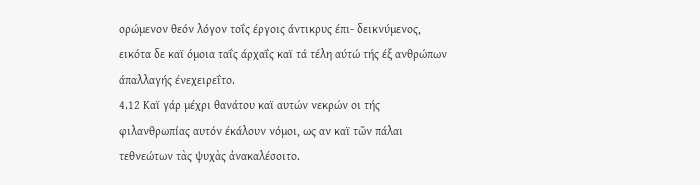ορώμενον θεόν λόγον τοΐς έργοις άντικρυς έπι- δεικνύμενος, εικότα δε καϊ όμοια ταΐς άρχαΐς καϊ τά τέλη αύτώ τής έξ ανθρώπων άπαλλαγής ένεχειρεΐτο.
4.12 Καϊ γάρ μέχρι θανάτου καϊ αυτών νεκρών οι τής φιλανθρωπίας αυτόν έκάλουν νόμοι, ως αν καϊ τῶν πάλαι τεθνεώτων τὰς ψυχὰς ἀνακαλέσοιτο.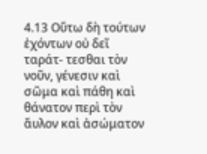4.13 Οὕτω δὴ τούτων ἐχόντων οὐ δεῖ ταράτ- τεσθαι τὸν νοῦν, γένεσιν καὶ σῶμα καὶ πάθη καὶ θάνατον περὶ τὸν ἄυλον καὶ ἀσώματον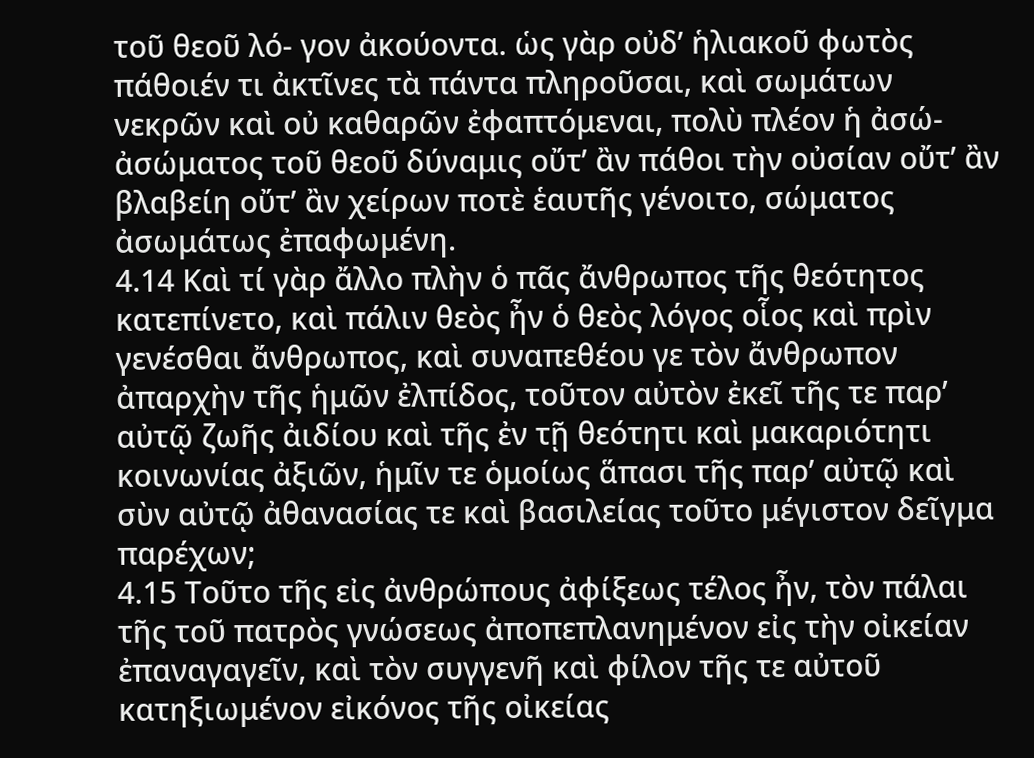τοῦ θεοῦ λό- γον ἀκούοντα. ὡς γὰρ οὐδ’ ἡλιακοῦ φωτὸς πάθοιέν τι ἀκτῖνες τὰ πάντα πληροῦσαι, καὶ σωμάτων νεκρῶν καὶ οὐ καθαρῶν ἐφαπτόμεναι, πολὺ πλέον ἡ ἀσώ- ἀσώματος τοῦ θεοῦ δύναμις οὔτ’ ἂν πάθοι τὴν οὐσίαν οὔτ’ ἂν βλαβείη οὔτ’ ἂν χείρων ποτὲ ἑαυτῆς γένοιτο, σώματος ἀσωμάτως ἐπαφωμένη.
4.14 Καὶ τί γὰρ ἄλλο πλὴν ὁ πᾶς ἄνθρωπος τῆς θεότητος κατεπίνετο, καὶ πάλιν θεὸς ἦν ὁ θεὸς λόγος οἷος καὶ πρὶν γενέσθαι ἄνθρωπος, καὶ συναπεθέου γε τὸν ἄνθρωπον ἀπαρχὴν τῆς ἡμῶν ἐλπίδος, τοῦτον αὐτὸν ἐκεῖ τῆς τε παρ’ αὐτῷ ζωῆς ἀιδίου καὶ τῆς ἐν τῇ θεότητι καὶ μακαριότητι κοινωνίας ἀξιῶν, ἡμῖν τε ὁμοίως ἅπασι τῆς παρ’ αὐτῷ καὶ σὺν αὐτῷ ἀθανασίας τε καὶ βασιλείας τοῦτο μέγιστον δεῖγμα παρέχων;
4.15 Τοῦτο τῆς εἰς ἀνθρώπους ἀφίξεως τέλος ἦν, τὸν πάλαι τῆς τοῦ πατρὸς γνώσεως ἀποπεπλανημένον εἰς τὴν οἰκείαν ἐπαναγαγεῖν, καὶ τὸν συγγενῆ καὶ φίλον τῆς τε αὐτοῦ κατηξιωμένον εἰκόνος τῆς οἰκείας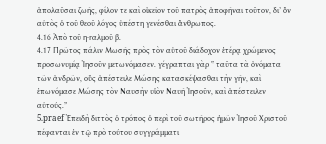ἀπολαῦσαι ζωῆς, φίλον τε καὶ οἰκεῖον τοῦ πατρὸς ἀποφῆναι τοῦτον, δι’ ὃν αὐτὸς ὁ τοῦ θεοῦ λόγος ὑπέστη γενέσθαι ἄνθρωπος.
4.16 Ἀπὸ τοῦ η·rαλμοῦ β.
4.17 Πρῶτος πάλιν Μωσῆς πρὸς τὸν αὑτοῦ διάδοχον ἑτέρᾳ χρώμενος προσωνυμίᾳ Ἰησοῦν μετωνόμασεν. γέγραπται γὰρ ‟ ταῦτα τὰ ὀνόματα τῶν ἀνδρῶν, οὓς ἀπέστειλε Μώσης κατασκέψασθαι τὴν γῆν, καὶ ἐπωνόμασε Μώσης τὸν Ναυσὴν υἱὸν Ναυῆ Ἰησοῦν, καὶ ἀπέστειλεν αὐτούς.”
5.praef Ἐπειδὴ διττὸς ὁ τρόπος ὁ περὶ τοῦ σωτῆρος ἡμῶν Ἰησοῦ Χριστοῦ πέφανται ἐν τῷ πρὸ τούτου συγγράμματι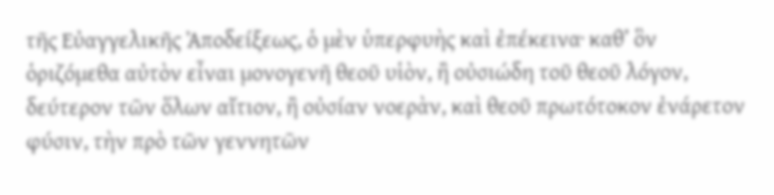τῆς Εὐαγγελικῆς Ἀποδείξεως, ὁ μὲν ὑπερφυὴς καὶ ἐπέκεινα· καθ’ ὃν ὁριζόμεθα αὐτὸν εἶναι μονογενῆ θεοῦ υἱὸν, ἢ οὐσιώδη τοῦ θεοῦ λόγον, δεύτερον τῶν ὅλων αἴτιον, ἢ οὐσίαν νοερὰν, καὶ θεοῦ πρωτότοκον ἐνάρετον φύσιν, τὴν πρὸ τῶν γεννητῶν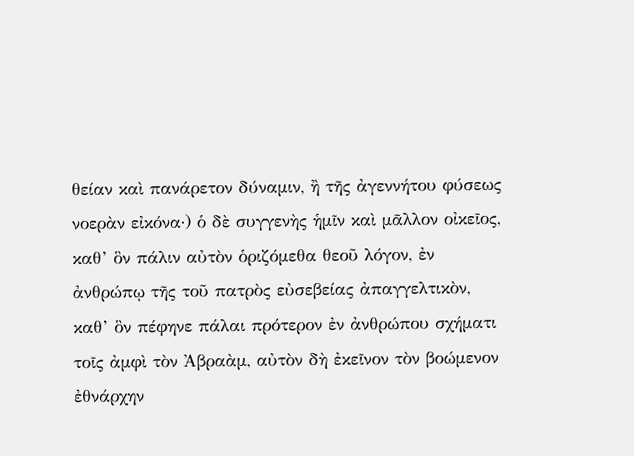θείαν καὶ πανάρετον δύναμιν, ἢ τῆς ἀγεννήτου φύσεως νοερὰν εἰκόνα·) ὁ δὲ συγγενὴς ἡμῖν καὶ μᾶλλον οἰκεῖος, καθ’ ὃν πάλιν αὐτὸν ὁριζόμεθα θεοῦ λόγον, ἐν ἀνθρώπῳ τῆς τοῦ πατρὸς εὐσεβείας ἀπαγγελτικὸν, καθ’ ὃν πέφηνε πάλαι πρότερον ἐν ἀνθρώπου σχήματι τοῖς ἀμφὶ τὸν Ἀβραὰμ, αὐτὸν δὴ ἐκεῖνον τὸν βοώμενον ἐθνάρχην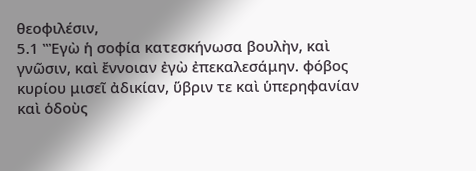θεοφιλέσιν,
5.1 ‟Ἐγὼ ἡ σοφία κατεσκήνωσα βουλὴν, καὶ γνῶσιν, καὶ ἔννοιαν ἐγὼ ἐπεκαλεσάμην. φόβος κυρίου μισεῖ ἀδικίαν, ὕβριν τε καὶ ὑπερηφανίαν καὶ ὁδοὺς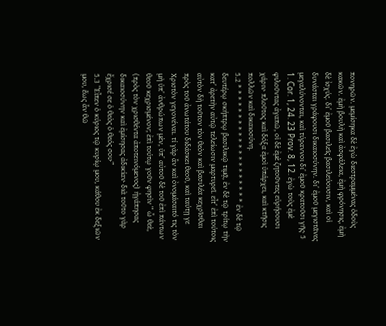πονηρῶν. μεμίσηκα δὲ ἐγὼ διεστραμμένας ὁδοὺς κακῶν. ἐμὴ βουλὴ καὶ ἀσφάλεια, ἐμὴ φρόνησις, ἐμὴ δὲ ἰσχύς. δι’ ἐμοῦ βασιλεῖς βασιλεύουσιν, καὶ οἱ δυνάσται γράφουσι δικαιοσύνην. δι’ ἐμοῦ μεγιστᾶνες μεγαλύνονται, καὶ τύραννοι δι’ ἐμοῦ κρατοῦσι γῆς· 5 1. Cor. 1, 24. 23 Prov. 8, 12. ἐγὼ τοὺς ἐμὲ φιλοῦντας ἀγαπῶ, οἱ δὲ ἐμὲ ζητοῦντες εὑρήσουσι χάριν· πλοῦτος καὶ δόξα ἐμοὶ ὑπάρχει, καὶ κτῆσις πολλῶν καὶ δικαιοσύνη.
5.2 * * * * * * * * * * * * * * * * * * * * ἐν δὲ τῷ δευτέρῳ σκήπτρῳ βασιλικῷ τιμᾷ, ἐν δὲ τῷ τρίτῳ τὴν κατ’ ἀρετὴν αὐτῷ τελείωσιν μαρτυρεῖ. εἶτ’ ἐπὶ τούτοις αὐτὸν δὴ τοῦτον τὸν θεὸν καὶ βασιλέα κεχρῖσθαι πρὸς τοῦ ἀνωτάτου διδάσκει θεοῦ, καὶ ταύτῃ γε Χριστὸν γεγονέναι. τί γὰρ ἂν καὶ ὀνομάσαιτό τις τὸν μὴ ὑπ’ ἀνθρώπων μὲν, ὑπ’ αὐτοῦ δὲ τοῦ ἐπὶ πάντων θεοῦ κεχρισμένον; ἐπὶ τούτῳ γοῦν φησὶν ‟ ὦ θεὲ, (πρὸς τὸν χρισθέντα ἀποτεινόμενος) ἠγάπησας δικαιοσύνην καὶ ἐμίσησας ἀδικίαν· διὰ τοῦτο γὰρ ἔχρισέ σε ὁ θεὸς ὁ θεός σου·”
5.3 ‟Εἶπεν ὁ κύριος τῷ κυρίῳ μου, κάθου ἐκ δεξιῶν μου, ἕως ἂν θῶ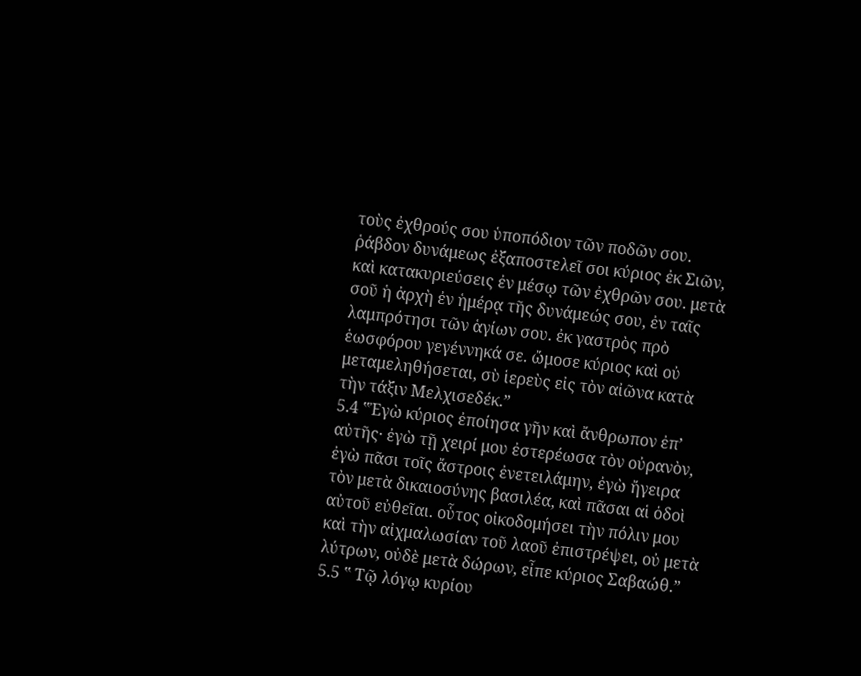τοὺς ἐχθρούς σου ὑποπόδιον τῶν ποδῶν σου. ῥάβδον δυνάμεως ἐξαποστελεῖ σοι κύριος ἐκ Σιῶν, καὶ κατακυριεύσεις ἐν μέσῳ τῶν ἐχθρῶν σου. μετὰ σοῦ ἡ ἀρχὴ ἐν ἡμέρᾳ τῆς δυνάμεώς σου, ἐν ταῖς λαμπρότησι τῶν ἁγίων σου. ἐκ γαστρὸς πρὸ ἑωσφόρου γεγέννηκά σε. ὤμοσε κύριος καὶ οὐ μεταμεληθήσεται, σὺ ἱερεὺς εἰς τὸν αἰῶνα κατὰ τὴν τάξιν Μελχισεδέκ.”
5.4 ‟Ἐγὼ κύριος ἐποίησα γῆν καὶ ἄνθρωπον ἐπ’ αὐτῆς· ἐγὼ τῇ χειρί μου ἐστερέωσα τὸν οὐρανὸν, ἐγὼ πᾶσι τοῖς ἄστροις ἐνετειλάμην, ἐγὼ ἤγειρα τὸν μετὰ δικαιοσύνης βασιλέα, καὶ πᾶσαι αἱ ὁδοὶ αὐτοῦ εὐθεῖαι. οὗτος οἰκοδομήσει τὴν πόλιν μου καὶ τὴν αἰχμαλωσίαν τοῦ λαοῦ ἐπιστρέψει, οὐ μετὰ λύτρων, οὐδὲ μετὰ δώρων, εἶπε κύριος Σαβαώθ.”
5.5 ‟ Τῷ λόγῳ κυρίου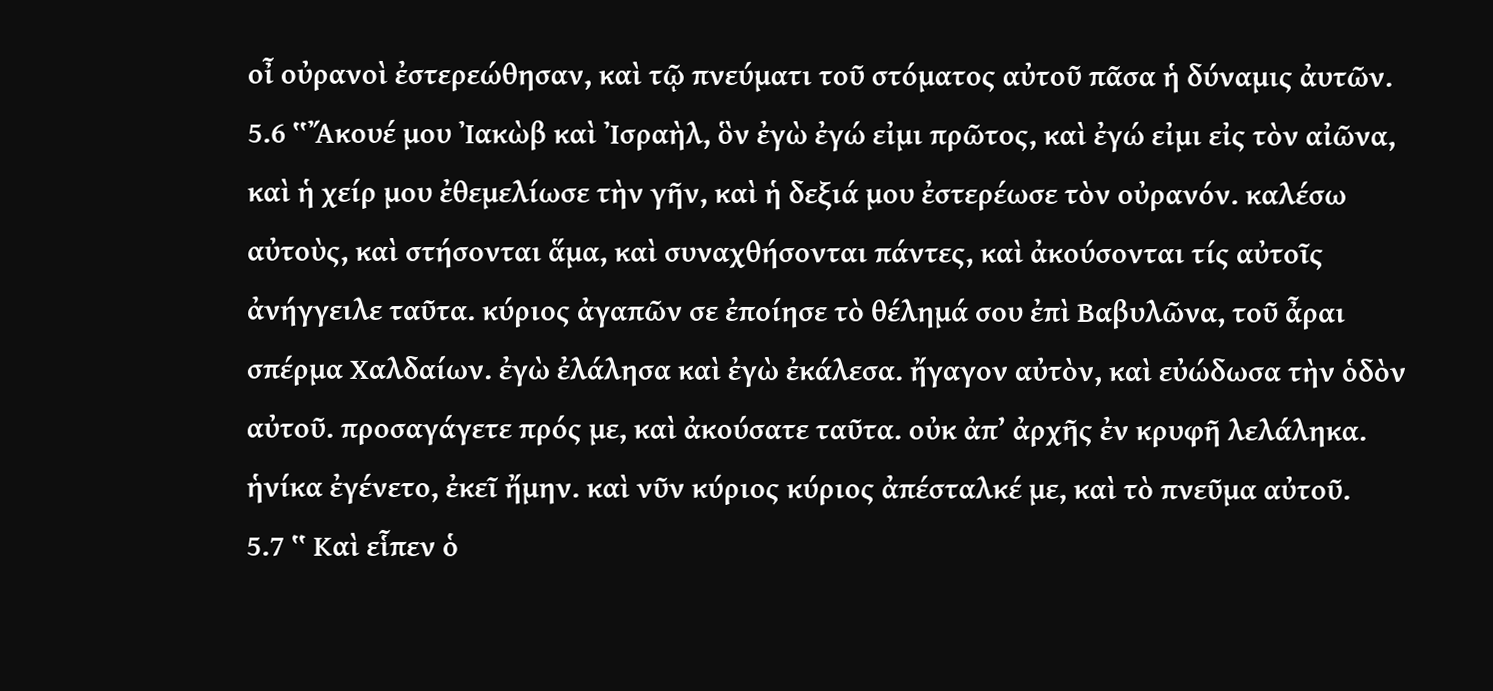οἶ οὐρανοὶ ἐστερεώθησαν, καὶ τῷ πνεύματι τοῦ στόματος αὐτοῦ πᾶσα ἡ δύναμις ἀυτῶν.
5.6 ‟Ἄκουέ μου Ἰακὼβ καὶ Ἰσραὴλ, ὃν ἐγὼ ἐγώ εἰμι πρῶτος, καὶ ἐγώ εἰμι εἰς τὸν αἰῶνα, καὶ ἡ χείρ μου ἐθεμελίωσε τὴν γῆν, καὶ ἡ δεξιά μου ἐστερέωσε τὸν οὐρανόν. καλέσω αὐτοὺς, καὶ στήσονται ἅμα, καὶ συναχθήσονται πάντες, καὶ ἀκούσονται τίς αὐτοῖς ἀνήγγειλε ταῦτα. κύριος ἀγαπῶν σε ἐποίησε τὸ θέλημά σου ἐπὶ Βαβυλῶνα, τοῦ ἆραι σπέρμα Χαλδαίων. ἐγὼ ἐλάλησα καὶ ἐγὼ ἐκάλεσα. ἤγαγον αὐτὸν, καὶ εὐώδωσα τὴν ὁδὸν αὐτοῦ. προσαγάγετε πρός με, καὶ ἀκούσατε ταῦτα. οὐκ ἀπ’ ἀρχῆς ἐν κρυφῆ λελάληκα. ἡνίκα ἐγένετο, ἐκεῖ ἤμην. καὶ νῦν κύριος κύριος ἀπέσταλκέ με, καὶ τὸ πνεῦμα αὐτοῦ.
5.7 ‟ Καὶ εἷπεν ὁ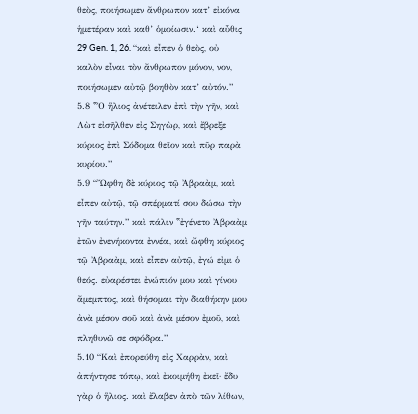θεὸς, ποιήσωμεν ἄνθρωπον κατ’ εἰκόνα ἡμετέραν καὶ καθ’ ὁμοίωσιν.‘ καὶ αὖθις 29 Gen. 1, 26. “καὶ εἶπεν ὁ θεὸς, οὐ καλὸν εἶναι τὸν ἄνθρωπον μόνον, νον, ποιήσωμεν αὐτῷ βοηθὸν κατ’ αὐτόν.”
5.8 ‟Ὁ ἥλιος ἀνέτειλεν ἐπὶ τὴν γῆν, καὶ Λὼτ εἰσῆλθεν εἰς Σηγὼρ, καὶ ἔβρεξε κύριος ἐπὶ Σόδομα θεῖον καὶ πῦρ παρὰ κυρίου.”
5.9 “Ὤφθη δὲ κύριος τῷ Ἀβραὰμ, καὶ εἶπεν αὐτῷ, τῷ σπέρματί σου δώσω τὴν γῆν ταύτην.” καὶ πάλιν ‟ἐγένετο Ἀβραὰμ ἐτῶν ἐνενήκοντα ἐννέα, καὶ ὤφθη κύριος τῷ Ἀβραὰμ, καὶ εἶπεν αὐτῷ, ἐγώ εἰμι ὁ θεός. εὐαρέστει ἐνώπιόν μου καὶ γίνου ἄμεμπτος, καὶ θήσομαι τὴν διαθήκην μου ἀνὰ μέσον σοῦ καὶ ἀνὰ μέσον ἐμοῦ, καὶ πληθυνῶ σε σφόδρα.”
5.10 “Καὶ ἐπορεύθη εἰς Χαρρὰν, καὶ ἀπήντησε τόπῳ, καὶ ἐκοιμήθη ἐκεῖ· ἔδυ γὰρ ὁ ἥλιος. καὶ ἔλαβεν ἀπὸ τῶν λίθων,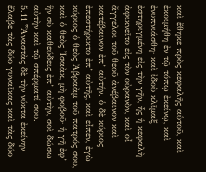καὶ ἔθηκε πρὸς κεφαλῆς αὑτοῦ, καὶ ἐκοιμήθη ἐν τῷ τόπῳ ἐκείνῳ, καὶ ἐνυπνιάσθη· καὶ ἰδοὺ κλῖμαξ ἐστηριγμένη εἰς τὴν γῆν, ἧς ἡ κεφαλὴ ἀφικνεῖτο εἰς τὸν οὐρανὸν, καὶ οἶ ἄγγελοι τοῦ θεοῦ ἀνέβαινον καὶ κατέβαινον ἐπ’ αὐτήν. ὁ δὲ κύριος ἐπεστήρικτο ἐπ’ αὐτῆς, καὶ εἶπεν, ἐγὼ κύριος ὁ θεὸς Ἀβραὰμ τοῦ πατρός σου, καὶ ὁ θεὸς Ἰσαὰκ, μὴ φοβοῦ· ἡ γῆ ἐφ’ ἣν σὺ καθεύδεις ἐπ’ αὐτὴν, σοὶ δώσω αὐτὴν καὶ τῷ σπέρματί σου.
5.11 ‟Ἀναστὰς δὲ τὴν νύκτα ἐκείνην ἔλαβε τὰς δύο γυναῖκας καὶ τὰς δύο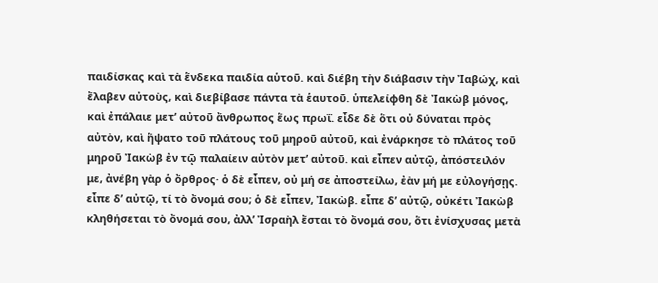παιδίσκας καὶ τὰ ἕνδεκα παιδία αὑτοῦ. καὶ διέβη τὴν διάβασιν τὴν Ἰαβώχ, καὶ ἔλαβεν αὐτοὺς, καὶ διεβίβασε πάντα τὰ ἑαυτοῦ. ὑπελείφθη δὲ Ἰακὼβ μόνος, καὶ ἐπάλαιε μετ’ αὐτοῦ ἄνθρωπος ἕως πρωΐ. εἶδε δὲ ὅτι οὐ δύναται πρὸς αὐτὸν, καὶ ἥψατο τοῦ πλάτους τοῦ μηροῦ αὐτοῦ, καὶ ἐνάρκησε τὸ πλάτος τοῦ μηροῦ Ἰακὼβ ἐν τῷ παλαίειν αὐτὸν μετ’ αὐτοῦ. καὶ εἶπεν αὐτῷ, ἀπόστειλόν με, ἀνέβη γὰρ ὁ ὄρθρος· ὁ δὲ εἶπεν, οὐ μή σε ἀποστείλω, ἐὰν μή με εὐλογήσῃς. εἶπε δ’ αὐτῷ, τί τὸ ὄνομά σου; ὁ δὲ εἶπεν, Ἰακὼβ. εἶπε δ’ αὐτῷ, οὐκέτι Ἰακὼβ κληθήσεται τὸ ὄνομά σου, ἀλλ’ Ἰσραὴλ ἔσται τὸ ὄνομά σου, ὅτι ἐνίσχυσας μετὰ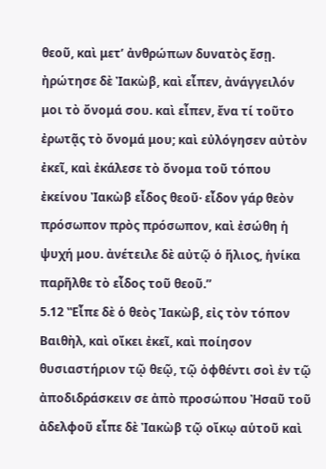θεοῦ, καὶ μετ’ ἀνθρώπων δυνατὸς ἔσῃ. ἠρώτησε δὲ Ἰακὼβ, καὶ εἶπεν, ἀνάγγειλόν μοι τὸ ὄνομά σου. καὶ εἶπεν, ἔνα τί τοῦτο ἐρωτᾷς τὸ ὄνομά μου; καὶ εὐλόγησεν αὐτὸν ἐκεῖ, καὶ ἐκάλεσε τὸ ὄνομα τοῦ τόπου ἐκείνου Ἰακὼβ εἶδος θεοῦ· εἶδον γάρ θεὸν πρόσωπον πρὸς πρόσωπον, καὶ ἐσώθη ἡ ψυχή μου. ἀνέτειλε δὲ αὐτῷ ὁ ἥλιος, ἡνίκα παρῆλθε τὸ εἶδος τοῦ θεοῦ.”
5.12 ‟Εἶπε δὲ ὁ θεὸς Ἰακὼβ, εἰς τὸν τόπον Βαιθὴλ, καὶ οἴκει ἐκεῖ, καὶ ποίησον θυσιαστήριον τῷ θεῷ, τῷ ὀφθέντι σοὶ ἐν τῷ ἀποδιδράσκειν σε ἀπὸ προσώπου Ἠσαῦ τοῦ ἀδελφοῦ εἶπε δὲ Ἰακὼβ τῷ οἴκῳ αὑτοῦ καὶ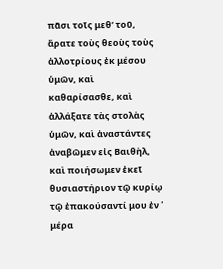πᾶσι τοῖς μεθ’ τοῦ, ἄρατε τοὺς θεοὺς τοὺς ἀλλοτρίους ἐκ μέσου ὑμῶν, καὶ καθαρίσασθε, καὶ ἀλλάξατε τὰς στολὰς ὑμῶν, καὶ ἀναστάντες ἀναβῶμεν εἰς Βαιθὴλ, καὶ ποιήσωμεν ἐκεῖ θυσιαστήριον τῷ κυρίῳ τῷ ἐπακούσαντί μου ἐν ῾ μέρα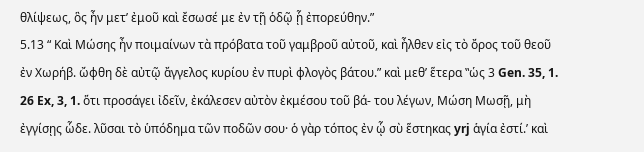θλίψεως, ὃς ἦν μετ’ ἐμοῦ καὶ ἔσωσέ με ἐν τῇ ὁδῷ ᾗ ἐπορεύθην.”
5.13 “ Καὶ Μώσης ἦν ποιμαίνων τὰ πρόβατα τοῦ γαμβροῦ αὐτοῦ, καὶ ἦλθεν εἰς τὸ ὄρος τοῦ θεοῦ ἐν Χωρήβ. ὤφθη δὲ αὐτῷ ἄγγελος κυρίου ἐν πυρὶ φλογὸς βάτου.” καὶ μεθ’ ἕτερα ‟ὡς 3 Gen. 35, 1. 26 Ex, 3, 1. ὅτι προσάγει ἰδεῖν, ἐκάλεσεν αὐτὸν ἐκμέσου τοῦ βά- του λέγων, Μώση Μωσῇ, μὴ ἐγγίσῃς ὧδε. λῦσαι τὸ ὑπόδημα τῶν ποδῶν σου· ὁ γὰρ τόπος ἐν ᾧ σὺ ἕστηκας yrj ἁγία ἐστί.’ καὶ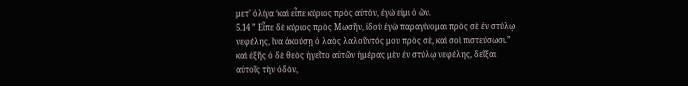μετ’ ὀλίγα ‘καὶ εἶπε κύριος πρὸς αὐτὸν, ἐγώ εἰμι ὁ ὤν.
5.14 ” Εἶπε δὲ κύριος πρὸς Μωσῆν, ἰδοὺ ἐγὼ παραγίνομαι πρὸς σὲ ἐν στύλῳ νεφέλης, ἵνα ἀκούσῃ ὁ λαὸς λαλοῦντός μου πρὸς σὲ, καὶ σοὶ πιστεύσωσι.” καὶ ἑξῆς ὁ δὲ θεὸς ἡγεῖτο αὐτῶν ἡμέρας μὲν ἐν στύλῳ νεφέλης, δεῖξαι αὐτοῖς τὴν ὁδὸν,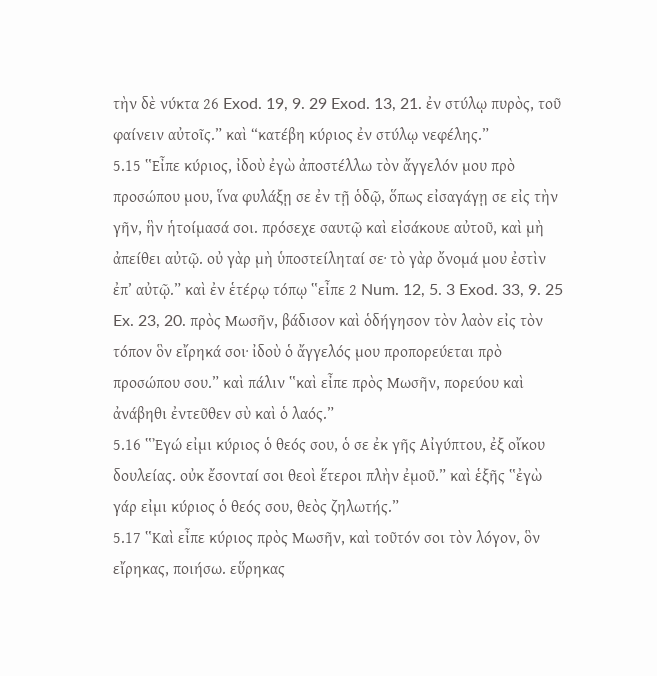τὴν δὲ νύκτα 26 Exod. 19, 9. 29 Exod. 13, 21. ἐν στύλῳ πυρὸς, τοῦ φαίνειν αὐτοῖς.” καὶ “κατέβη κύριος ἐν στύλῳ νεφέλης.”
5.15 ‟Εἶπε κύριος, ἰδοὺ ἐγὼ ἀποστέλλω τὸν ἄγγελόν μου πρὸ προσώπου μου, ἵνα φυλάξῃ σε ἐν τῇ ὁδῷ, ὅπως εἰσαγάγῃ σε εἰς τὴν γῆν, ἣν ἡτοίμασά σοι. πρόσεχε σαυτῷ καὶ εἰσάκουε αὐτοῦ, καὶ μὴ ἀπείθει αὐτῷ. οὐ γὰρ μὴ ὑποστείληταί σε· τὸ γὰρ ὄνομά μου ἐστὶν ἐπ’ αὐτῷ.” καὶ ἐν ἑτέρῳ τόπῳ ‟εἶπε 2 Num. 12, 5. 3 Exod. 33, 9. 25 Ex. 23, 20. πρὸς Μωσῆν, βάδισον καὶ ὁδήγησον τὸν λαὸν εἰς τὸν τόπον ὃν εἴρηκά σοι· ἰδοὺ ὁ ἄγγελός μου προπορεύεται πρὸ προσώπου σου.” καὶ πάλιν ‟καὶ εἶπε πρὸς Μωσῆν, πορεύου καὶ ἀνάβηθι ἐντεῦθεν σὺ καὶ ὁ λαός.”
5.16 ‟Ἐγώ εἰμι κύριος ὁ θεός σου, ὁ σε ἐκ γῆς Αἰγύπτου, ἐξ οἴκου δουλείας. οὐκ ἔσονταί σοι θεοὶ ἕτεροι πλὴν ἐμοῦ.” καὶ ἑξῆς ‟ἐγὼ γάρ εἰμι κύριος ὁ θεός σου, θεὸς ζηλωτής.”
5.17 ‟Καὶ εἶπε κύριος πρὸς Μωσῆν, καὶ τοῦτόν σοι τὸν λόγον, ὃν εἴρηκας, ποιήσω. εὕρηκας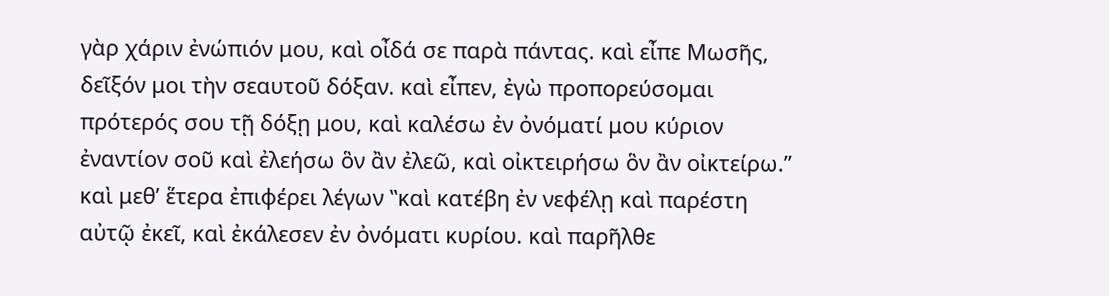γὰρ χάριν ἐνώπιόν μου, καὶ οἶδά σε παρὰ πάντας. καὶ εἶπε Μωσῆς, δεῖξόν μοι τὴν σεαυτοῦ δόξαν. καὶ εἶπεν, ἐγὼ προπορεύσομαι πρότερός σου τῇ δόξῃ μου, καὶ καλέσω ἐν ὀνόματί μου κύριον ἐναντίον σοῦ καὶ ἐλεήσω ὃν ἂν ἐλεῶ, καὶ οἰκτειρήσω ὃν ἂν οἰκτείρω.” καὶ μεθ’ ἕτερα ἐπιφέρει λέγων ‟καὶ κατέβη ἐν νεφέλῃ καὶ παρέστη αὐτῷ ἐκεῖ, καὶ ἐκάλεσεν ἐν ὀνόματι κυρίου. καὶ παρῆλθε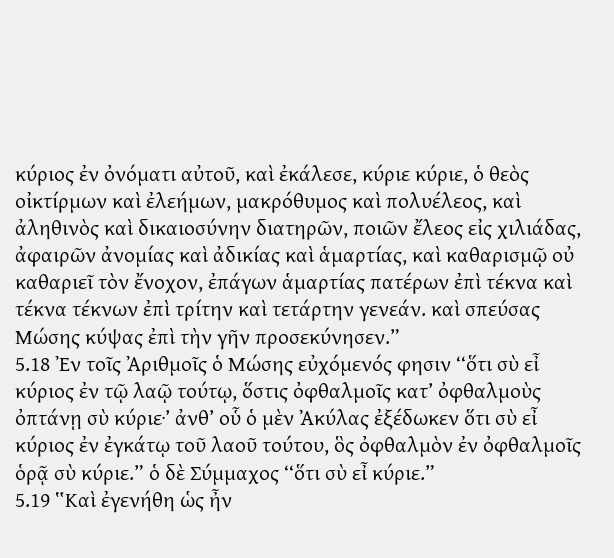κύριος ἐν ὀνόματι αὐτοῦ, καὶ ἐκάλεσε, κύριε κύριε, ὁ θεὸς οἰκτίρμων καὶ ἐλεήμων, μακρόθυμος καὶ πολυέλεος, καὶ ἀληθινὸς καὶ δικαιοσύνην διατηρῶν, ποιῶν ἔλεος εἰς χιλιάδας, ἀφαιρῶν ἀνομίας καὶ ἀδικίας καὶ ἁμαρτίας, καὶ καθαρισμῷ οὐ καθαριεῖ τὸν ἔνοχον, ἐπάγων ἁμαρτίας πατέρων ἐπὶ τέκνα καὶ τέκνα τέκνων ἐπὶ τρίτην καὶ τετάρτην γενεάν. καὶ σπεύσας Μώσης κύψας ἐπὶ τὴν γῆν προσεκύνησεν.”
5.18 Ἐν τοῖς Ἀριθμοῖς ὁ Μώσης εὐχόμενός φησιν ‘‘ὅτι σὺ εἶ κύριος ἐν τῷ λαῷ τούτῳ, ὅστις ὀφθαλμοῖς κατ’ ὀφθαλμοὺς ὀπτάνῃ σὺ κύριε·’ ἀνθ’ οὗ ὁ μὲν Ἀκύλας ἐξέδωκεν ὅτι σὺ εἶ κύριος ἐν ἐγκάτῳ τοῦ λαοῦ τούτου, ὃς ὀφθαλμὸν ἐν ὀφθαλμοῖς ὁρᾷ σὺ κύριε.” ὁ δὲ Σύμμαχος ‘‘ὅτι σὺ εἶ κύριε.”
5.19 ‟Καὶ ἐγενήθη ὡς ἦν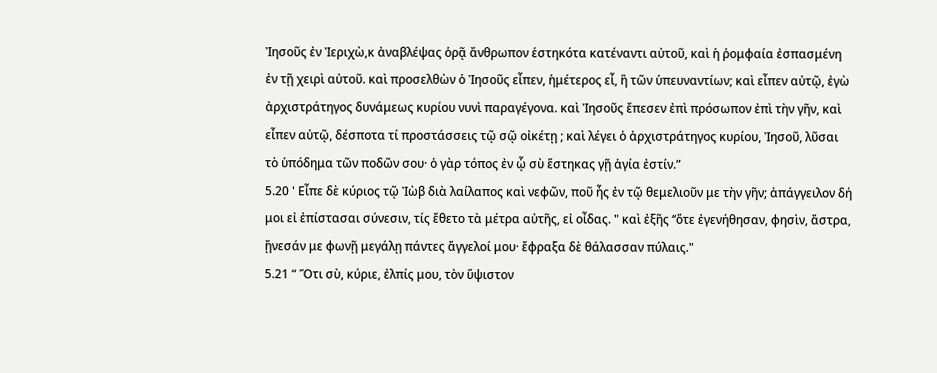Ἰησοῦς ἐν Ἰεριχὼ,κ ἀναβλέψας ὁρᾷ ἄνθρωπον ἑστηκότα κατέναντι αὐτοῦ, καὶ ἡ ῥομφαία ἐσπασμένη ἐν τῇ χειρὶ αὐτοῦ. καὶ προσελθὼν ὁ Ἰησοῦς εἶπεν, ἡμέτερος εἷ, ἢ τῶν ὑπευναντίων; καὶ εἶπεν αὐτῷ, ἐγὼ ἀρχιστράτηγος δυνάμεως κυρίου νυνὶ παραγέγονα. καὶ Ἰησοῦς ἔπεσεν ἐπὶ πρόσωπον ἐπὶ τὴν γῆν, καὶ εἶπεν αὐτῷ, δέσποτα τί προστάσσεις τῷ σῷ οἰκέτῃ ; καὶ λέγει ὁ ἀρχιστράτηγος κυρίου, Ἰησοῦ, λῦσαι τὸ ὑπόδημα τῶν ποδῶν σου· ὁ γὰρ τόπος ἐν ᾧ σὺ ἕστηκας γῇ ἁγία ἐστίν.”
5.20 ' Εἶπε δὲ κύριος τῷ Ἰὼβ διὰ λαίλαπος καὶ νεφῶν, ποῦ ἦς ἐν τῷ θεμελιοῦν με τὴν γῆν; ἀπάγγειλον δή μοι εἰ ἐπίστασαι σύνεσιν, τίς ἔθετο τὰ μέτρα αὐτῆς, εἰ οἶδας. " καὶ ἐξῆς ‘‘ὅτε ἐγενήθησαν, φησὶν, ἄστρα, ᾔνεσάν με φωνῇ μεγάλῃ πάντες ἄγγελοί μου· ἔφραξα δὲ θάλασσαν πύλαις."
5.21 “ Ὅτι σὺ, κύριε, ἐλπίς μου, τὸν ὕψιστον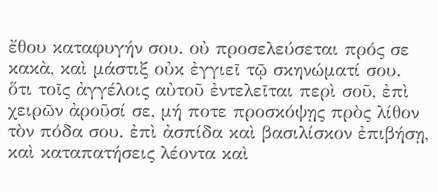ἔθου καταφυγήν σου. οὐ προσελεύσεται πρός σε κακὰ, καὶ μάστιξ οὐκ ἐγγιεῖ τῷ σκηνώματί σου. ὅτι τοῖς ἀγγέλοις αὐτοῦ ἐντελεῖται περὶ σοῦ, ἐπὶ χειρῶν ἀροῦσί σε, μή ποτε προσκόψῃς πρὸς λίθον τὸν πόδα σου. ἐπὶ ἀσπίδα καὶ βασιλίσκον ἐπιβήσῃ, καὶ καταπατήσεις λέοντα καὶ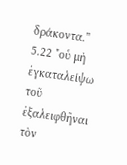δράκοντα.”
5.22 "οὑ μὴ ἐγκαταλείψω τοῦ ἐξαλειφθῆναι τὸν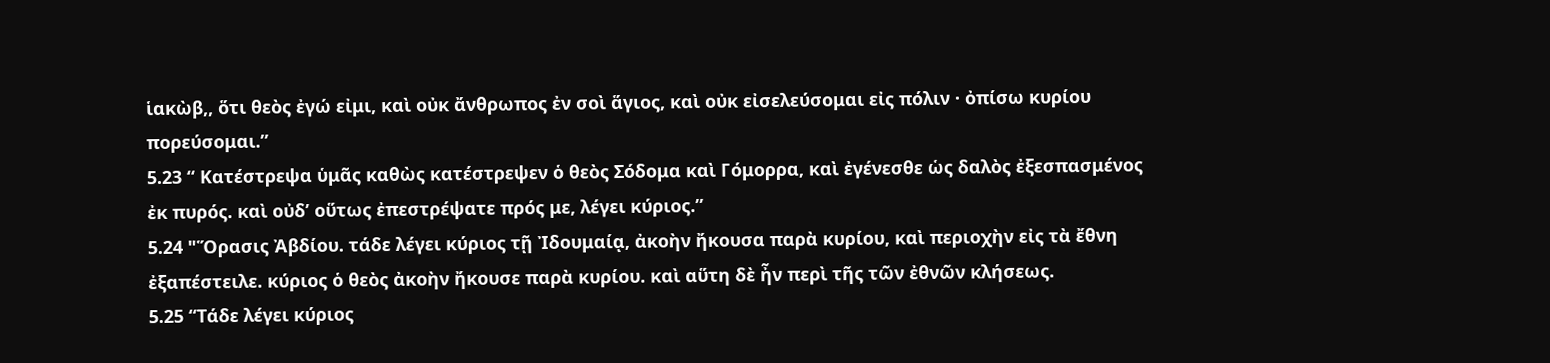ἱακὼβ,, ὅτι θεὸς ἐγώ εἰμι, καὶ οὐκ ἄνθρωπος ἐν σοὶ ἅγιος, καὶ οὐκ εἰσελεύσομαι εἰς πόλιν · ὀπίσω κυρίου πορεύσομαι.”
5.23 “ Κατέστρεψα ὑμᾶς καθὼς κατέστρεψεν ὁ θεὸς Σόδομα καὶ Γόμορρα, καὶ ἐγένεσθε ὡς δαλὸς ἐξεσπασμένος ἐκ πυρός. καὶ οὐδ’ οὕτως ἐπεστρέψατε πρός με, λέγει κύριος.”
5.24 "Ὅρασις Ἀβδίου. τάδε λέγει κύριος τῇ Ἰδουμαίᾳ, ἀκοὴν ἤκουσα παρὰ κυρίου, καὶ περιοχὴν εἰς τὰ ἔθνη ἐξαπέστειλε. κύριος ὁ θεὸς ἀκοὴν ἤκουσε παρὰ κυρίου. καὶ αὕτη δὲ ἦν περὶ τῆς τῶν ἐθνῶν κλήσεως.
5.25 ‘‘Τάδε λέγει κύριος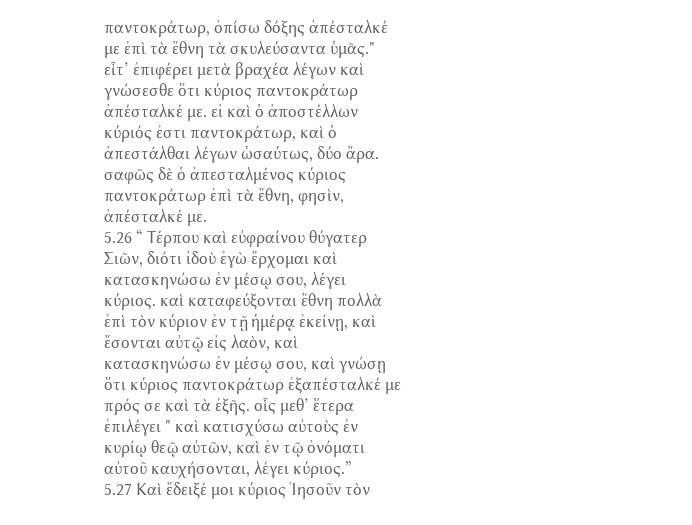παντοκράτωρ, ὀπίσω δόξης ἀπέσταλκέ με ἐπὶ τὰ ἔθνη τὰ σκυλεύσαντα ὑμᾶς." εἶτ’ ἐπιφέρει μετὰ βραχέα λέγων καὶ γνώσεσθε ὅτι κύριος παντοκράτωρ ἀπέσταλκέ με. εἰ καὶ ὁ ἀποστέλλων κύριός ἐστι παντοκράτωρ, καὶ ὁ ἀπεστάλθαι λέγων ὡσαύτως, δύο ἄρα. σαφῶς δὲ ὁ ἀπεσταλμένος κύριος παντοκράτωρ ἐπὶ τὰ ἔθνη, φησὶν, ἀπέσταλκέ με.
5.26 “ Τέρπου καὶ εὐφραίνου θύγατερ Σιῶν, διότι ἰδοὺ ἐγὼ ἔρχομαι καὶ κατασκηνώσω ἐν μέσῳ σου, λέγει κύριος. καὶ καταφεύξονται ἔθνη πολλὰ ἐπὶ τὸν κύριον ἐν τῇ ἡμέρᾳ ἐκείνῃ, καὶ ἔσονται αὐτῷ εἰς λαὸν, καὶ κατασκηνώσω ἐν μέσῳ σου, καὶ γνώσῃ ὅτι κύριος παντοκράτωρ ἐξαπέσταλκέ με πρός σε καὶ τὰ ἐξῆς. οἷς μεθ’ ἕτερα ἐπιλέγει " καὶ κατισχύσω αὐτοὺς ἐν κυρίῳ θεῷ αὐτῶν, καὶ ἐν τῷ ὀνόματι αὐτοῦ καυχήσονται, λέγει κύριος.”
5.27 Καὶ ἔδειξέ μοι κύριος Ἰησοῦν τὸν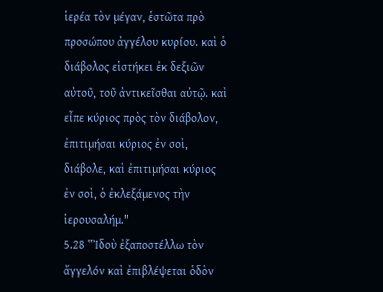ἱερέα τὸν μέγαν, ἑστῶτα πρὸ προσώπου ἀγγέλου κυρίου. καὶ ὁ διάβολος εἱστήκει ἐκ δεξιῶν αὐτοῦ, τοῦ ἀντικεῖσθαι αὐτῷ. καὶ εἶπε κύριος πρὸς τὸν διάβολον, ἐπιτιμήσαι κύριος ἐν σοὶ, διάβολε, καὶ ἐπιτιμήσαι κύριος ἐν σοὶ, ὁ ἐκλεξάμενος τὴν ἱερουσαλήμ."
5.28 ‟Ἰδοὺ ἐξαποστέλλω τὸν ἄγγελόν καὶ ἐπιβλέψεται ὁδὸν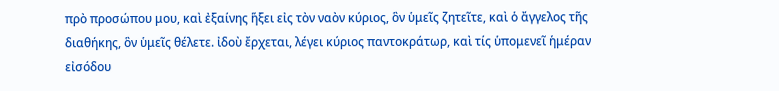πρὸ προσώπου μου, καὶ ἐξαίνης ἥξει εἰς τὸν ναὸν κύριος, ὃν ὑμεῖς ζητεῖτε, καὶ ὁ ἄγγελος τῆς διαθήκης, ὃν ὑμεῖς θέλετε. ἰδοὺ ἔρχεται, λέγει κύριος παντοκράτωρ, καὶ τίς ὑπομενεῖ ἡμέραν εἰσόδου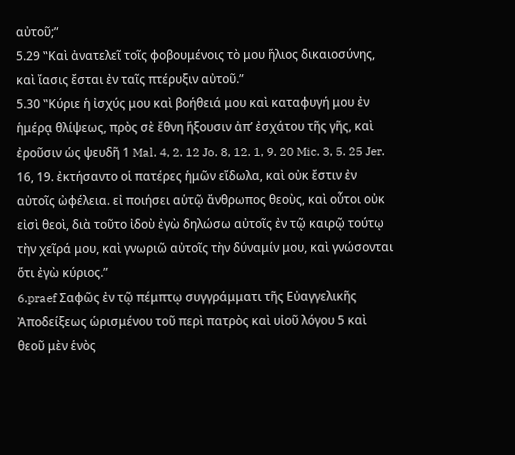αὐτοῦ;”
5.29 ‟Καὶ ἀνατελεῖ τοῖς φοβουμένοις τὸ μου ἥλιος δικαιοσύνης, καὶ ἴασις ἔσται ἐν ταῖς πτέρυξιν αὐτοῦ.”
5.30 ‟Κύριε ἡ ἰσχύς μου καὶ βοήθειά μου καὶ καταφυγή μου ἐν ἡμέρᾳ θλίψεως, πρὸς σὲ ἔθνη ἥξουσιν ἀπ’ ἐσχάτου τῆς γῆς, καὶ ἐροῦσιν ὡς ψευδῆ 1 Mal. 4, 2. 12 Jo. 8, 12. 1, 9. 20 Mic. 3, 5. 25 Jer. 16, 19. ἐκτήσαντο οἱ πατέρες ἡμῶν εἴδωλα, καὶ οὐκ ἔστιν ἐν αὐτοῖς ὠφέλεια. εἰ ποιήσει αὑτῷ ἄνθρωπος θεοὺς, καὶ οὗτοι οὐκ εἰσὶ θεοὶ, διὰ τοῦτο ἰδοὺ ἐγὼ δηλώσω αὐτοῖς ἐν τῷ καιρῷ τούτῳ τὴν χεῖρά μου, καὶ γνωριῶ αὐτοῖς τὴν δύναμίν μου, καὶ γνώσονται ὅτι ἐγὼ κύριος.”
6.praef Σαφῶς ἐν τῷ πέμπτῳ συγγράμματι τῆς Εὐαγγελικῆς Ἀποδείξεως ὡρισμένου τοῦ περὶ πατρὸς καὶ υἱοῦ λόγου 5 καὶ θεοῦ μὲν ἑνὸς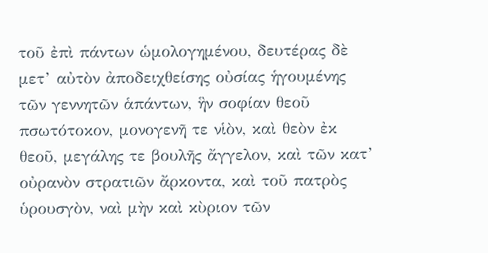τοῦ ἐπὶ πάντων ὡμολογημένου, δευτέρας δὲ μετ’ αὐτὸν ἀποδειχθείσης οὐσίας ἡγουμένης τῶν γεννητῶν ἁπάντων, ἣν σοφίαν θεοῦ πσωτότοκον, μονογενῆ τε νἱὸν, καὶ θεὸν ἐκ θεοῦ, μεγάλης τε βουλῆς ἄγγελον, καὶ τῶν κατ’ οὐρανὸν στρατιῶν ἄρκοντα, καὶ τοῦ πατρὸς ὑρουσγὸν, ναὶ μὴν καὶ κὺριον τῶν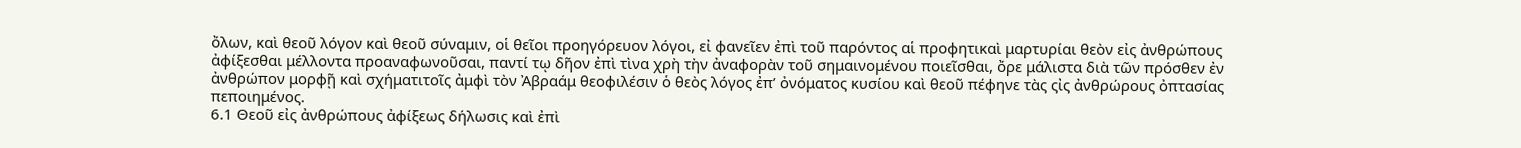ὄλων, καὶ θεοῦ λόγον καὶ θεοῦ σύναμιν, οἱ θεῖοι προηγόρευον λόγοι, εἰ φανεῖεν ἐπὶ τοῦ παρόντος αἱ προφητικαὶ μαρτυρίαι θεὸν εἰς ἀνθρώπους ἀφίξεσθαι μέλλοντα προαναφωνοῦσαι, παντί τῳ δῆον ἐπὶ τὶνα χρὴ τὴν ἀναφορὰν τοῦ σημαινομένου ποιεῖσθαι, ὄρε μάλιστα διὰ τῶν πρόσθεν ἐν ἀνθρώπον μορφῇ καὶ σχήματιτοῖς ἀμφὶ τὸν Ἀβραάμ θεοφιλέσιν ὁ θεὸς λόγος ἐπ’ ὀνόματος κυσίου καὶ θεοῦ πέφηνε τὰς ςἰς ἀνθρώρους ὀπτασίας πεποιημένος.
6.1 Θεοῦ εἰς ἀνθρώπους ἀφίξεως δήλωσις καὶ ἐπὶ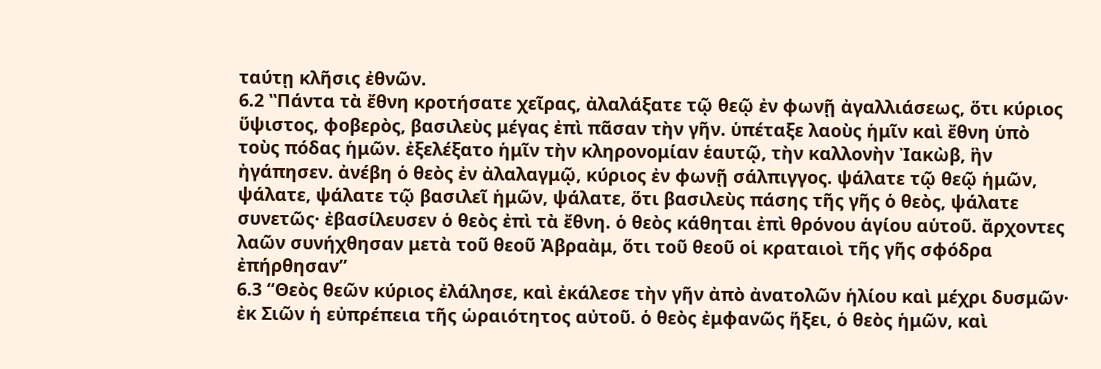ταύτῃ κλῆσις ἐθνῶν.
6.2 ‟Πάντα τὰ ἔθνη κροτήσατε χεῖρας, ἀλαλάξατε τῷ θεῷ ἐν φωνῇ ἀγαλλιάσεως, ὅτι κύριος ὕψιστος, φοβερὸς, βασιλεὺς μέγας ἐπὶ πᾶσαν τὴν γῆν. ὑπέταξε λαοὺς ἡμῖν καὶ ἔθνη ὑπὸ τοὺς πόδας ἡμῶν. ἐξελέξατο ἡμῖν τὴν κληρονομίαν ἑαυτῷ, τὴν καλλονὴν Ἰακὼβ, ἣν ἠγάπησεν. ἀνέβη ὁ θεὸς ἐν ἀλαλαγμῷ, κύριος ἐν φωνῇ σάλπιγγος. ψάλατε τῷ θεῷ ἡμῶν, ψάλατε, ψάλατε τῷ βασιλεῖ ἡμῶν, ψάλατε, ὅτι βασιλεὺς πάσης τῆς γῆς ὁ θεὸς, ψάλατε συνετῶς· ἐβασίλευσεν ὁ θεὸς ἐπὶ τὰ ἔθνη. ὁ θεὸς κάθηται ἐπὶ θρόνου ἁγίου αὑτοῦ. ἄρχοντες λαῶν συνήχθησαν μετὰ τοῦ θεοῦ Ἀβραὰμ, ὅτι τοῦ θεοῦ οἱ κραταιοὶ τῆς γῆς σφόδρα ἐπήρθησαν”
6.3 ‘‘Θεὸς θεῶν κύριος ἐλάλησε, καὶ ἐκάλεσε τὴν γῆν ἀπὸ ἀνατολῶν ἡλίου καὶ μέχρι δυσμῶν· ἐκ Σιῶν ἡ εὐπρέπεια τῆς ὡραιότητος αὐτοῦ. ὁ θεὸς ἐμφανῶς ἥξει, ὁ θεὸς ἡμῶν, καὶ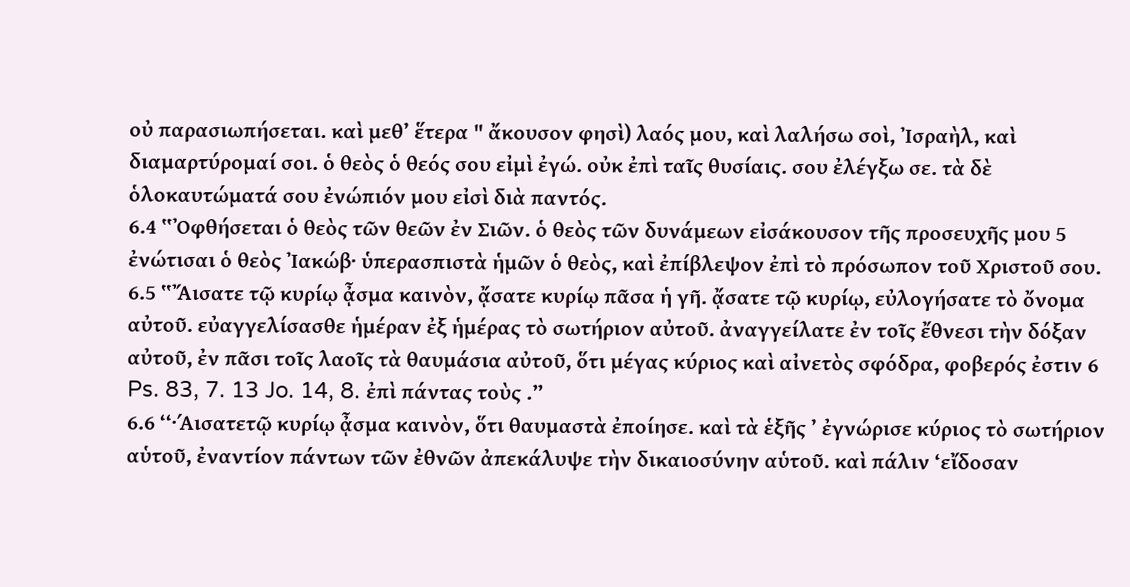οὐ παρασιωπήσεται. καὶ μεθ’ ἕτερα " ἄκουσον φησὶ) λαός μου, καὶ λαλήσω σοὶ, Ἰσραὴλ, καὶ διαμαρτύρομαί σοι. ὁ θεὸς ὁ θεός σου εἰμὶ ἐγώ. οὐκ ἐπὶ ταῖς θυσίαις. σου ἐλέγξω σε. τὰ δὲ ὁλοκαυτώματά σου ἐνώπιόν μου εἰσὶ διὰ παντός.
6.4 ‟Ὀφθήσεται ὁ θεὸς τῶν θεῶν ἐν Σιῶν. ὁ θεὸς τῶν δυνάμεων εἰσάκουσον τῆς προσευχῆς μου 5 ἐνώτισαι ὁ θεὸς Ἰακώβ· ὑπερασπιστὰ ἡμῶν ὁ θεὸς, καὶ ἐπίβλεψον ἐπὶ τὸ πρόσωπον τοῦ Χριστοῦ σου.
6.5 ‟Ἄισατε τῷ κυρίῳ ᾆσμα καινὸν, ᾄσατε κυρίῳ πᾶσα ἡ γῆ. ᾄσατε τῷ κυρίῳ, εὐλογήσατε τὸ ὄνομα αὐτοῦ. εὐαγγελίσασθε ἡμέραν ἐξ ἡμέρας τὸ σωτήριον αὐτοῦ. ἀναγγείλατε ἐν τοῖς ἔθνεσι τὴν δόξαν αὐτοῦ, ἐν πᾶσι τοῖς λαοῖς τὰ θαυμάσια αὐτοῦ, ὅτι μέγας κύριος καὶ αἰνετὸς σφόδρα, φοβερός ἐστιν 6 Ps. 83, 7. 13 Jo. 14, 8. ἐπὶ πάντας τοὺς .”
6.6 ‘‘·Άισατετῷ κυρίῳ ᾆσμα καινὸν, ὅτι θαυμαστὰ ἐποίησε. καὶ τὰ ἑξῆς ’ ἐγνώρισε κύριος τὸ σωτήριον αὑτοῦ, ἐναντίον πάντων τῶν ἐθνῶν ἀπεκάλυψε τὴν δικαιοσύνην αὑτοῦ. καὶ πάλιν ‘εἴδοσαν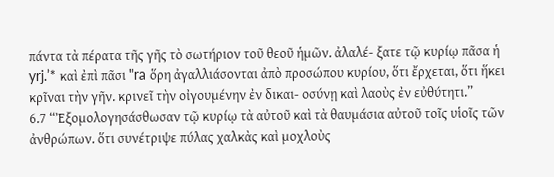πάντα τὰ πέρατα τῆς γῆς τὸ σωτήριον τοῦ θεοῦ ἡμῶν. ἀλαλέ- ξατε τῷ κυρίῳ πᾶσα ἡ yrj.’* καὶ ἐπὶ πᾶσι "ra ὅρη ἀγαλλιάσονται ἀπὸ προσώπου κυρίου, ὅτι ἔρχεται, ὅτι ἥκει κρῖναι τὴν γῆν. κρινεῖ τὴν οἰγουμένην ἐν δικαι- οσύνῃ καὶ λαοὺς ἐν εὐθύτητι.”
6.7 “Ἐξομολογησάσθωσαν τῷ κυρίῳ τὰ αὐτοῦ καὶ τὰ θαυμάσια αὐτοῦ τοῖς υἱοῖς τῶν ἀνθρώπων. ὅτι συνέτριψε πύλας χαλκὰς καὶ μοχλοὺς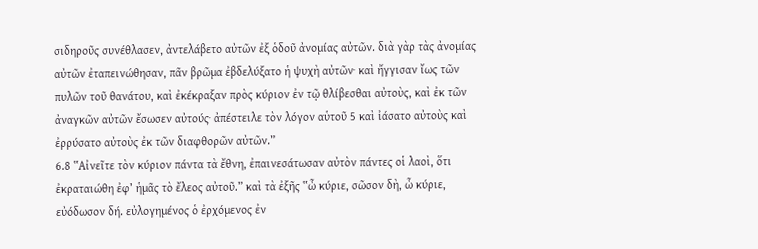σιδηροῦς συνέθλασεν, ἀντελάβετο αὐτῶν ἐξ ὁδοῦ ἀνομίας αὐτῶν. διὰ γὰρ τὰς ἀνομίας αὐτῶν ἐταπεινώθησαν, πᾶν βρῶμα ἐβδελύξατο ἡ ψυχὴ αὐτῶν· καὶ ἤγγισαν ἴως τῶν πυλῶν τοῦ θανάτου, καὶ ἐκέκραξαν πρὸς κύριον ἐν τῷ θλίβεσθαι αὐτοὺς, καὶ ἐκ τῶν ἀναγκῶν αὐτῶν ἔσωσεν αὐτούς· ἀπέστειλε τὸν λόγον αὑτοῦ 5 καὶ ἰάσατο αὐτοὺς καὶ ἐρρύσατο αὐτοὺς ἐκ τῶν διαφθορῶν αὐτῶν.”
6.8 ‟Αἰνεῖτε τὸν κύριον πάντα τὰ ἔθνη, ἐπαινεσάτωσαν αὐτὸν πάντες οἱ λαοὶ, ὅτι ἐκραταιώθη ἐφ’ ἡμᾶς τὸ ἔλεος αὐτοῦ.” καὶ τὰ ἐξῆς ‟ὦ κύριε, σῶσον δὴ, ὦ κύριε, εὐόδωσον δή. εὐλογημένος ὁ ἐρχόμενος ἐν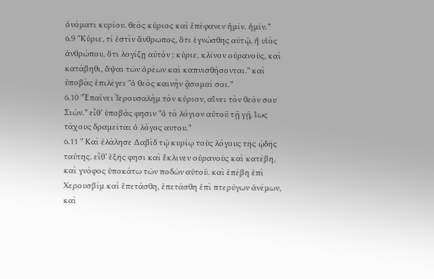ὀνόματι κυρίου. θεὸς κύριος καὶ ἐπέφανεν ἡμῖν. ἡμῖν.”
6.9 ‟Κύριε, τί ἐστὶν ἄνθρωπος, ὅτι ἐγνώσθης αὐτῷ, ἢ υἱὸς ἀνθρώπου, ὅτι λογίζῃ αὐτόν ; κύριε, κλῖνον οὐρανοὺς, καὶ κατάβηθι, ἅψαι τῶν ὀρέων καὶ καπνισθήσονται.” καὶ ὑποβὰς ἐπιλέγει ‟ὁ θεὸς καινὴν ᾄσομαί σοι.”
6.10 ‟Ἐπαίνει Ἱερουσαλὴμ τὸν κύριον, αἴνει τὸν θεόν σου Σιών.” εἶθ’ ὑποβάς φησιν ‟ὁ τὸ λόγιον αὑτοῦ τῇ γῇ, ἴως τάχους δραμεῖται ὁ λόγος αυτου.”
6.11 ‟ Καὶ ἐλάλησε Δαβὶδ τῷ κυρίῳ τοὺς λόγους τῆς ᾠδῆς ταύτης. εἶθ’ ἑξῆς φησι καὶ ἔκλινεν οὐρανοὺς καὶ κατέβη, καὶ γνόφος ὑποκάτω τῶν ποδῶν αὐτοῦ. καὶ ἐπέβη ἐπὶ Χερουσβίμ καὶ ἐπετάσθη, ἐπετάσθη ἐπὶ πτερύγων ἀνέμων, καὶ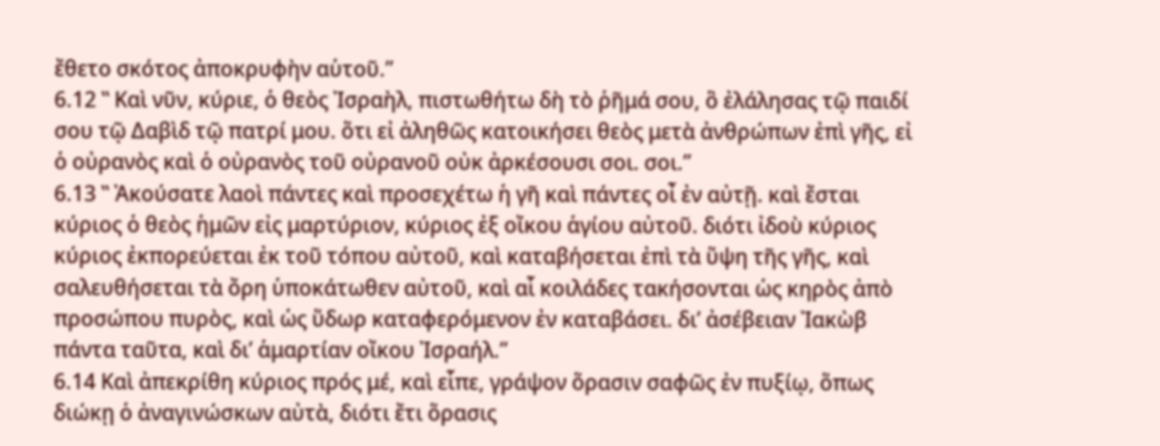ἔθετο σκότος ἀποκρυφὴν αὑτοῦ.”
6.12 ‟ Καὶ νῦν, κύριε, ὁ θεὸς Ἰσραὴλ, πιστωθήτω δὴ τὸ ῥῆμά σου, ὃ ἐλάλησας τῷ παιδί σου τῷ Δαβὶδ τῷ πατρί μου. ὅτι εἰ ἀληθῶς κατοικήσει θεὸς μετὰ ἀνθρώπων ἐπὶ γῆς, εἰ ὁ οὐρανὸς καὶ ὁ οὐρανὸς τοῦ οὐρανοῦ οὐκ ἀρκέσουσι σοι. σοι.”
6.13 ‟ Ἀκούσατε λαοὶ πάντες καὶ προσεχέτω ἡ γῆ καὶ πάντες οἶ ἐν αὐτῇ. καὶ ἔσται κύριος ὁ θεὸς ἡμῶν εἰς μαρτύριον, κύριος ἐξ οἴκου ἁγίου αὐτοῦ. διότι ἰδοὺ κύριος κύριος ἐκπορεύεται ἐκ τοῦ τόπου αὐτοῦ, καὶ καταβήσεται ἐπὶ τὰ ὕψη τῆς γῆς, καὶ σαλευθήσεται τὰ ὄρη ὑποκάτωθεν αὐτοῦ, καὶ αἷ κοιλάδες τακήσονται ὡς κηρὸς ἀπὸ προσώπου πυρὸς, καὶ ὡς ὕδωρ καταφερόμενον ἐν καταβάσει. δι’ ἀσέβειαν Ἰακὼβ πάντα ταῦτα, καὶ δι’ ἁμαρτίαν οἴκου Ἰσραήλ.”
6.14 Καὶ ἀπεκρίθη κύριος πρός μέ, καὶ εἷπε, γράψον ὅρασιν σαφῶς ἐν πυξίῳ, ὅπως διώκῃ ὁ ἀναγινώσκων αὐτὰ, διότι ἔτι ὅρασις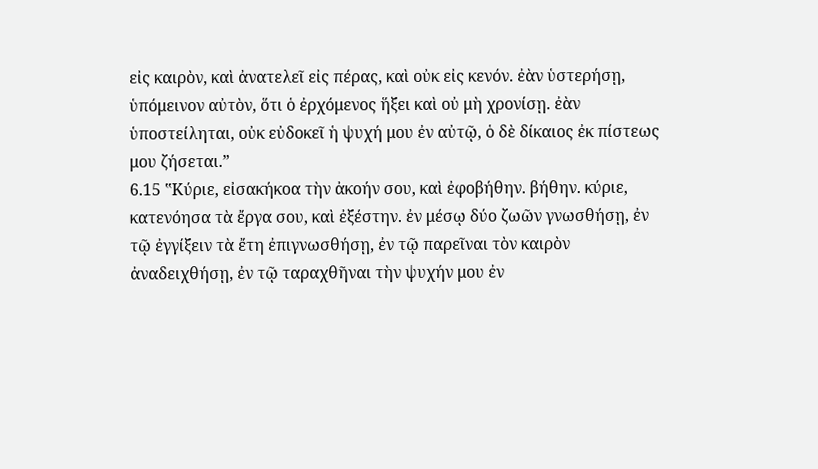εἰς καιρὸν, καὶ ἀνατελεῖ εἰς πέρας, καὶ οὐκ εἰς κενόν. ἐὰν ὑστερήσῃ, ὑπόμεινον αὐτὸν, ὅτι ὁ ἐρχόμενος ἥξει καὶ οὐ μὴ χρονίσῃ. ἐὰν ὑποστείληται, οὐκ εὐδοκεῖ ἡ ψυχή μου ἐν αὐτῷ, ὁ δὲ δίκαιος ἐκ πίστεως μου ζήσεται.”
6.15 ‟Κύριε, εἰσακήκοα τὴν ἀκοήν σου, καὶ ἐφοβήθην. βήθην. κύριε, κατενόησα τὰ ἔργα σου, καὶ ἐξέστην. ἐν μέσῳ δύο ζωῶν γνωσθήσῃ, ἐν τῷ ἐγγίξειν τὰ ἔτη ἐπιγνωσθήσῃ, ἐν τῷ παρεῖναι τὸν καιρὸν ἀναδειχθήσῃ, ἐν τῷ ταραχθῆναι τὴν ψυχήν μου ἐν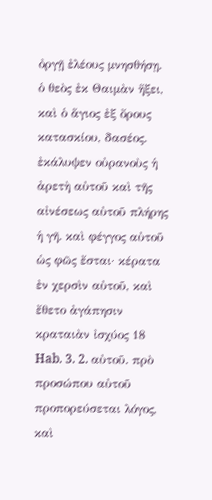ὀργῇ ἐλέους μνησθήσῃ. ὁ θεὸς ἐκ Θαιμὰν ἥξει, καὶ ὁ ἅγιος ἐξ ὄρους κατασκίου, δασέος. ἐκάλυψεν οὐρανοὺς ἡ ἀρετὴ αὐτοῦ καὶ τῆς αἰνέσεως αὐτοῦ πλήρης ἡ γῆ. καὶ φέγγος αὐτοῦ ὡς φῶς ἔσται· κέρατα ἐν χερσὶν αὐτοῦ, καὶ ἔθετο ἀγάπησιν κραταιὰν ἰσχύος 18 Hab. 3. 2. αὐτοῦ. πρὸ προσώπου αὐτοῦ προπορεύσεται λόγος, καὶ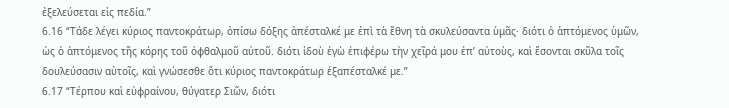ἐξελεύσεται εἰς πεδία.”
6.16 “Τάδε λέγει κύριος παντοκράτωρ, ὀπίσω δόξης ἀπέσταλκέ με ἐπὶ τὰ ἔθνη τὰ σκυλεύσαντα ὑμᾶς· διότι ὁ ἁπτόμενος ὑμῶν, ὡς ὁ ἁπτόμενος τῆς κόρης τοῦ ὀφθαλμοῦ αὐτοῦ. διότι ἰδοὺ ἐγὼ ἐπιφέρω τὴν χεῖρά μου ἐπ’ αὐτοὺς, καὶ ἔσονται σκῦλα τοῖς δουλεύσασιν αὐτοῖς, καὶ γνώσεσθε ὅτι κύριος παντοκράτωρ ἐξαπέσταλκέ με.”
6.17 “Τέρπου καὶ εὐφραίνου, θύγατερ Σιῶν, διότι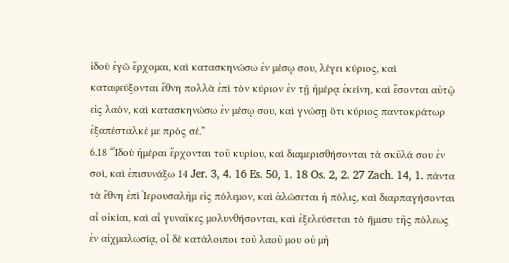ἰδοὺ ἐγῶ ἔρχομαι, καὶ κατασκηνώσω ἐν μέσῳ σου, λέγει κύριος, καὶ καταφεύξονται ἔθνη πολλὰ ἐπὶ τὸν κύριον ἐν τῇ ἡμέρᾳ ἐκείνη, καὶ ἔσονται αὐτῷ εἰς λαὸν, καὶ κατασκηνώσω ἐν μέσῳ σου, καὶ γνώσῃ ὅτι κύριος παντοκράτωρ ἐξαπέσταλκέ με πρὸς σέ.”
6.18 “Ἰδοὺ ἡμέραι ἔρχονται τοῦ κυρίου, καὶ διαμερισθήσονται τὰ σκῦλά σου ἐν σοὶ, καὶ ἐπισυνάξω 14 Jer. 3, 4. 16 Es. 50, 1. 18 Os. 2, 2. 27 Zach. 14, 1. πάντα τὰ ἔθνη ἐπὶ Ἱερουσαλὴμ εἰς πόλεμον, καὶ ἁλώσεται ἡ πόλις, καὶ διαρπαγήσονται αἶ οἰκίαι, καὶ αἶ γυναῖκες μολυνθήσονται, καὶ ἐξελεύσεται τὸ ἥμισυ τῆς πόλεως ἐν αἰχμαλωσίᾳ, οἶ δὲ κατάλοιποι τοῦ λαοῦ μου οὐ μὴ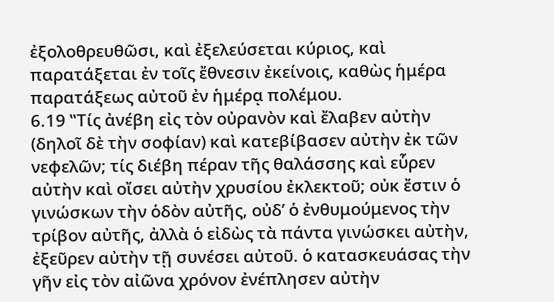ἐξολοθρευθῶσι, καὶ ἐξελεύσεται κύριος, καὶ παρατάξεται ἐν τοῖς ἔθνεσιν ἐκείνοις, καθὼς ἡμέρα παρατάξεως αὐτοῦ ἐν ἡμέρᾳ πολέμου.
6.19 ‟Τίς ἀνέβη εἰς τὸν οὐρανὸν καὶ ἔλαβεν αὐτὴν (δηλοῖ δὲ τὴν σοφίαν) καὶ κατεβίβασεν αὐτὴν ἐκ τῶν νεφελῶν; τίς διέβη πέραν τῆς θαλάσσης καὶ εὗρεν αὐτὴν καὶ οἴσει αὐτὴν χρυσίου ἐκλεκτοῦ; οὐκ ἔστιν ὁ γινώσκων τὴν ὁδὸν αὐτῆς, οὐδ’ ὁ ἐνθυμούμενος τὴν τρίβον αὐτῆς, ἀλλὰ ὁ εἰδὼς τὰ πάντα γινώσκει αὐτὴν, ἐξεῦρεν αὐτὴν τῇ συνέσει αὐτοῦ. ὁ κατασκευάσας τὴν γῆν εἰς τὸν αἰῶνα χρόνον ἐνέπλησεν αὐτὴν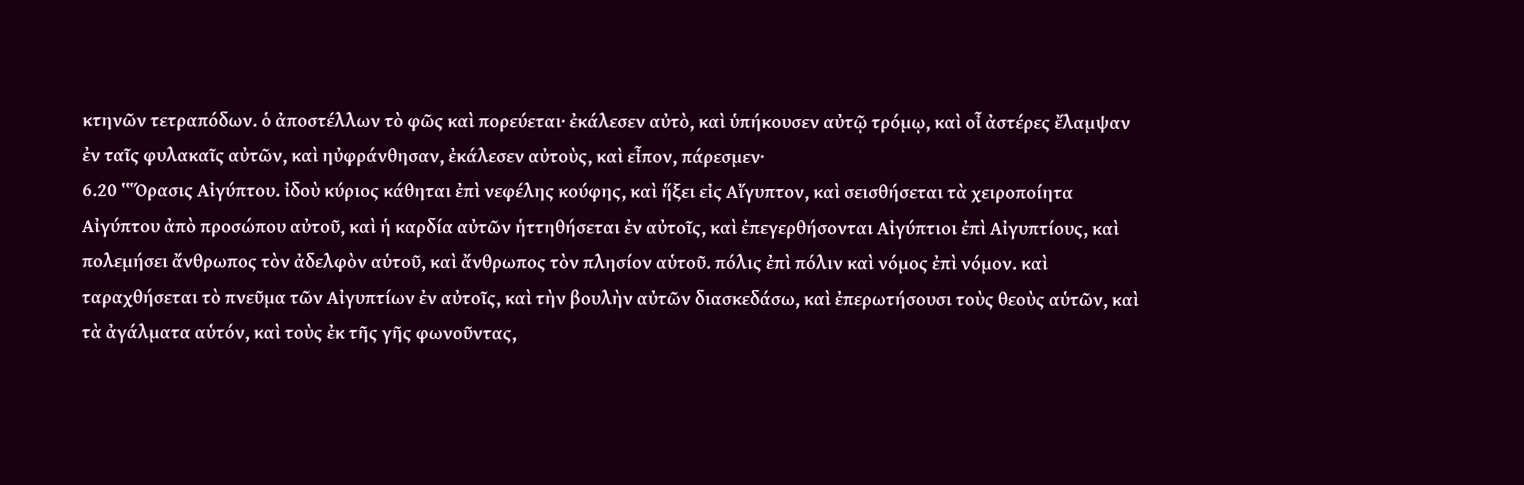κτηνῶν τετραπόδων. ὁ ἀποστέλλων τὸ φῶς καὶ πορεύεται· ἐκάλεσεν αὐτὸ, καὶ ὑπήκουσεν αὐτῷ τρόμῳ, καὶ οἶ ἀστέρες ἔλαμψαν ἐν ταῖς φυλακαῖς αὐτῶν, καὶ ηὐφράνθησαν, ἐκάλεσεν αὐτοὺς, καὶ εἶπον, πάρεσμεν·
6.20 ‟Ὅρασις Αἰγύπτου. ἰδοὺ κύριος κάθηται ἐπὶ νεφέλης κούφης, καὶ ἥξει εἰς Αἴγυπτον, καὶ σεισθήσεται τὰ χειροποίητα Αἰγύπτου ἀπὸ προσώπου αὐτοῦ, καὶ ἡ καρδία αὐτῶν ἡττηθήσεται ἐν αὐτοῖς, καὶ ἐπεγερθήσονται Αἰγύπτιοι ἐπὶ Αἰγυπτίους, καὶ πολεμήσει ἄνθρωπος τὸν ἀδελφὸν αὑτοῦ, καὶ ἄνθρωπος τὸν πλησίον αὑτοῦ. πόλις ἐπὶ πόλιν καὶ νόμος ἐπὶ νόμον. καὶ ταραχθήσεται τὸ πνεῦμα τῶν Αἰγυπτίων ἐν αὐτοῖς, καὶ τὴν βουλὴν αὐτῶν διασκεδάσω, καὶ ἐπερωτήσουσι τοὺς θεοὺς αὑτῶν, καὶ τὰ ἀγάλματα αὑτόν, καὶ τοὺς ἐκ τῆς γῆς φωνοῦντας,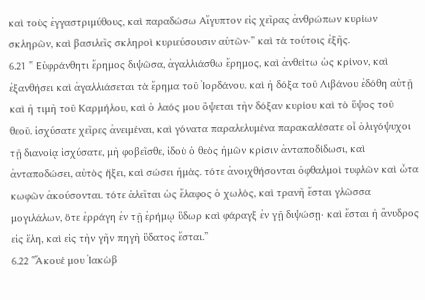καὶ τοὺς ἐγγαστριμύθους, καὶ παραδώσω Αἴγυπτον εἰς χεῖρας ἀνθρώπων κυρίων σκληρῶν, καὶ βασιλεῖς σκληροὶ κυριεύσουσιν αὐτῶν·” καὶ τὰ τούτοις ἐξῆς.
6.21 ‟ Εὐφράνθητι ἔρημος διψῶσα, ἀγαλλιάσθω ἔρημος, καὶ ἀνθείτω ὡς κρίνον, καὶ ἐξανθήσει καὶ ἀγαλλιάσεται τὰ ἔρημα τοῦ Ἰορδάνου. καὶ ἡ δόξα τοῦ Λιβάνου ἐδόθη αὐτῇ καὶ ἡ τιμὴ τοῦ Καρμήλου, καὶ ὁ λαός μου ὄψεται τὴν δόξαν κυρίου καὶ τὸ ὕψος τοῦ θεοῦ. ἰσχύσατε χεῖρες ἀνειμέναι, καὶ γόνατα παραλελυμένα παρακαλέσατε οἶ ὀλιγόψυχοι τῇ διανοίᾳ ἰσχύσατε, μὴ φοβεῖσθε, ἰδοὺ ὁ θεὸς ἡμῶν κρίσιν ἀνταποδίδωσι, καὶ ἀνταποδώσει, αὐτὸς ἥξει, καὶ σώσει ἡμὰς. τότε ἀνοιχθήσονται ὀφθαλμοὶ τυφλῶν καὶ ὦτα κωφῶν ἀκούσονται. τότε ἁλεῖται ὡς ἔλαφος ὁ χωλὸς, καὶ τρανῆ ἔσται γλῶσσα μογιλάλων, ὅτε ἐρράγη ἐν τῇ ἐρήμῳ ὕδωρ καὶ φάραγξ ἐν γῇ διψώσῃ· καὶ ἔσται ἡ ἄνυδρος εἰς ἕλη, καὶ εἰς τὴν γῆν πηγὴ ὕδατος ἔσται.”
6.22 ‟Ἄκουέ μου Ἰακὼβ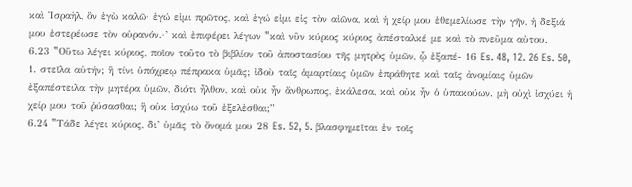καὶ Ἰσραὴλ, ὃν ἐγὼ καλῶ· ἐγώ εἰμι πρῶτος, καὶ ἐγώ εἰμι εἰς τὸν αἰῶνα, καὶ ἡ χείρ μου ἐθεμελίωσε τὴν γῆν, ἡ δεξιά μου ἐστερέωσε τὸν οὐρανόν.·’ καὶ ἐπιφέρει λέγων ‟καὶ νῦν κύριος κύριος ἀπέσταλκέ με καὶ τὸ πνεῦμα αὐτου.
6.23 ‟Οὕτω λέγει κύριος, ποῖον τοῦτο τὸ βιβλίον τοῦ ἀποστασίου τῆς μητρὸς ὑμῶν, ᾧ ἐξαπέ- 16 Es. 48, 12. 26 Es. 50, 1. στεῖλα αὐτήν; ἢ τίνι ὑπόχρεῳ πέπρακα ὑμᾶς; ἰδοὺ ταῖς ἁμαρτίαις ὑμῶν ἐπράθητε καὶ ταῖς ἀνομίαις ὑμῶν ἐξαπέστειλα τὴν μητέρα ὑμῶν, διότι ἦλθον, καὶ οὐκ ἦν ἄνθρωπος, ἐκάλεσα, καὶ οὐκ ἦν ὁ ὑπακούων. μὴ οὐχὶ ἰσχύει ἡ χείρ μου τοῦ ῥύσασθαι; ἢ οὐκ ἰσχύω τοῦ ἐξελἐσθαι;”
6.24 ‟Τάδε λέγει κύριος, δι’ ὑμᾶς τὸ ὄνομά μου 28 Es. 52, 5. βλασφημεῖται ἐν τοῖς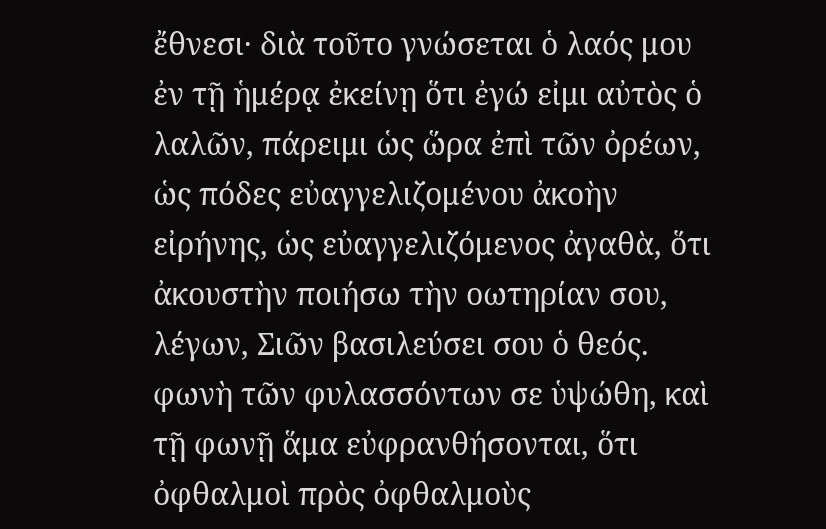ἔθνεσι· διὰ τοῦτο γνώσεται ὁ λαός μου ἐν τῇ ἡμέρᾳ ἐκείνῃ ὅτι ἐγώ εἰμι αὐτὸς ὁ λαλῶν, πάρειμι ὡς ὥρα ἐπὶ τῶν ὀρέων, ὡς πόδες εὐαγγελιζομένου ἀκοὴν εἰρήνης, ὡς εὐαγγελιζόμενος ἀγαθὰ, ὅτι ἀκουστὴν ποιήσω τὴν οωτηρίαν σου, λέγων, Σιῶν βασιλεύσει σου ὁ θεός. φωνὴ τῶν φυλασσόντων σε ὑψώθη, καὶ τῇ φωνῇ ἅμα εὐφρανθήσονται, ὅτι ὀφθαλμοὶ πρὸς ὀφθαλμοὺς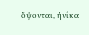ὄψονται, ἡνίκα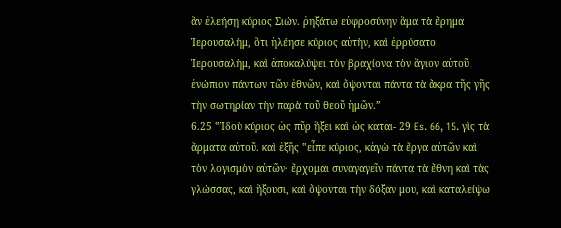ἂν ἐλεήσῃ κύριος Σιών. ῥηξάτω εὐφροσύνην ἅμα τὰ ἔρημα Ἱερουσαλὴμ, ὅτι ἠλέησε κύριος αὐτὴν, καὶ ἐρρύσατο Ἱερουσαλὴμ, καὶ ἀποκαλύψει τὸν βραχίονα τὸν ἅγιον αὐτοῦ ἐνώπιον πάντων τῶν ἐθνῶν, καὶ ὄψονται πάντα τὰ ἄκρα τῆς γῆς τὴν σωτηρίαν τὴν παρὰ τοῦ θεοῦ ἡμῶν.”
6.25 ‟Ἰδοὺ κύριος ὡς πῦρ ἥξει καὶ ὡς καται- 29 Es. 66, 15. γὶς τὰ ἄρματα αὐτοῦ. καὶ ἑξῆς ‟εἶπε κύριος, κἀγὼ τὰ ἔργα αὐτῶν καὶ τὸν λογισμὸν αὐτῶν· ἔρχομαι συναγαγεῖν πάντα τὰ ἔθνη καὶ τὰς γλώσσας, καὶ ἥξουσι, καὶ ὄψονται τὴν δόξαν μου, καὶ καταλείψω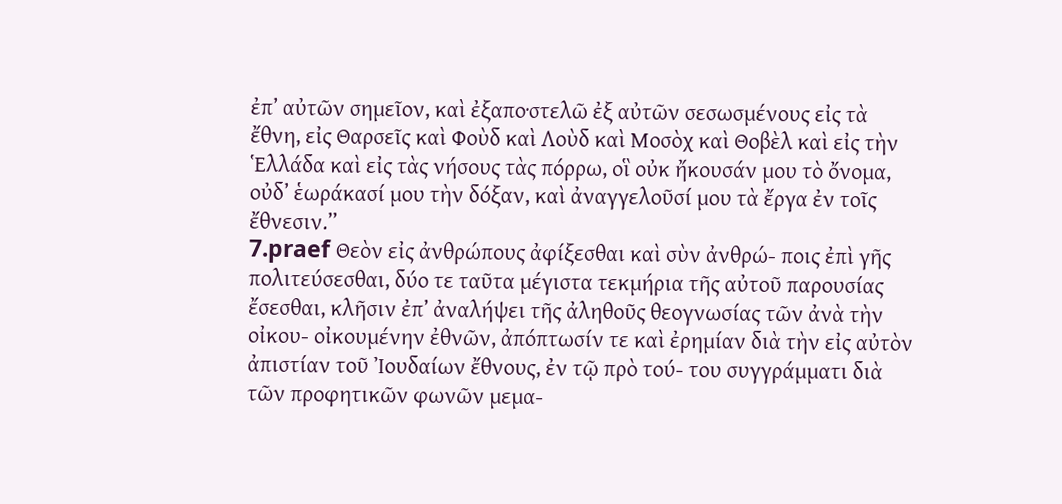ἐπ’ αὐτῶν σημεῖον, καὶ ἐξαπο·στελῶ ἐξ αὐτῶν σεσωσμένους εἰς τὰ ἔθνη, εἰς Θαρσεῖς καὶ Φοὺδ καὶ Λοὺδ καὶ Μοσὸχ καὶ Θοβὲλ καὶ εἰς τὴν Ἑλλάδα καὶ εἰς τὰς νήσους τὰς πόρρω, οἳ οὐκ ἤκουσάν μου τὸ ὄνομα, οὐδ’ ἑωράκασί μου τὴν δόξαν, καὶ ἀναγγελοῦσί μου τὰ ἔργα ἐν τοῖς ἔθνεσιν.”
7.praef Θεὸν εἰς ἀνθρώπους ἀφίξεσθαι καὶ σὺν ἀνθρώ- ποις ἐπὶ γῆς πολιτεύσεσθαι, δύο τε ταῦτα μέγιστα τεκμήρια τῆς αὐτοῦ παρουσίας ἔσεσθαι, κλῆσιν ἐπ’ ἀναλήψει τῆς ἀληθοῦς θεογνωσίας τῶν ἀνὰ τὴν οἰκου- οἰκουμένην ἐθνῶν, ἀπόπτωσίν τε καὶ ἐρημίαν διὰ τὴν εἰς αὐτὸν ἀπιστίαν τοῦ Ἰουδαίων ἔθνους, ἐν τῷ πρὸ τού- του συγγράμματι διὰ τῶν προφητικῶν φωνῶν μεμα-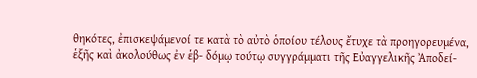θηκότες, ἐπισκεψάμενοί τε κατὰ τὸ αὐτὸ ὁποίου τέλους ἔτυχε τὰ προηγορευμένα, ἑξῆς καὶ ἀκολούθως ἐν ἑβ- δόμῳ τούτῳ συγγράμματι τῆς Εὐαγγελικῆς Ἀποδεί-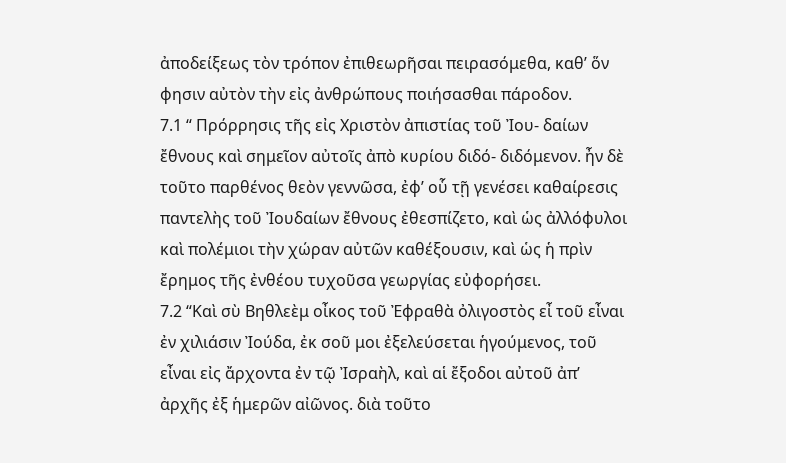ἀποδείξεως τὸν τρόπον ἐπιθεωρῆσαι πειρασόμεθα, καθ’ ὅν φησιν αὐτὸν τὴν εἰς ἀνθρώπους ποιήσασθαι πάροδον.
7.1 “ Πρόρρησις τῆς εἰς Χριστὸν ἀπιστίας τοῦ Ἰου- δαίων ἔθνους καὶ σημεῖον αὐτοῖς ἀπὸ κυρίου διδό- διδόμενον. ἦν δὲ τοῦτο παρθένος θεὸν γεννῶσα, ἐφ’ οὗ τῇ γενέσει καθαίρεσις παντελὴς τοῦ Ἰουδαίων ἔθνους ἐθεσπίζετο, καὶ ὡς ἀλλόφυλοι καὶ πολέμιοι τὴν χώραν αὐτῶν καθέξουσιν, καὶ ὡς ἡ πρὶν ἔρημος τῆς ἐνθέου τυχοῦσα γεωργίας εὐφορήσει.
7.2 “Καὶ σὺ Βηθλεὲμ οἶκος τοῦ Ἐφραθὰ ὀλιγοστὸς εἶ τοῦ εἶναι ἐν χιλιάσιν Ἰούδα, ἐκ σοῦ μοι ἐξελεύσεται ἡγούμενος, τοῦ εἶναι εἰς ἄρχοντα ἐν τῷ Ἰσραὴλ, καὶ αἱ ἔξοδοι αὐτοῦ ἀπ’ ἀρχῆς ἐξ ἡμερῶν αἰῶνος. διὰ τοῦτο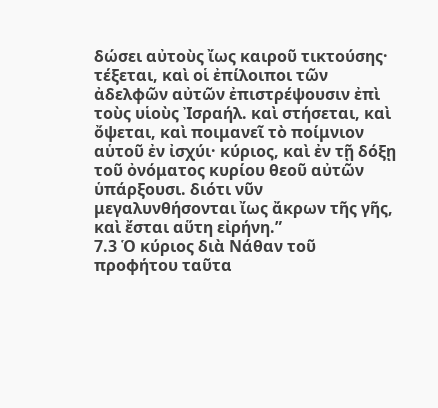δώσει αὐτοὺς ἴως καιροῦ τικτούσης· τέξεται, καὶ οἱ ἐπίλοιποι τῶν ἀδελφῶν αὐτῶν ἐπιστρέψουσιν ἐπὶ τοὺς υἱοὺς Ἰσραήλ. καὶ στήσεται, καὶ ὄψεται, καὶ ποιμανεῖ τὸ ποίμνιον αὑτοῦ ἐν ἰσχύι· κύριος, καὶ ἐν τῇ δόξῃ τοῦ ὀνόματος κυρίου θεοῦ αὐτῶν ὑπάρξουσι. διότι νῦν μεγαλυνθήσονται ἴως ἄκρων τῆς γῆς, καὶ ἔσται αὕτη εἰρήνη.”
7.3 Ὁ κύριος διὰ Νάθαν τοῦ προφήτου ταῦτα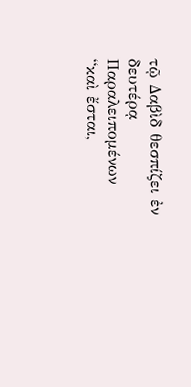τῷ Δαβὶδ θεσπίζει ἐν δευτέρᾳ Παραλειπομένων “καὶ ἔσται,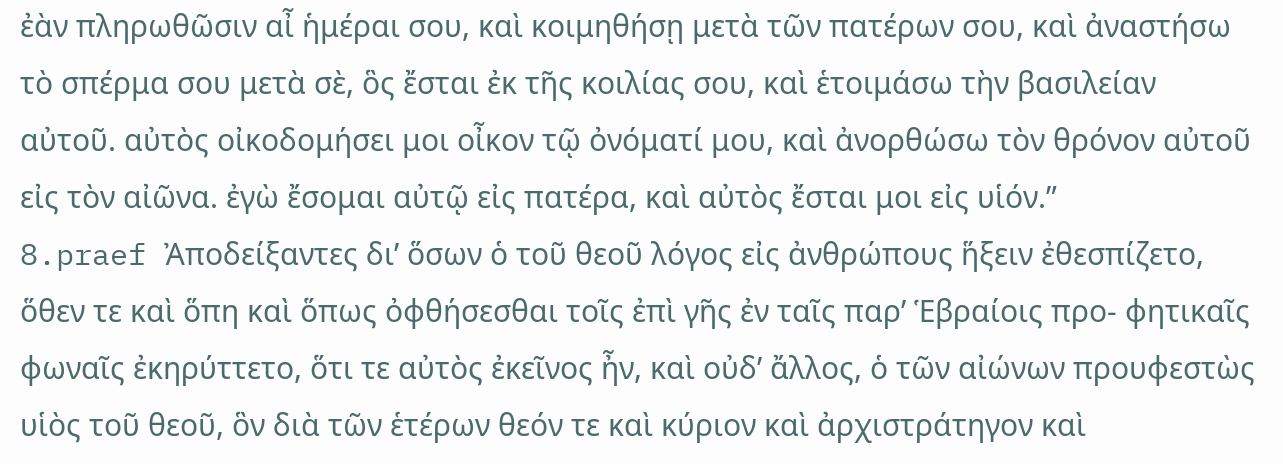ἐὰν πληρωθῶσιν αἶ ἡμέραι σου, καὶ κοιμηθήσῃ μετὰ τῶν πατέρων σου, καὶ ἀναστήσω τὸ σπέρμα σου μετὰ σὲ, ὃς ἔσται ἐκ τῆς κοιλίας σου, καὶ ἑτοιμάσω τὴν βασιλείαν αὐτοῦ. αὐτὸς οἰκοδομήσει μοι οἶκον τῷ ὀνόματί μου, καὶ ἀνορθώσω τὸν θρόνον αὐτοῦ εἰς τὸν αἰῶνα. ἐγὼ ἔσομαι αὐτῷ εἰς πατέρα, καὶ αὐτὸς ἔσται μοι εἰς υἱόν.”
8.praef Ἀποδείξαντες δι’ ὅσων ὁ τοῦ θεοῦ λόγος εἰς ἀνθρώπους ἥξειν ἐθεσπίζετο, ὅθεν τε καὶ ὅπη καὶ ὅπως ὀφθήσεσθαι τοῖς ἐπὶ γῆς ἐν ταῖς παρ’ Ἑβραίοις προ- φητικαῖς φωναῖς ἐκηρύττετο, ὅτι τε αὐτὸς ἐκεῖνος ἦν, καὶ οὐδ’ ἄλλος, ὁ τῶν αἰώνων προυφεστὼς υἱὸς τοῦ θεοῦ, ὃν διὰ τῶν ἑτέρων θεόν τε καὶ κύριον καὶ ἀρχιστράτηγον καὶ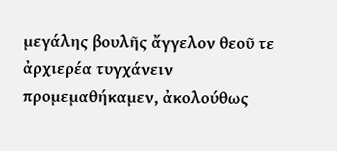μεγάλης βουλῆς ἄγγελον θεοῦ τε ἀρχιερέα τυγχάνειν προμεμαθήκαμεν, ἀκολούθως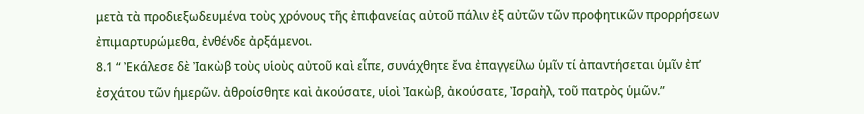μετὰ τὰ προδιεξωδευμένα τοὺς χρόνους τῆς ἐπιφανείας αὐτοῦ πάλιν ἐξ αὐτῶν τῶν προφητικῶν προρρήσεων ἐπιμαρτυρώμεθα, ἐνθένδε ἀρξάμενοι.
8.1 “ Ἐκάλεσε δὲ Ἰακὼβ τοὺς υἱοὺς αὐτοῦ καὶ εἶπε, συνάχθητε ἔνα ἐπαγγείλω ὑμῖν τί ἀπαντήσεται ὑμῖν ἐπ’ ἐσχάτου τῶν ἡμερῶν. ἀθροίσθητε καὶ ἀκούσατε, υἱοὶ Ἰακὼβ, ἀκούσατε, Ἰσραὴλ, τοῦ πατρὸς ὑμῶν.”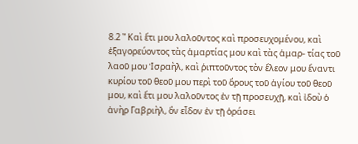8.2 ‟ Καὶ ἔτι μου λαλοῦντος καὶ προσευχομένου, καὶ ἐξαγορεύοντος τὰς ἁμαρτίας μου καὶ τὰς ἁμαρ- τίας τοῦ λαοῦ μου Ἰσραὴλ, καὶ ῥιπτοῦντος τὸν ἔλεον μου ἔναντι κυρίου τοῦ θεοῦ μου περὶ τοῦ ὅρους τοῦ ἁγίου τοῦ θεοῦ μου, καὶ ἔτι μου λαλοῦντος ἐν τῇ προσευχῇ, καὶ ἰδοὺ ὁ ἀνὴρ Γαβριὴλ, ὃν εἶδον ἐν τῇ ὁράσει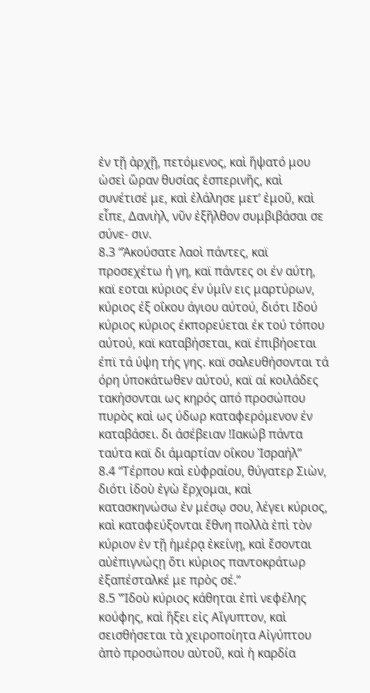ἐν τῇ ἀρχῇ, πετόμενος, καὶ ἥψατό μου ὡσεὶ ὥραν θυσίας ἑσπερινῆς, καὶ συνέτισέ με, καὶ ἐλάλησε μετ’ ἐμοῦ, καὶ εἶπε, Δανιὴλ, νῦν ἐξῆλθον συμβιβάσαι σε σύνε- σιν.
8.3 “Ἀκούσατε λαοὶ πάντες, καϊ προσεχέτω ή γη, καϊ πάντες οι έν αύτη, καϊ εοται κύριος έν ύμΐν εις μαρτύρων, κύριος έξ οΐκου άγιου αύτού, διότι Ιδού κύριος κύριος έκπορεύεται έκ τού τόπου αύτού, καϊ καταβήσεται, καϊ έπιβήοεται έπϊ τά ύψη τής γης. καϊ σαλευθήσονται τά όρη ύποκάτωθεν αύτού, καϊ αί κοιλάδες τακήσονται ως κηρός από προσώπου πυρὸς καὶ ως ύδωρ καταφερόμενον έν καταβάσει. δι άσέβειαν !Ιακώβ πάντα ταύτα καϊ δι άμαρτίαν οΐκου Ἰσραήλ”
8.4 “Τέρπου καὶ εὐφραίου, θύγατερ Σιὼν, διότι ἰδοὺ ἐγὼ ἔρχομαι, καὶ κατασκηνώσω ἐν μέσῳ σου, λέγει κύριος, καὶ καταφεύξονται ἔθνη πολλὰ ἐπὶ τὸν κύριον ἐν τῇ ἡμέρᾳ ἐκείνῃ, καὶ ἔσονται αὐἐπιγνώςῃ ὅτι κύριος παντοκράτωρ ἐξαπέσταλκέ με πρὸς σέ.”
8.5 ‟Ἰδοὺ κύριος κάθηται ἐπὶ νεφέλης κούφης, καὶ ἥξει εἰς Αἴγυπτον, καὶ σεισθήσεται τὰ χειροποίητα Αἰγύπτου ἀπὸ προσώπου αὐτοῦ, καὶ ἡ καρδία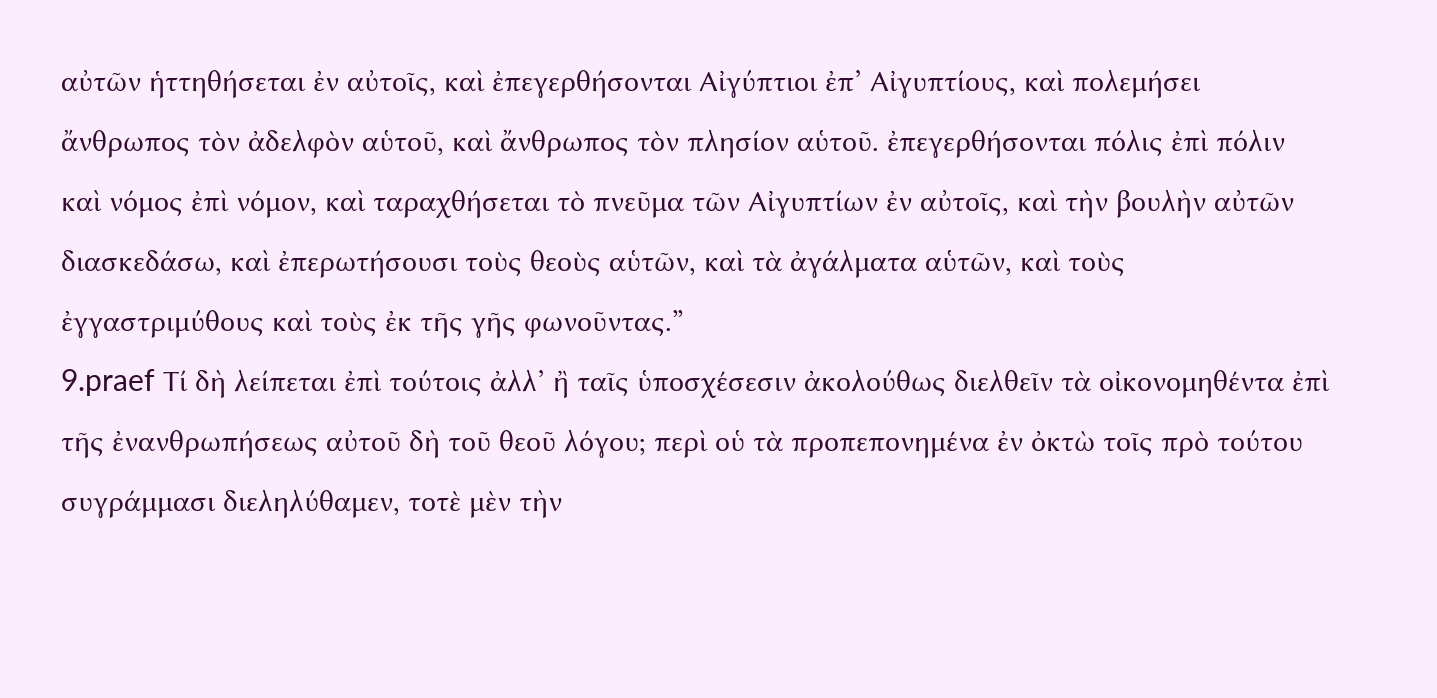αὐτῶν ἡττηθήσεται ἐν αὐτοῖς, καὶ ἐπεγερθήσονται Αἰγύπτιοι ἐπ’ Αἰγυπτίους, καὶ πολεμήσει ἄνθρωπος τὸν ἀδελφὸν αὑτοῦ, καὶ ἄνθρωπος τὸν πλησίον αὑτοῦ. ἐπεγερθήσονται πόλις ἐπὶ πόλιν καὶ νόμος ἐπὶ νόμον, καὶ ταραχθήσεται τὸ πνεῦμα τῶν Αἰγυπτίων ἐν αὐτοῖς, καὶ τὴν βουλὴν αὐτῶν διασκεδάσω, καὶ ἐπερωτήσουσι τοὺς θεοὺς αὑτῶν, καὶ τὰ ἀγάλματα αὑτῶν, καὶ τοὺς ἐγγαστριμύθους καὶ τοὺς ἐκ τῆς γῆς φωνοῦντας.”
9.praef Τί δὴ λείπεται ἐπὶ τούτοις ἀλλ’ ἢ ταῖς ὑποσχέσεσιν ἀκολούθως διελθεῖν τὰ οἰκονομηθέντα ἐπὶ τῆς ἐνανθρωπήσεως αὐτοῦ δὴ τοῦ θεοῦ λόγου; περὶ οὑ τὰ προπεπονημένα ἐν ὀκτὼ τοῖς πρὸ τούτου συγράμμασι διεληλύθαμεν, τοτὲ μὲν τὴν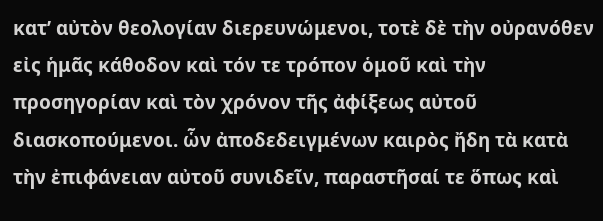κατ’ αὐτὸν θεολογίαν διερευνώμενοι, τοτὲ δὲ τὴν οὐρανόθεν εἰς ἡμᾶς κάθοδον καὶ τόν τε τρόπον ὁμοῦ καὶ τὴν προσηγορίαν καὶ τὸν χρόνον τῆς ἀφίξεως αὐτοῦ διασκοπούμενοι. ὧν ἀποδεδειγμένων καιρὸς ἤδη τὰ κατὰ τὴν ἐπιφάνειαν αὐτοῦ συνιδεῖν, παραστῆσαί τε ὅπως καὶ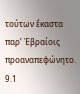τούτων ἕκαστα παρ’ Ἑβραίοις προαναπεφώνητο.
9.1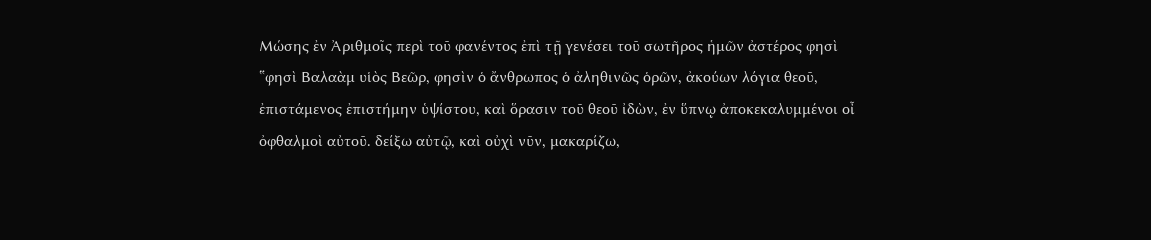Μώσης ἐν Ἀριθμοῖς περὶ τοῦ φανέντος ἐπὶ τῇ γενέσει τοῦ σωτῆρος ἡμῶν ἀστέρος φησὶ ‟φησὶ Βαλαὰμ υἱὸς Βεῶρ, φησὶν ὁ ἄνθρωπος ὁ ἀληθινῶς ὁρῶν, ἀκούων λόγια θεοῦ, ἐπιστάμενος ἐπιστήμην ὑψίστου, καὶ ὅρασιν τοῦ θεοῦ ἰδὼν, ἐν ὕπνῳ ἀποκεκαλυμμένοι οἶ ὀφθαλμοὶ αὐτοῦ. δείξω αὐτῷ, καὶ οὐχὶ νῦν, μακαρίζω,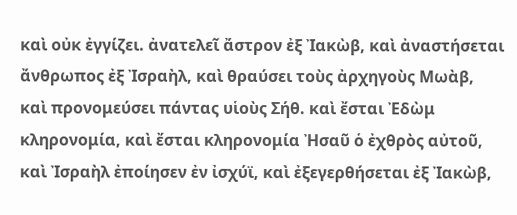καὶ οὐκ ἐγγίζει. ἀνατελεῖ ἄστρον ἐξ Ἰακὼβ, καὶ ἀναστήσεται ἄνθρωπος ἐξ Ἰσραὴλ, καὶ θραύσει τοὺς ἀρχηγοὺς Μωὰβ, καὶ προνομεύσει πάντας υἱοὺς Σήθ. καὶ ἔσται Ἐδὼμ κληρονομία, καὶ ἔσται κληρονομία Ἠσαῦ ὁ ἐχθρὸς αὐτοῦ, καὶ Ἰσραὴλ ἐποίησεν ἐν ἰσχύϊ, καὶ ἐξεγερθήσεται ἐξ Ἰακὼβ,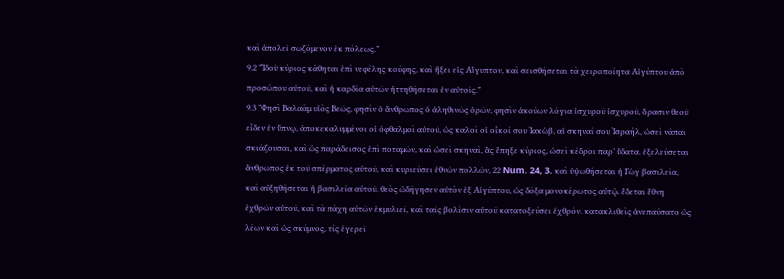καὶ ἀπολεῖ σωζόμενον ἐκ πόλεως.”
9.2 ‟Ἰδοὺ κύριος κάθηται ἐπὶ νεφέλης κούφης, καὶ ἥξει εἰς Αἴγυπτον, καὶ σεισθήσεται τὰ χειροποίητα Αἰγύπτου ἀπὸ προσώπου αὐτοῦ, καὶ ἡ καρδία αὐτῶν ἡττηθήσεται ἐν αὐτοῖς.”
9.3 ‟Φησὶ Βαλαὰμ υἱὸς Βεῶς, φησὶν ὁ ἄνθρωπος ὁ ἀληθινῶς ὁρῶν, φησὶν ἀκούων λόγια ἰσχυροῦ ἰσχυροῦ, ὅρασιν θεοῦ εἶδεν ἐν ὕπνῳ, ἀποκεκαλυμμένοι οἱ ὀφθαλμοὶ αὐτοῦ, ὡς καλοὶ οἱ οἶκοί σου Ἰακὼβ, αἱ σκηναί σου Ἰσραὴλ, ὡσεὶ νάπαι σκιάζουσαι, καὶ ὡς παράδεισος ἐπὶ ποταμῶν, καὶ ὡσεὶ σκηναὶ, ἃς ἔπηξε κύριος, ὡσεὶ κέδροι παρ’ ὕδατα. ἐξελεύσεται ἄνθρωπος ἐκ τοῦ σπέρματος αὐτοῦ, καὶ κυριεύσει ἐθνῶν πολλῶν, 22 Num. 24, 3. καὶ ὑψωθήσεται ἡ Γὼγ βασιλεία, καὶ αὐξηθήσεται ἡ βασιλεία αὐτοῦ. θεὸς ὡδήγησεν αὐτὸν ἐξ Αἰγύπτου, ὡς δόξα μονοκέρωτος αὐτῷ. ἔδεται ἔθνη ἐχθρῶν αὑτοῦ, καὶ τὰ πάχη αὐτῶν ἐκμυλιεῖ, καὶ ταῖς βολίσιν αὑτοῦ κατατοξεύσει ἐχθρόν. κατακλιθεὶς ἀνεπαύσατο ὡς λέων καὶ ὡς σκύμνος, τίς ἐγερεῖ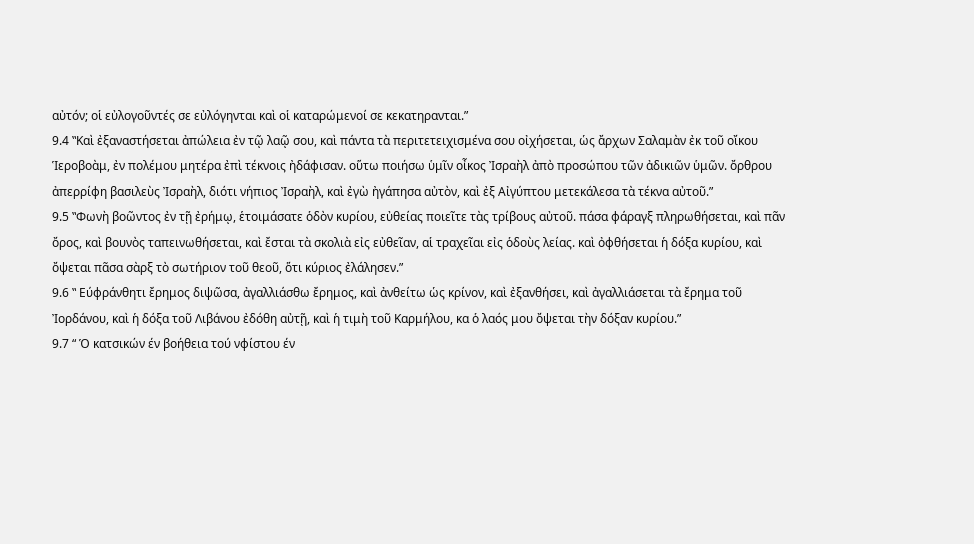αὐτόν; οἱ εὐλογοῦντές σε εὐλόγηνται καὶ οἱ καταρώμενοί σε κεκατηρανται.”
9.4 ‟Καὶ ἐξαναστήσεται ἀπώλεια ἐν τῷ λαῷ σου, καὶ πάντα τὰ περιτετειχισμένα σου οἰχήσεται, ὡς ἄρχων Σαλαμὰν ἐκ τοῦ οἴκου Ἱεροβοὰμ, ἐν πολέμου μητέρα ἐπὶ τέκνοις ἠδάφισαν. οὕτω ποιήσω ὑμῖν οἶκος Ἰσραὴλ ἀπὸ προσώπου τῶν ἀδικιῶν ὑμῶν. ὄρθρου ἀπερρίφη βασιλεὺς Ἰσραὴλ, διότι νήπιος Ἰσραὴλ, καὶ ἐγὼ ἠγάπησα αὐτὸν, καὶ ἐξ Αἰγύπτου μετεκάλεσα τὰ τέκνα αὐτοῦ.”
9.5 ‟Φωνὴ βοῶντος ἐν τῇ ἐρήμῳ, ἑτοιμάσατε ὁδὸν κυρίου, εὐθείας ποιεῖτε τὰς τρίβους αὐτοῦ. πάσα φάραγξ πληρωθήσεται, καὶ πᾶν ὄρος, καὶ βουνὸς ταπεινωθήσεται, καὶ ἔσται τὰ σκολιὰ εἰς εὐθεῖαν, αἱ τραχεῖαι εἰς ὁδοὺς λείας. καὶ ὀφθήσεται ἡ δόξα κυρίου, καὶ ὄψεται πᾶσα σὰρξ τὸ σωτήριον τοῦ θεοῦ, ὅτι κύριος ἐλάλησεν.”
9.6 ‟ Εύφράνθητι ἔρημος διψῶσα, ἀγαλλιάσθω ἔρημος, καὶ ἀνθείτω ὡς κρίνον, καὶ ἐξανθήσει, καὶ ἀγαλλιάσεται τὰ ἔρημα τοῦ Ἰορδάνου, καὶ ἡ δόξα τοῦ Λιβάνου ἐδόθη αὐτῇ, καὶ ἡ τιμὴ τοῦ Καρμήλου, κα ὁ λαός μου ὄψεται τὴν δόξαν κυρίου.”
9.7 “ Ὁ κατσικών έν βοήθεια τού νφίστου έν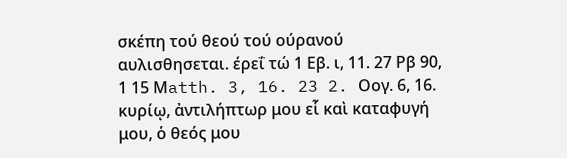σκέπη τού θεού τού ούρανού αυλισθησεται. έρεΐ τώ 1 Εβ. ι, 11. 27 Ρβ 90, 1 15 Μatth. 3, 16. 23 2. Οογ. 6, 16. κυρίῳ, ἀντιλήπτωρ μου εἷ καὶ καταφυγή μου, ὁ θεός μου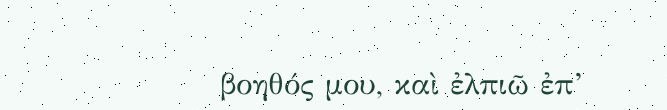βοηθός μου, καὶ ἐλπιῶ ἐπ’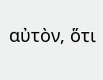αὐτὸν, ὅτι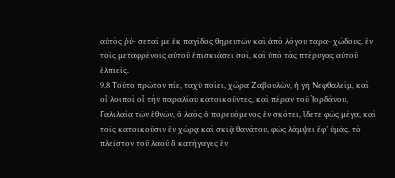αὐτὸς ῥύ- σεταί με ἐκ παγίδος θηρευτῶν καὶ ἀπὸ λόγου ταρα- χώδους. ἐν τοῖς μεταφρένοις αὑτοῦ ἐπισκιάσει σοὶ, καὶ ὑπὸ τὰς πτέρυγας αὐτοῦ ἐλπιεῖς.
9.8 Τοῦτο πρῶτον πίε, ταχὺ ποίει, χώρα Ζαβουλὼν, ἡ γῆ Νεφθαλεὶμ, καὶ οἶ λοιποὶ οἷ τὴν παραλίαυ κατοικοῦντες, καὶ πέραν τοῦ Ἰορδάνου, Γαλιλαία τῶν ἐθνῶν, ὁ λαὸς ὁ πορευόμενος ἐν σκότει, ἴδετε φῶς μέγα, καὶ τοῖς κατοικοῦσιν ἐν χώρᾳ καὶ σκιᾷ θανάτου, φῶς λάμψει ἐφ’ ὑμᾶς. τὸ πλεῖστον τοῦ λαοῦ ὃ κατήγαγες ἐν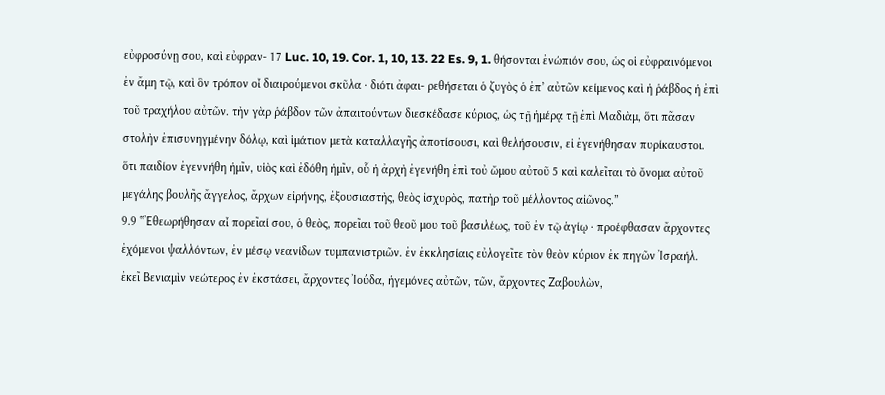εὐφροσύνῃ σου, καὶ εὐφραν- 17 Luc. 10, 19. Cor. 1, 10, 13. 22 Es. 9, 1. θήσονται ἐνώπιόν σου, ὡς οἱ εὐφραινόμενοι ἐν ἄμη τῷ, καὶ ὃν τρόπον οἶ διαιρούμενοι σκῦλα · διότι ἀφαι- ρεθήσεται ὁ ζυγὸς ὁ ἐπ’ αὐτῶν κείμενος καὶ ἡ ῥάβδος ἡ ἐπὶ τοῦ τραχήλου αὐτῶν. τὴν γὰρ ῥάβδον τῶν ἀπαιτούντων διεσκέδασε κύριος, ὡς τῇ ἡμέρᾳ τῇ ἐπὶ Μαδιὰμ, ὅτι πᾶσαν στολὴν ἐπισυνηγμένην δόλῳ, καὶ ἱμάτιον μετὰ καταλλαγῆς ἀποτίσουσι, καὶ θελήσουσιν, εἰ ἐγενήθησαν πυρίκαυστοι. ὅτι παιδίον ἐγεννήθη ἡμῖν, υἱὸς καὶ ἐδόθη ἡμῖν, οὗ ἡ ἀρχὴ ἐγενήθη ἐπὶ τοὐ ὤμου αὐτοῦ 5 καὶ καλεῖται τὸ ὄνομα αὐτοῦ μεγάλης βουλῆς ἄγγελος, ἄρχων εἰρήνης, ἐξουσιαστὴς, θεὸς ἰσχυρὸς, πατὴρ τοῦ μέλλοντος αἰῶνος.”
9.9 ‟Ἐθεωρήθησαν αἶ πορεῖαί σου, ὁ θεὸς, πορεῖαι τοῦ θεοῦ μου τοῦ βασιλέως, τοῦ ἐν τῷ ἁγίῳ · προέφθασαν ἄρχοντες ἐχόμενοι ψαλλόντων, ἐν μέσῳ νεανίδων τυμπανιστριῶν. ἐν ἐκκλησίαις εὐλογεῖτε τὸν θεὸν κύριον ἐκ πηγῶν Ἰσραήλ. ἐκεῖ Βενιαμὶν νεώτερος ἐν ἐκστάσει, ἄρχοντες Ἰούδα, ἡγεμόνες αὐτῶν, τῶν, ἄρχοντες Ζαβουλὼν,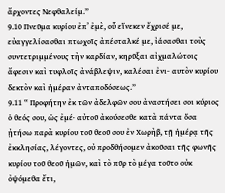ἄρχοντες Νεφθαλείμ.”
9.10 Πνεῦμα κυρίου ἐπ’ ἐμὲ, οὗ εἵνεκεν ἔχρισέ με, εὐαγγελίσασθαι πτωχοῖς ἀπέσταλκέ με, ἰάσασθαι τοὺς συντετριμμένους τὴν καρδίαν, κηρῦξαι αἰχμαλώτοις ἄφεσιν καὶ τυφλοῖς ἀνάβλεψιν, καλέσαι ἐνι- αυτὸν κυρίου δεκτὸν καὶ ἡμέραν ἀνταποδόσεως.”
9.11 ‟ Προφήτην ἐκ τῶν ἀδελφῶν σου ἀναστήσει σοι κύριος ὁ θεός σου, ὡς ἐμέ· αὐτοῦ ἀκούσεσθε κατὰ πάντα ὅσα ᾐτήσω παρὰ κυρίου τοῦ θεοῦ σου ἐν Χωρὴβ, τῇ ἡμέρᾳ τῆς ἐκκλησίας, λέγοντες, οὐ προδθήσομεν ἀκοῦσαι τῆς φωνῆς κυρίου τοῦ θεοῦ ἡμῶν, καὶ τὸ πῦρ τὸ μέγα τοῦτο οὐκ ὀψόμεθα ἔτι,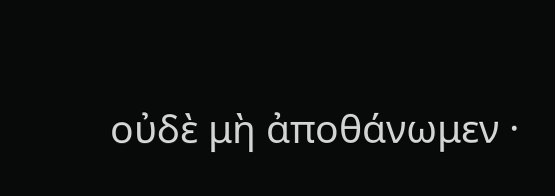οὐδὲ μὴ ἀποθάνωμεν ·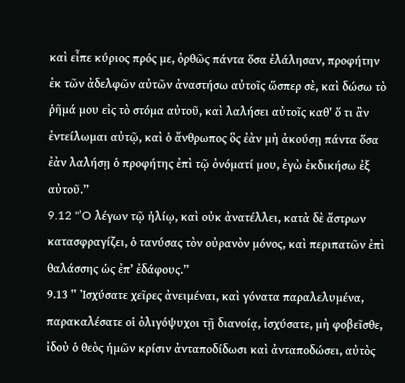καὶ εἶπε κύριος πρός με, ὀρθῶς πάντα ὅσα ἐλάλησαν, προφήτην ἐκ τῶν ἀδελφῶν αὐτῶν ἀναστήσω αὐτοῖς ὥσπερ σὲ, καὶ δώσω τὸ ῥῆμά μου εἰς τὸ στόμα αὐτοῦ, καὶ λαλήσει αὐτοῖς καθ’ ὅ τι ἂν ἐντείλωμαι αὐτῷ, καὶ ὁ ἄνθρωπος ὃς ἐὰν μὴ ἀκούσῃ πάντα ὅσα ἐὰν λαλήσῃ ὁ προφήτης ἐπὶ τῷ ὀνόματί μου, ἐγὼ ἐκδικήσω ἐξ αὐτοῦ.”
9.12 "’O λέγων τῷ ἡλίῳ, καὶ οὐκ ἀνατέλλει, κατὰ δὲ ἄστρων κατασφραγίζει, ὁ τανύσας τὸν οὐρανὸν μόνος, καὶ περιπατῶν ἐπὶ θαλάσσης ὡς ἐπ’ ἐδάφους.”
9.13 ‟ Ἰσχύσατε χεῖρες ἀνειμέναι, καὶ γόνατα παραλελυμένα, παρακαλέσατε οἱ ὀλιγόψυχοι τῇ διανοίᾳ, ἰσχύσατε, μὴ φοβεῖσθε, ἰδοὺ ὁ θεὸς ἡμῶν κρίσιν ἀνταποδίδωσι καὶ ἀνταποδώσει, αὐτὸς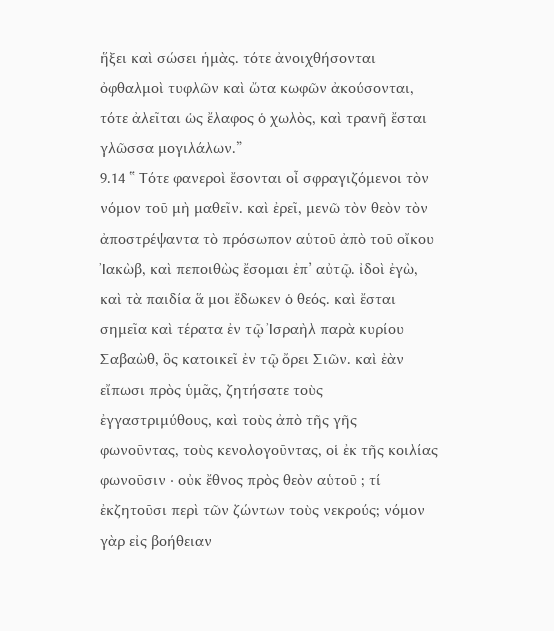ἥξει καὶ σώσει ἡμὰς. τότε ἀνοιχθήσονται ὀφθαλμοὶ τυφλῶν καὶ ὤτα κωφῶν ἀκούσονται, τότε ἀλεῖται ὡς ἔλαφος ὁ χωλὸς, καὶ τρανῆ ἔσται γλῶσσα μογιλάλων.”
9.14 ‟ Τότε φανεροὶ ἔσονται οἶ σφραγιζόμενοι τὸν νόμον τοῦ μὴ μαθεῖν. καὶ ἐρεῖ, μενῶ τὸν θεὸν τὸν ἀποστρέψαντα τὸ πρόσωπον αὑτοῦ ἀπὸ τοῦ οἴκου Ἰακὼβ, καὶ πεποιθὼς ἔσομαι ἐπ’ αὐτῷ. ἰδοὶ ἐγὼ, καὶ τὰ παιδία ἅ μοι ἔδωκεν ὁ θεός. καὶ ἔσται σημεῖα καὶ τέρατα ἐν τῷ Ἰσραὴλ παρὰ κυρίου Σαβαὼθ, ὃς κατοικεῖ ἐν τῷ ὄρει Σιῶν. καὶ ἐὰν εἴπωσι πρὸς ὑμᾶς, ζητήσατε τοὺς ἐγγαστριμύθους, καὶ τοὺς ἀπὸ τῆς γῆς φωνοῦντας, τοὺς κενολογοῦντας, οἱ ἐκ τῆς κοιλίας φωνοῦσιν · οὐκ ἔθνος πρὸς θεὸν αὑτοῦ ; τί ἐκζητοῦσι περὶ τῶν ζώντων τοὺς νεκρούς; νόμον γὰρ εἰς βοήθειαν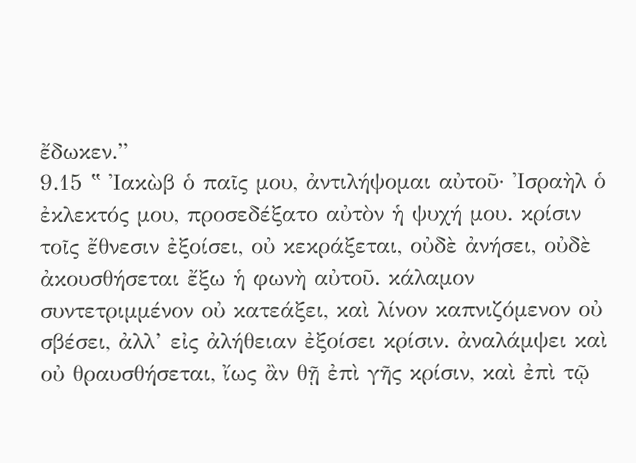ἔδωκεν.”
9.15 ‟ Ἰακὼβ ὁ παῖς μου, ἀντιλήψομαι αὐτοῦ· Ἰσραὴλ ὁ ἐκλεκτός μου, προσεδέξατο αὐτὸν ἡ ψυχή μου. κρίσιν τοῖς ἔθνεσιν ἐξοίσει, οὐ κεκράξεται, οὐδὲ ἀνήσει, οὐδὲ ἀκουσθήσεται ἔξω ἡ φωνὴ αὐτοῦ. κάλαμον συντετριμμένον οὐ κατεάξει, καὶ λίνον καπνιζόμενον οὐ σβέσει, ἀλλ’ εἰς ἀλήθειαν ἐξοίσει κρίσιν. ἀναλάμψει καὶ οὐ θραυσθήσεται, ἴως ἂν θῇ ἐπὶ γῆς κρίσιν, καὶ ἐπὶ τῷ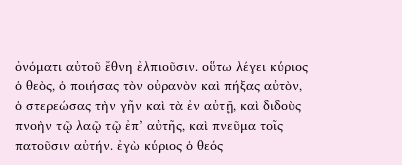ὀνόματι αὐτοῦ ἔθνη ἐλπιοῦσιν. οὕτω λέγει κύριος ὁ θεὸς, ὁ ποιήσας τὸν οὐρανὸν καὶ πήξας αὐτὸν, ὁ στερεώσας τὴν γῆν καὶ τὰ ἐν αὐτῇ, καὶ διδοὺς πνοὴν τῷ λαῷ τῷ ἐπ’ αὐτῆς, καὶ πνεῦμα τοῖς πατοῦσιν αὐτήν. ἐγὼ κύριος ὁ θεός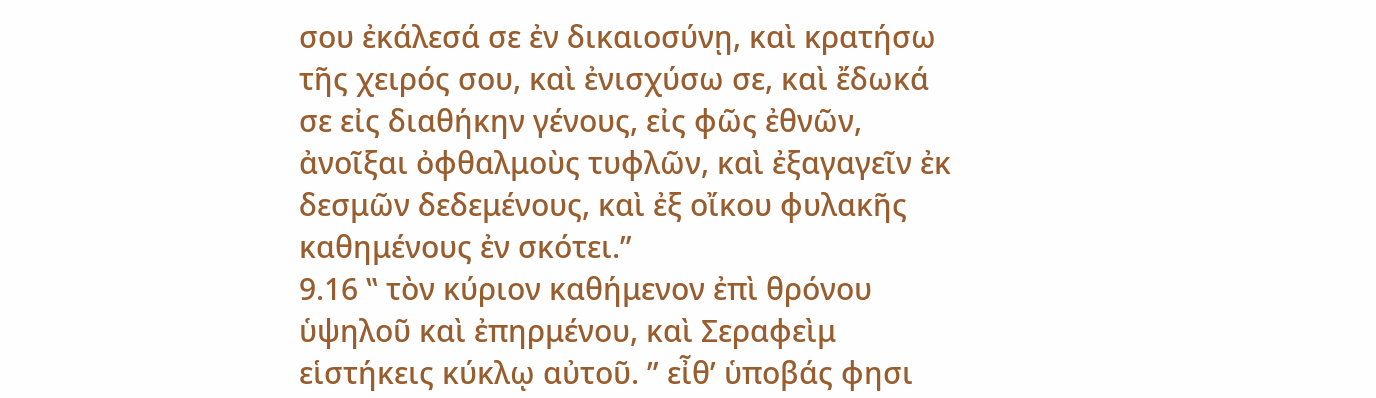σου ἐκάλεσά σε ἐν δικαιοσύνῃ, καὶ κρατήσω τῆς χειρός σου, καὶ ἐνισχύσω σε, καὶ ἔδωκά σε εἰς διαθήκην γένους, εἰς φῶς ἐθνῶν, ἀνοῖξαι ὀφθαλμοὺς τυφλῶν, καὶ ἐξαγαγεῖν ἐκ δεσμῶν δεδεμένους, καὶ ἐξ οἴκου φυλακῆς καθημένους ἐν σκότει.”
9.16 ‟ τὸν κύριον καθήμενον ἐπὶ θρόνου ὑψηλοῦ καὶ ἐπηρμένου, καὶ Σεραφεὶμ εἱστήκεις κύκλῳ αὐτοῦ. ” εἶθ’ ὑποβάς φησι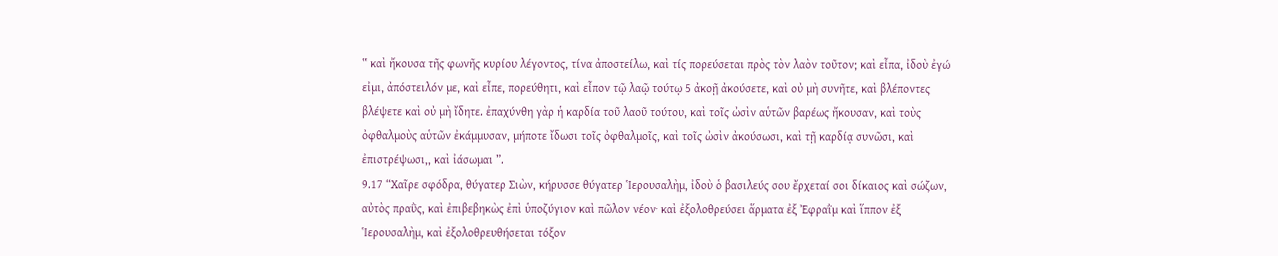‟ καὶ ἤκουσα τῆς φωνῆς κυρίου λέγοντος, τίνα ἀποστείλω, καὶ τίς πορεύσεται πρὸς τὸν λαὸν τοῦτον; καὶ εἶπα, ἰδοὺ ἐγώ εἰμι, ἀπόστειλόν με, καὶ εἶπε, πορεύθητι, καὶ εἶπον τῷ λαῷ τούτῳ 5 ἀκοῇ ἀκούσετε, καὶ οὐ μὴ συνῆτε, καὶ βλέποντες βλέψετε καὶ οὐ μὴ ἴδητε. ἐπαχύνθη γὰρ ἡ καρδία τοῦ λαοῦ τούτου, καὶ τοῖς ὠσὶν αὑτῶν βαρέως ἤκουσαν, καὶ τοὺς ὀφθαλμοὺς αὑτῶν ἐκάμμυσαν, μήποτε ἴδωσι τοῖς ὀφθαλμοῖς, καὶ τοῖς ὠσὶν ἀκούσωσι, καὶ τῇ καρδίᾳ συνῶσι, καὶ ἐπιστρέψωσι,, καὶ ἰάσωμαι ”.
9.17 “Χαῖρε σφόδρα, θύγατερ Σιὼν, κήρυσσε θύγατερ Ἱερουσαλὴμ, ἰδοὺ ὁ βασιλεύς σου ἔρχεταί σοι δίκαιος καὶ σώζων, αὐτὸς πραῢς, καὶ ἐπιβεβηκὼς ἐπὶ ὑποζύγιον καὶ πῶλον νέον· καὶ ἐξολοθρεύσει ἅρματα ἐξ Ἐφραῒμ καὶ ἵππον ἐξ Ἱερουσαλὴμ, καὶ ἐξολοθρευθήσεται τόξον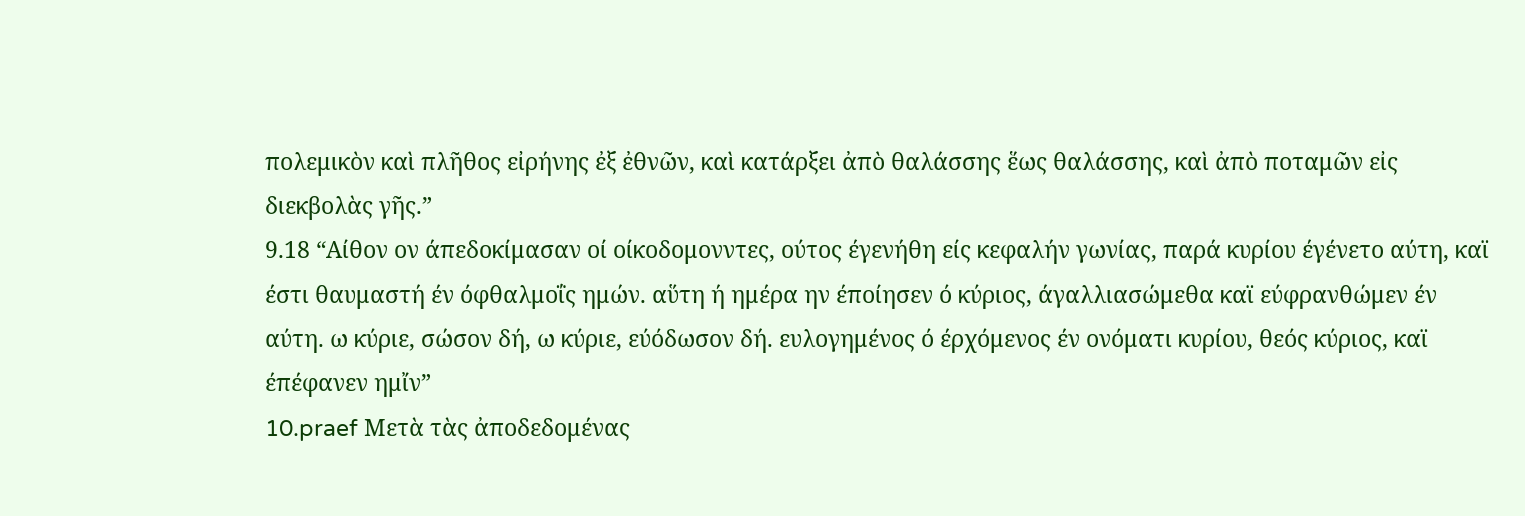πολεμικὸν καὶ πλῆθος εἰρήνης ἐξ ἐθνῶν, καὶ κατάρξει ἀπὸ θαλάσσης ἕως θαλάσσης, καὶ ἀπὸ ποταμῶν εἰς διεκβολὰς γῆς.”
9.18 “Αίθον ον άπεδοκίμασαν οί οίκοδομονντες, ούτος έγενήθη είς κεφαλήν γωνίας, παρά κυρίου έγένετο αύτη, καϊ έστι θαυμαστή έν όφθαλμοΐς ημών. αὕτη ή ημέρα ην έποίησεν ό κύριος, άγαλλιασώμεθα καϊ εύφρανθώμεν έν αύτη. ω κύριε, σώσον δή, ω κύριε, εύόδωσον δή. ευλογημένος ό έρχόμενος έν ονόματι κυρίου, θεός κύριος, καϊ έπέφανεν ημἴν”
10.praef Μετὰ τὰς ἀποδεδομένας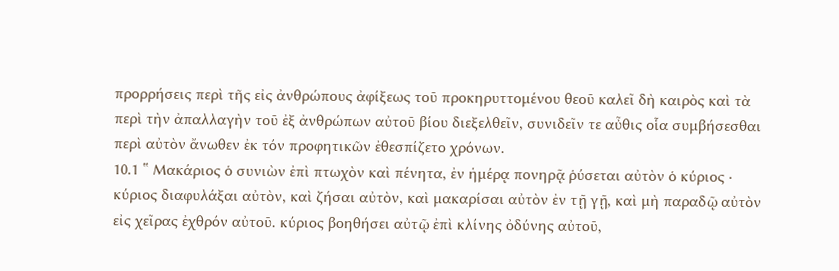προρρήσεις περὶ τῆς εἰς ἀνθρώπους ἀφίξεως τοῦ προκηρυττομένου θεοῦ καλεῖ δὴ καιρὸς καὶ τὰ περὶ τὴν ἀπαλλαγὴν τοῦ ἐξ ἀνθρώπων αὐτοῦ βίου διεξελθεῖν, συνιδεῖν τε αὖθις οἷα συμβήσεσθαι περὶ αὐτὸν ἄνωθεν ἐκ τόν προφητικῶν ἐθεσπίζετο χρόνων.
10.1 ‟ Μακάριος ὁ συνιὼν ἐπὶ πτωχὸν καὶ πένητα, ἐν ἡμέρᾳ πονηρᾷ ῥύσεται αὐτὸν ὁ κύριος · κύριος διαφυλάξαι αὐτὸν, καὶ ζήσαι αὐτὸν, καὶ μακαρίσαι αὐτὸν ἐν τῇ γῇ, καὶ μὴ παραδῷ αὐτὸν εἰς χεῖρας ἐχθρόν αὐτοῦ. κύριος βοηθήσει αὐτῷ ἐπὶ κλίνης ὀδύνης αὐτοῦ,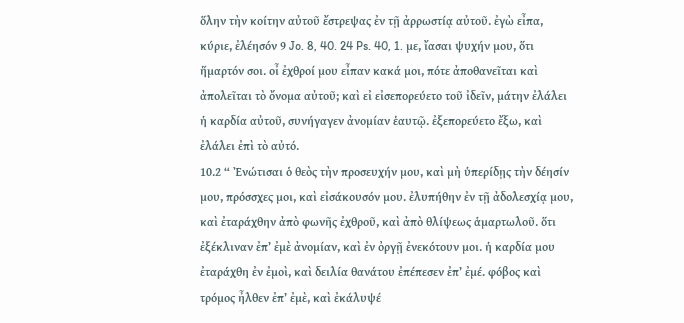ὅλην τὴν κοίτην αὐτοῦ ἔστρεψας ἐν τῇ ἀρρωστίᾳ αὐτοῦ. ἐγὼ εἶπα, κύριε, ἐλέησόν 9 Jo. 8, 40. 24 Ps. 40, 1. με, ἴασαι ψυχήν μου, ὅτι ἥμαρτόν σοι. οἶ ἐχθροί μου εἶπαν κακά μοι, πότε ἀποθανεῖται καὶ ἀπολεῖται τὸ ὄνομα αὐτοῦ; καὶ εἰ εἰσεπορεύετο τοῦ ἰδεῖν, μάτην ἐλάλει ἡ καρδία αὐτοῦ, συνήγαγεν ἀνομίαν ἑαυτῷ. ἐξεπορεύετο ἔξω, καὶ ἐλάλει ἐπὶ τὸ αὐτό.
10.2 “ Ἐνώτισαι ὁ θεὸς τὴν προσευχήν μου, καὶ μὴ ὑπερίδῃς τὴν δέησίν μου, πρόσσχες μοι, καὶ εἰσάκουσόν μου. ἐλυπήθην ἐν τῇ ἀδολεσχίᾳ μου, καὶ ἐταράχθην ἀπὸ φωνῆς ἐχθροῦ, καὶ ἀπὸ θλίψεως ἁμαρτωλοῦ. ὅτι ἐξέκλιναν ἐπ’ ἐμὲ ἀνομίαν, καὶ ἐν ὀργῇ ἐνεκότουν μοι. ἡ καρδία μου ἐταράχθη ἐν ἐμοὶ, καὶ δειλία θανάτου ἐπέπεσεν ἐπ’ ἐμέ. φόβος καὶ τρόμος ἦλθεν ἐπ’ ἐμὲ, καὶ ἐκάλυψέ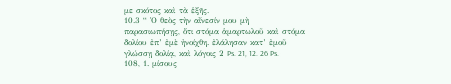με σκότος καὶ τὰ ἑξῆς.
10.3 “ Ὁ θεὸς τὴν αἴνεσίν μου μὴ παρασιωπήσῃς, ὅτι στόμα ἁμαρτωλοῦ καὶ στόμα δολίου ἐπ’ ἐμὲ ἠνοίχθη. ἐλάλησαν κατ’ ἐμοῦ γλώσσῃ δολίᾳ, καὶ λόγοις 2 Ps. 21, 12. 26 Ps. 108, 1. μίσους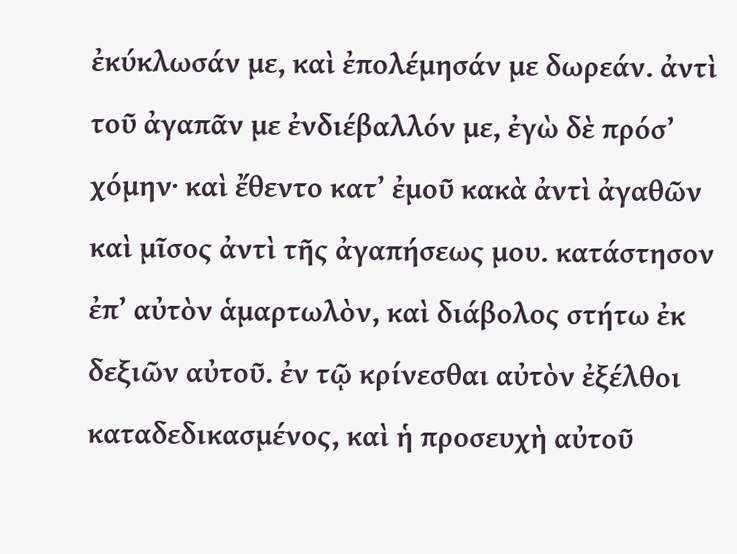ἐκύκλωσάν με, καὶ ἐπολέμησάν με δωρεάν. ἀντὶ τοῦ ἀγαπᾶν με ἐνδιέβαλλόν με, ἐγὼ δὲ πρόσ’ χόμην· καὶ ἔθεντο κατ’ ἐμοῦ κακὰ ἀντὶ ἀγαθῶν καὶ μῖσος ἀντὶ τῆς ἀγαπήσεως μου. κατάστησον ἐπ’ αὐτὸν ἁμαρτωλὸν, καὶ διάβολος στήτω ἐκ δεξιῶν αὐτοῦ. ἐν τῷ κρίνεσθαι αὐτὸν ἐξέλθοι καταδεδικασμένος, καὶ ἡ προσευχὴ αὐτοῦ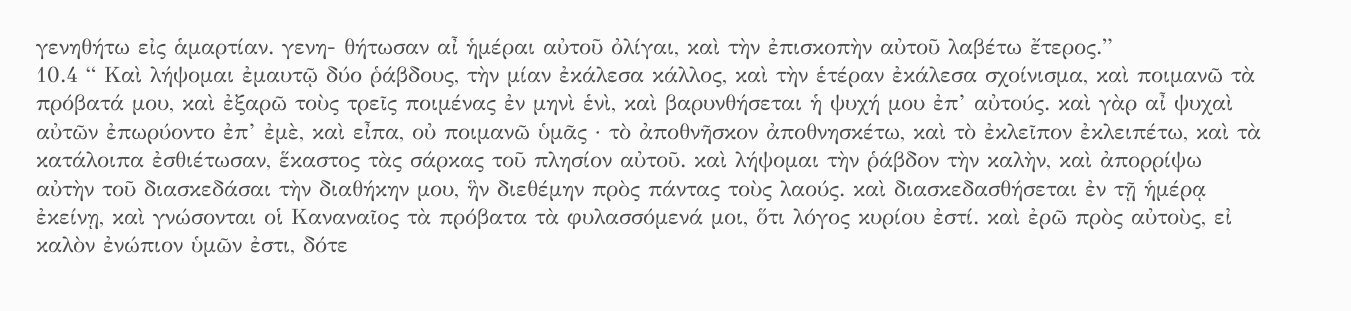γενηθήτω εἰς ἁμαρτίαν. γενη- θήτωσαν αἶ ἡμέραι αὐτοῦ ὀλίγαι, καὶ τὴν ἐπισκοπὴν αὐτοῦ λαβέτω ἔτερος.”
10.4 “ Καὶ λήψομαι ἐμαυτῷ δύο ῥάβδους, τὴν μίαν ἐκάλεσα κάλλος, καὶ τὴν ἑτέραν ἐκάλεσα σχοίνισμα, καὶ ποιμανῶ τὰ πρόβατά μου, καὶ ἐξαρῶ τοὺς τρεῖς ποιμένας ἐν μηνὶ ἑνὶ, καὶ βαρυνθήσεται ἡ ψυχή μου ἐπ’ αὐτούς. καὶ γὰρ αἶ ψυχαὶ αὐτῶν ἐπωρύοντο ἐπ’ ἐμὲ, καὶ εἶπα, οὐ ποιμανῶ ὑμᾶς · τὸ ἀποθνῆσκον ἀποθνησκέτω, καὶ τὸ ἐκλεῖπον ἐκλειπέτω, καὶ τὰ κατάλοιπα ἐσθιέτωσαν, ἕκαστος τὰς σάρκας τοῦ πλησίον αὐτοῦ. καὶ λήψομαι τὴν ῥάβδον τὴν καλὴν, καὶ ἀπορρίψω αὐτὴν τοῦ διασκεδάσαι τὴν διαθήκην μου, ἣν διεθέμην πρὸς πάντας τοὺς λαούς. καὶ διασκεδασθήσεται ἐν τῇ ἡμέρᾳ ἐκείνῃ, καὶ γνώσονται οἱ Καναναῖος τὰ πρόβατα τὰ φυλασσόμενά μοι, ὅτι λόγος κυρίου ἐστί. καὶ ἐρῶ πρὸς αὐτοὺς, εἰ καλὸν ἐνώπιον ὑμῶν ἐστι, δότε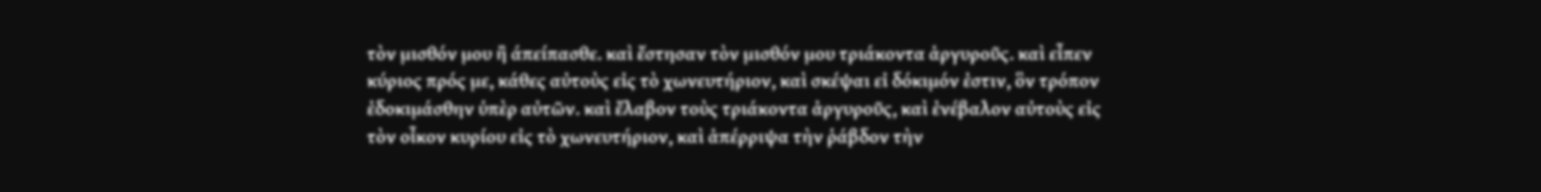τὸν μισθόν μου ἢ άπείπασθε. καὶ ἔστησαν τὸν μισθόν μου τριάκοντα ἀργυροῦς. καὶ εἶπεν κύριος πρός με, κάθες αὐτοὺς εἰς τὸ χωνευτήριον, καὶ σκέψαι εἰ δόκιμόν ἐστιν, ὃν τρόπον ἐδοκιμάσθην ὑπὲρ αὐτῶν. καὶ ἔλαβον τοὺς τριάκοντα ἀργυροῦς, καὶ ἐνέβαλον αὐτοὺς εἰς τὸν οἶκον κυρίου εἰς τὸ χωνευτήριον, καὶ ἀπέρριψα τὴν ῥάβδον τὴν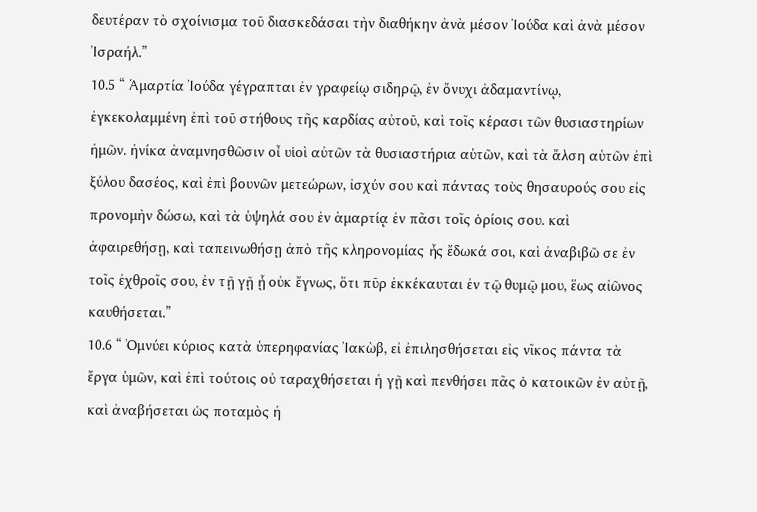δευτέραν τὸ σχοίνισμα τοῦ διασκεδάσαι τὴν διαθήκην ἀνὰ μέσον Ἰούδα καὶ ἀνὰ μέσον Ἰσραήλ.”
10.5 “ Ἁμαρτία Ἰούδα γέγραπται ἐν γραφείῳ σιδηρῷ, ἐν ὄνυχι ἀδαμαντίνῳ, ἐγκεκολαμμένη ἐπὶ τοῦ στήθους τῆς καρδίας αὐτοῦ, καὶ τοῖς κέρασι τῶν θυσιαστηρίων ἡμῶν. ἡνίκα ἀναμνησθῶσιν οἶ υἱοὶ αὐτῶν τὰ θυσιαστήρια αὑτῶν, καὶ τὰ ἄλση αὑτῶν ἐπὶ ξύλου δασέος, καὶ ἐπὶ βουνῶν μετεώρων, ἰσχύν σου καὶ πάντας τοὺς θησαυρούς σου εἰς προνομὴν δώσω, καὶ τὰ ὑψηλά σου ἐν ἁμαρτίᾳ ἐν πᾶσι τοῖς ὁρίοις σου. καὶ ἀφαιρεθήσῃ, καὶ ταπεινωθήσῃ ἀπὸ τῆς κληρονομίας ἧς ἔδωκά σοι, καὶ ἀναβιβῶ σε ἐν τοῖς ἐχθροῖς σου, ἐν τῇ γῇ ᾗ οὐκ ἔγνως, ὅτι πῦρ ἐκκέκαυται ἐν τῷ θυμῷ μου, ἕως αἰῶνος καυθήσεται.”
10.6 “ Ὀμνύει κύριος κατὰ ὑπερηφανίας Ἰακὼβ, εἰ ἐπιλησθήσεται εἰς νῖκος πάντα τὰ ἔργα ὑμῶν, καὶ ἐπὶ τούτοις οὐ ταραχθήσεται ἡ γῇ καὶ πενθήσει πᾶς ὁ κατοικῶν ἐν αὐτῇ, καὶ ἀναβήσεται ὡς ποταμὸς ἡ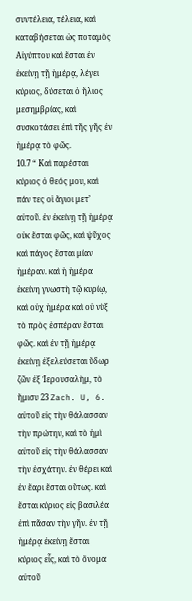συντέλεια, τέλεια, καὶ καταβήσεται ὡς ποταμὸς Αἰγύπτου καὶ ἔσται ἐν ἐκείνῃ τῇ ἡμέρᾳ, λέγει κύριος, δύσεται ὁ ἥλιος μεσημβρίας, καὶ συσκοτάσει ἐπὶ τῆς γῆς ἐν ἡμέρᾳ τὸ φῶς.
10.7 “ Καὶ παρέσται κύριος ὁ θεός μου, καὶ πάν τες οἱ ἅγιοι μετ’ αὐτοῦ. ἐν ἐκείνῃ τῇ ἡμέρᾳ οὐκ ἔσται φῶς, καὶ ψῦχος καὶ πάγος ἔσται μίαν ἡμέραν. καὶ ἡ ἡμέρα ἐκείνη γνωστὴ τῷ κυρίῳ, καὶ οὐχ ἡμέρα καὶ οὐ νὺξ τὸ πρὸς ἑσπέραν ἔσται φῶς. καὶ ἐν τῇ ἡμέρᾳ ἐκείνῃ ἐξελεύσεται ὕδωρ ζῶν ἐξ Ἱερουσαλὴμ, τὸ ἥμισυ 23 Zach. U, 6. αὐτοῦ εἰς τὴν θάλασσαν τὴν πρώτην, καὶ τὸ ἠμὶ αὐτοῦ εἰς τὴν θάλασσαν τὴν ἐσχάτην. ἐν θέρει καὶ ἐν ἔαρι ἔσται οὕτως. καὶ ἔσται κύριος εἰς βασιλέα ἐπὶ πᾶσαν τὴν γῆν. ἐν τῇ ἡμέρᾳ ἐκείνῃ ἔσται κύριος εἷς, καὶ τὸ ὄνομα αὐτοῦ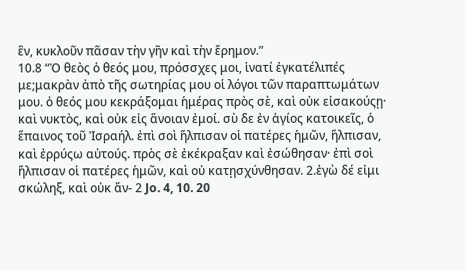ἒν, κυκλοῦν πᾶσαν τὴν γῆν καὶ τὴν ἔρημον.”
10.8 “Ὁ θεὸς ὁ θεός μου, πρόσσχες μοι, ἱνατί ἐγκατέλιπές με;μακρὰν ἀπὸ τῆς σωτηρίας μου οἱ λόγοι τῶν παραπτωμάτων μου. ὁ θεός μου κεκράξομαι ἡμέρας πρὸς σὲ, καὶ οὐκ εἰσακούςῃ· καὶ νυκτὸς, καὶ οὐκ εἰς ἅνοιαν ἐμοί. σὺ δε ἐν ἁγίος κατοικεῖς, ὁ ἕπαινος τοῦ Ἰσραήλ. ἐπὶ σοὶ ἥλπισαν οἱ πατέρες ἡμῶν, ἥλπισαν, καὶ ἐρρύςω αὐτούς. πρὸς σὲ ἐκέκραξαν καὶ ἐσώθησαν· ἐπὶ σοὶ ἥλπισαν οἱ πατέρες ἡμῶν, καὶ οὐ κατῃσχύνθησαν. 2.ἐγὼ δέ εἰμι σκώληξ, καὶ οὐκ ἄν- 2 Jo. 4, 10. 20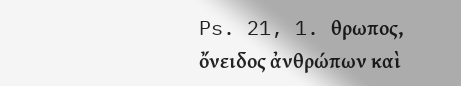Ps. 21, 1. θρωπος, ὄνειδος ἀνθρώπων καὶ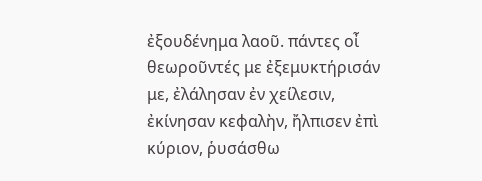ἐξουδένημα λαοῦ. πάντες οἶ θεωροῦντές με ἐξεμυκτήρισάν με, ἐλάλησαν ἐν χείλεσιν, ἐκίνησαν κεφαλὴν, ἤλπισεν ἐπὶ κύριον, ῥυσάσθω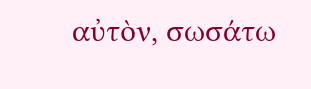αὐτὸν, σωσάτω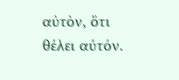αὐτὸν, ὅτι θέλει αύτόν.